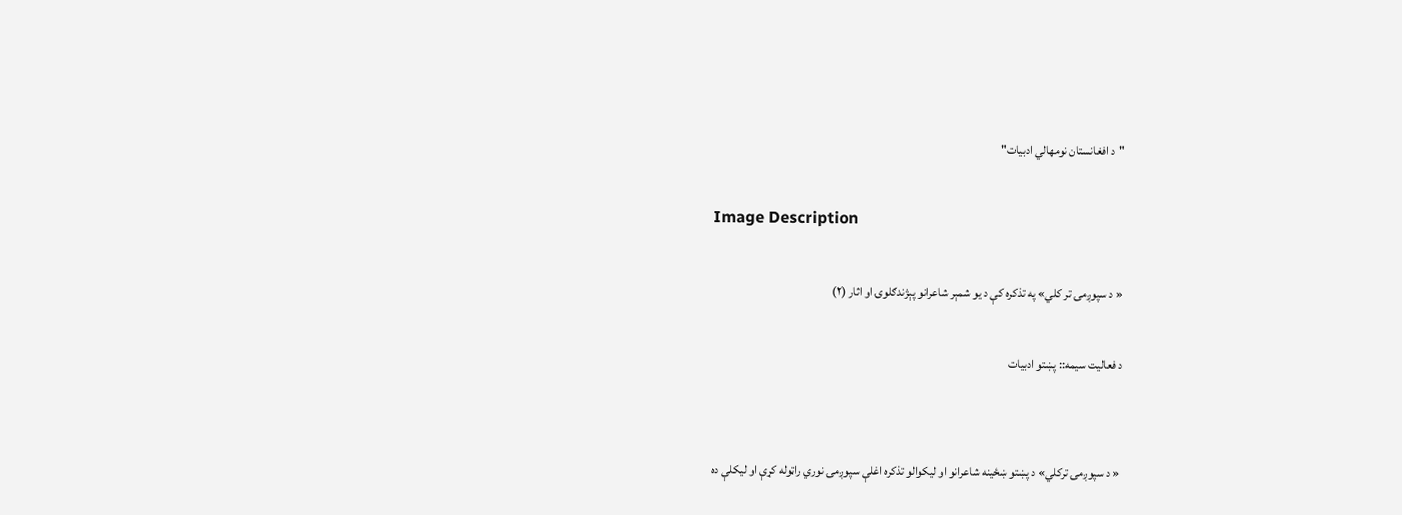"د افغانستان نومهالي ادبیات"

Image Description

« د سپوږمۍ تر کلي» په تذکره کې د یو شمېر شاعرانو پېژندګلوۍ او اثار (۲)

د فعالیت سیمه:: پښتو ادبیات


 « د سپوږمۍ ترکلي» د پښتو ښځينه شاعرانو او لیکوالو تذکره اغلې سپوږمۍ نوري راټوله کړې او لیکلې ده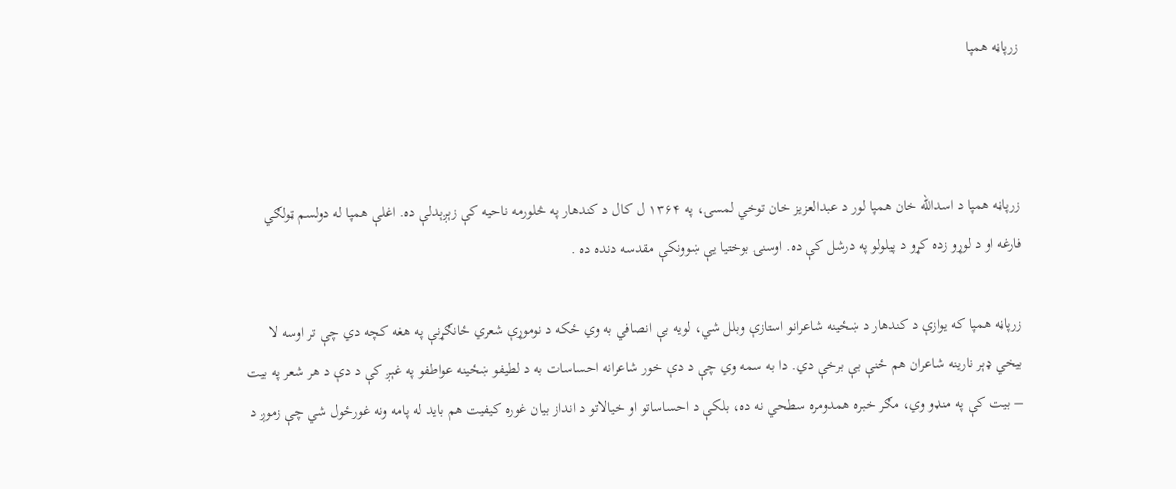زرپاڼه همپا



زرپاڼه همپا د اسدالله خان همپا لور د عبدالعزیز خان توخي لمسۍ، په ۱۳۶۴ ل کال د کندهار په څلورمه ناحیه کې زېږېدلې ده. اغلې همپا له دولسم ټولګي فارغه او د لوړو زده کړو د پیلولو په درشل کې ده. اوسنۍ بوختیا یې ښوونکې مقدسه دنده ده .

زرپاڼه همپا که یوازې د کندهار د ښځینه شاعرانو استازې وبلل شي، لویه بې انصافي به وي ځکه د نوموړې شعري ځانګړنې په هغه کچه دي چې تر اوسه لا بیخي ډېر نارینه شاعران هم ځنې بې برخې دي. دا به سمه وي چې د دې خور شاعرانه احساسات به د لطیفو ښځینه عواطفو په غېږ کې د دې د هر شعر په بیت – بیت کې په منډو وي، مګر خبره همدومره سطحي نه ده، بلکې د احساساتو او خیالاتو د انداز بیان غوره کیفیت هم باید له پامه ونه غورځول شي چې زموږ د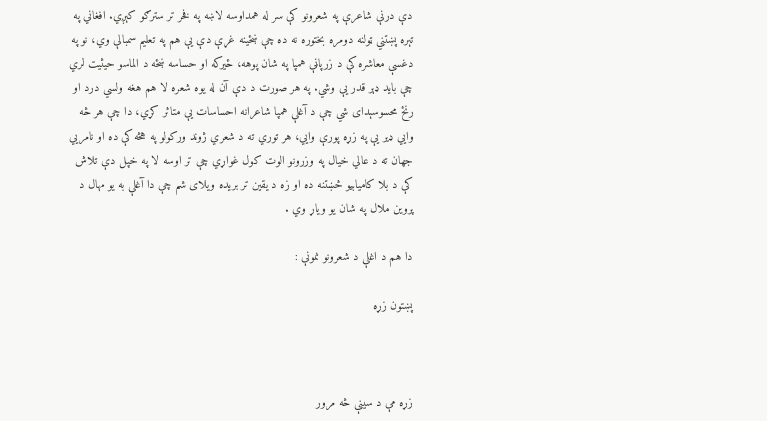دې درنې شاعرې په شعرونو کې سر له همداوسه لاښه په فخر تر سترګو کېږي. افغاني په تېره پښتني ټولنه دومره بختوره نه ده چې ښځینه غړې دې یې هم په تعلیم سمبالې وي، نو په دغسې معاشره کې د زرپاڼې همپا په شان پوهه، ځیرکه او حساسه ښځه د الماسو حیثیت لري چې باید ډېر قدر یې وشي. په هر صورت د دې آن له یوه شعره لا هم هغه ولسي درد او رنځ محسوسېدای شي چې د آغلې همپا شاعرانه احساسات یې متاثر کړي، دا چې هر څه وایي ډیر یې په زړه پورې وایي، هر توري ته د شعري ژوند ورکولو په هڅه کې ده او نامریي جهان ته د عالي خیال په وزرونو الوت کول غواړي چې تر اوسه لا په خپل دې تلاش کې د بلا کامیابیو څښتنه ده او زه د یقین تر بریده ویلای شم چې دا آغلې به یو مهال د پروین ملال په شان یو ویاړ وي .

دا هم د اغلې د شعرونو نمونې :

پښتون زړه



زړه مې د سینې څه مرور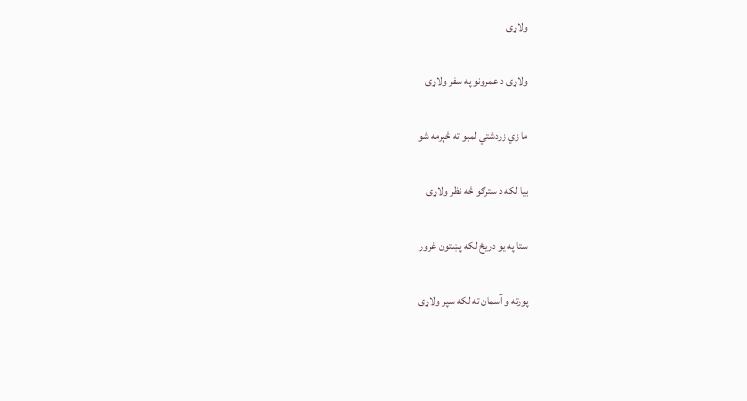ولاړی

ولاړی د عمرونو په سفر ولاړی

ما زي زردشتي لمبو ته څېرمه شو

بیا لکه د سترګو څه نظر ولاړی

ستا په یو دریځ لکه پښتون غرور

پورته و آسمان ته لکه سپر ولاړی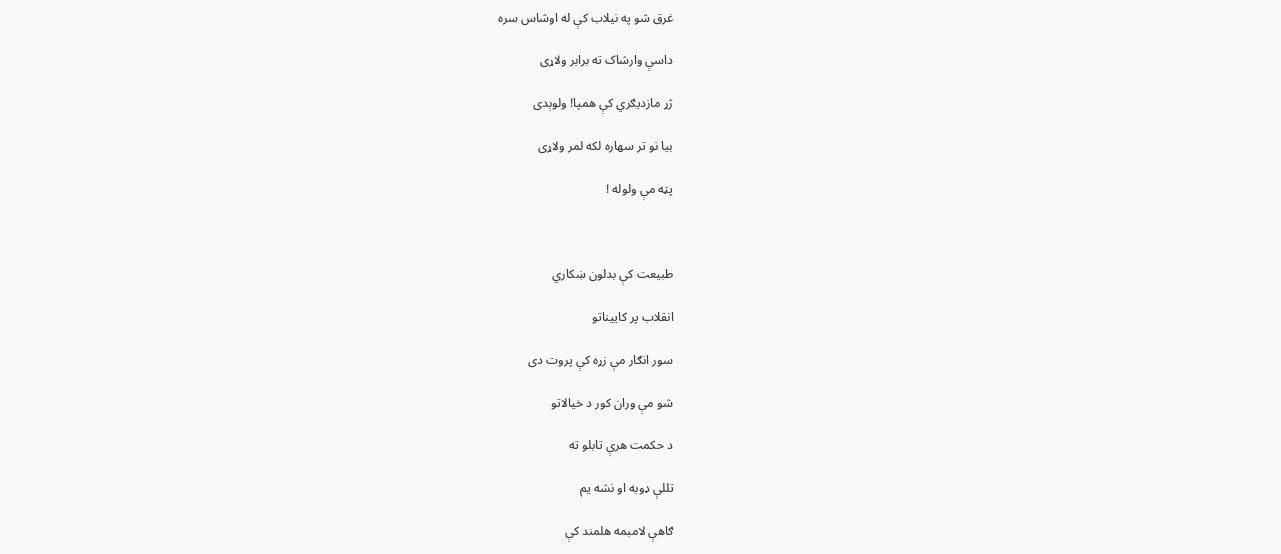غرق شو په نیلاب کې له اوشاس سره

داسې وارشاک ته برابر ولاړی

ژړ مازدیګري کې همپا! ولوېدی

بیا نو تر سهاره لکه لمر ولاړی

پټه مې ولوله !



طبیعت کې بدلون ښکاري

انقلاب پر کاییناتو

سور انګار مې زړه کې پروت دی

شو مې وران کور د خیالاتو

د حکمت هرې تابلو ته

تللې ډوبه او نشه یم

ګاهې لامبمه هلمند کې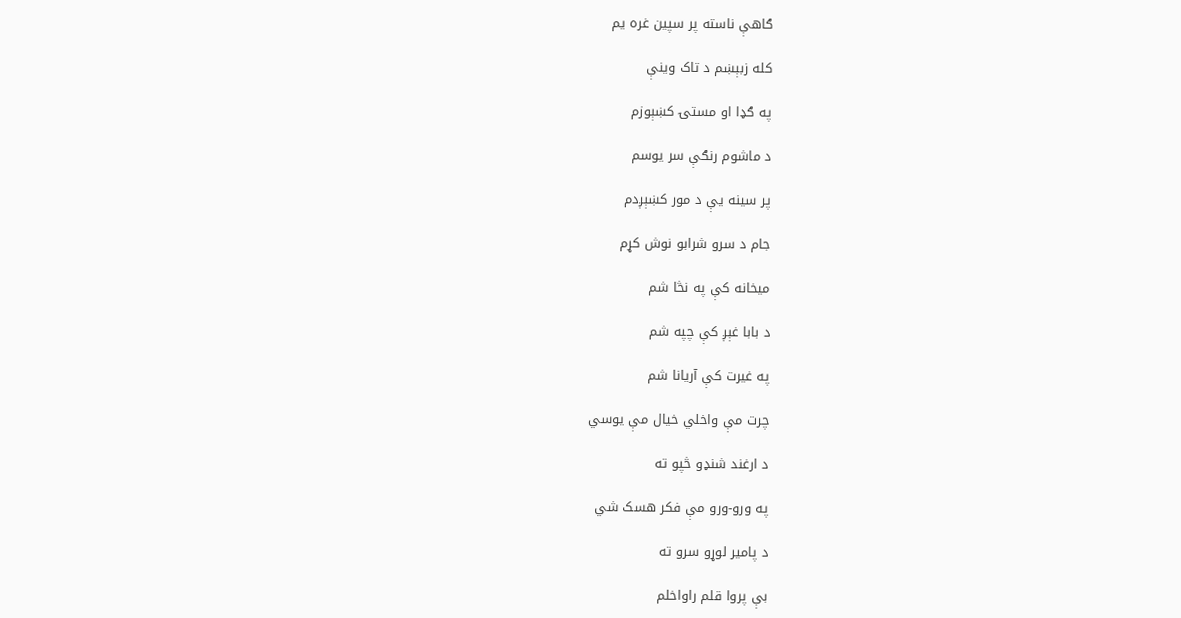ګاهې ناسته پر سپین غره یم

کله زبېښم د تاک وینې

په ګډا او مستۍ کښېوزم

د ماشوم رنګې سر یوسم

پر سینه یې د مور کښېږدم

جام د سرو شرابو نوش کړم

میخانه کې په نڅا شم

د بابا غېږ کې چپه شم

په غیرت کې آریانا شم

چرت مې واخلي خیال مې یوسي

د ارغند شنډو څپو ته

په ورو-ورو مې فکر هسک شي

د پامیر لوړو سرو ته

بې پروا قلم راواخلم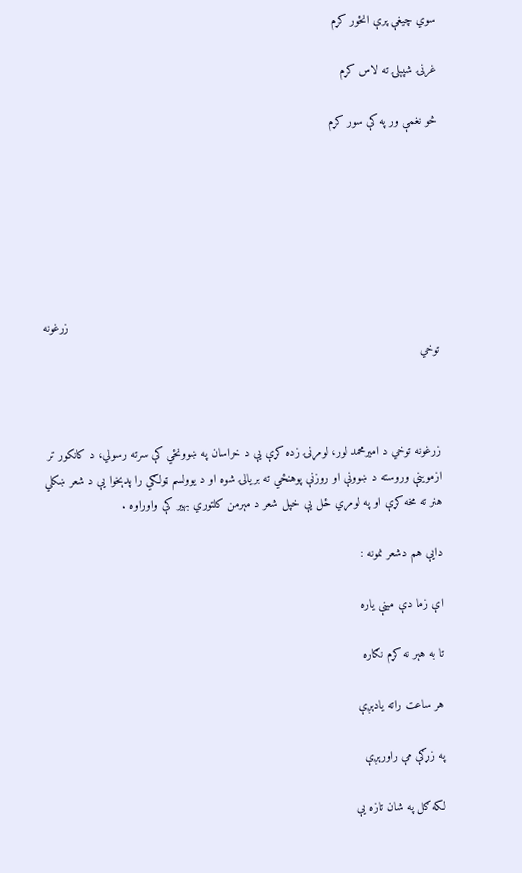سوي چیغې پرې انځور کړم

غرنۍ شپېلۍ ته لاس کړم

څو نغمې ور په کې سور کړم







                                                                                                          زرغونه توخي



زرغونه توخي د امیرمحمد لور، لومړنۍ زده کړې یې د خراسان په ښوونځي کې سرته رسولي، د کانکور تر ازموینې وروسته د ښوونې او روزنې پوهنځي ته بریالۍ شوه او د یوولسم ټولګي را پدېخوا یې د شعر ښکلي هنر ته مخه کړې او په لومړي ځل یې خپل شعر د مېرمن کلتوري بهیر کې واوراوه .

دایې هم دشعر نمونه :

اې زما دې مینې یاره

تا به هېر نه کړم نګاره

هر ساعت راته یادېږې

په زړګې مې راورېږې

لکه ګل په شان تازه یې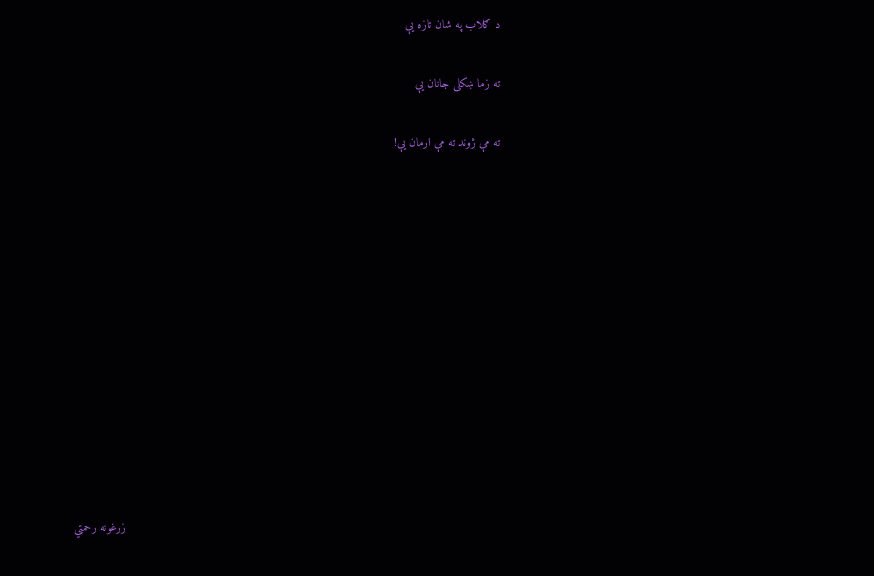د ګلاب په شان تازه یې

ته زما ښکلی جانان یې

ته مې ژوند ته مې ارمان یې!












                                                                                                           زرغونه رحمتي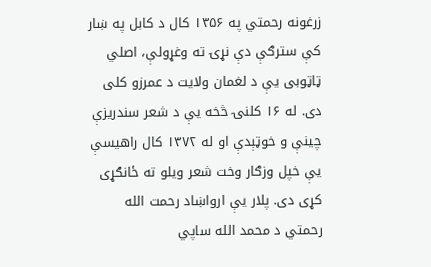زرغونه رحمتي په ۱۳۵۶ کال د کابل په ښار کې سترګې دې نړۍ ته وغړولې، اصلي ټاټوبی یې د لغمان ولایت د عمرزو کلی دی. له ۱۶ کلنۍ څخه یې د شعر سندریزې چینې و خوټېدې او له ۱۳۷۲ کال راهیسې یې خپل وزګار وخت شعر ویلو ته ځانګړی کړی دی. پلار یې ارواښاد رحمت الله رحمتي د محمد الله ساپي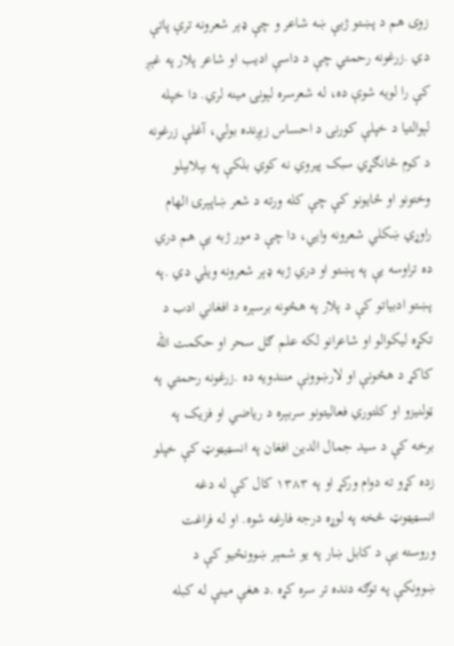زوی هم د پښتو ژبې ښه شاعر و چې ډېر شعرونه ترې پاتې دي .زرغونه رحمتي چې د داسې ادیب او شاعر پلار په غېږ کې را لویه شوې ده، له شعرسره لېونۍ مینه لري. دا خپله لېوالتیا د خپلې کورنۍ د احساس زېږنده بولي، آغلې زرغونه د کوم ځانګړي سبک پیروي نه کوي بلکې په بېلابېلو وختونو او ځایونو کې چې کله ورته د شعر ښاپېرۍ الهام راوړي ښکلي شعرونه وایي، دا چې د مور ژبه یې هم دري ده تراوسه یې په پښتو او دري ژبه ډېر شعرونه ویلي دي .په پښتو ادبیاتو کې د پلار په هڅونه برسېره د افغاني ادب د تکړه لیکوالو او شاعرانو لکه علم ګل سحر او حکمت الله کاکړ د هڅونې او لارښوونې منندویه ده .زرغونه رحمتي په ټولنیزو او کلتوري فعالیتونو سربېره د ریاضي او فزیک په برخه کې د سید جمال الدین افغان په انسټیټوټ کې خپلو زده کړو ته دوام ورکړ او په ۱۳۸۳ کال کې له دغه انسټیټوټ څخه په لوړه درجه فارغه شوه. او له فراغت وروسته یې د کابل ښار په یو شمېر ښوونځیو کې د ښوونکې په توګه دنده تر سره کړه .د هغې مینې له کبله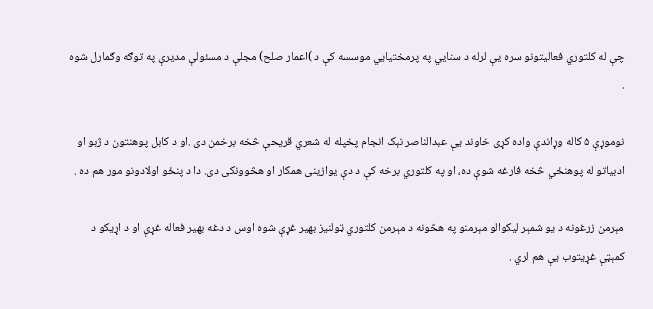چې له کلتوري فعالیتونو سره یې لرله د سنایي په پرمختیایي موسسه کې د )اعمار صلح) مجلې د مسئولې مدیرې په توګه وګمارل شوه .

نوموړې ۵ کاله وړاندې واده کړی خاوند یې عبدالناصر نېک انجام پخپله له شعري قریحې څخه برخمن دی .او د کابل پوهنتون د ژبو او ادبیاتو له پوهنځي څخه فارغه شوې ده، او په کلتوري برخه کې د دې یوازینی همکار او هڅوونکی دی. دا د پنځو اولادونو مور هم ده .

مېرمن زرغونه د یو شمېر لیکوالو مېرمنو په هڅونه د مېرمن کلتوري ټولنیز بهیر غړې شوه اوس د دغه بهیر فعاله غړې او د اړیکو د کمېټې غړیتوب یې هم لري .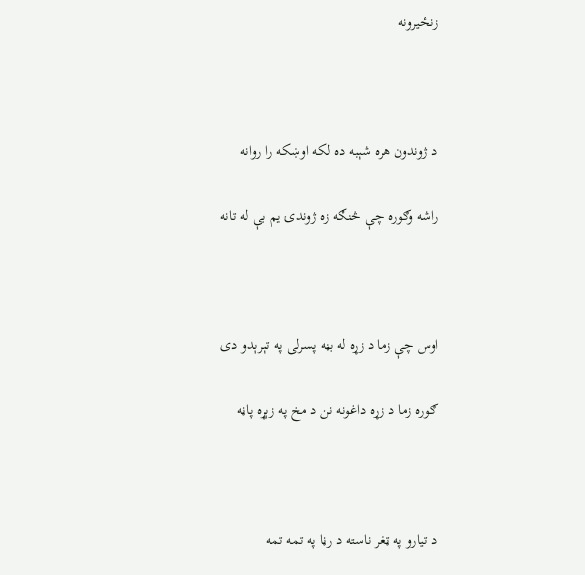زنځیرونه



د ژوندون هره شېبه ده لکه اوښکه را روانه

راشه وګوره چې څنګه زه ژوندۍ یم بې له تانه



اوس چې زما د زړه له بڼه پسرلی په تېرېدو دی

ګوره زما د زړه داغونه نن د مخ په زېړه پاڼه



د تیارو په ټغر ناسته د رڼا په تمه تمه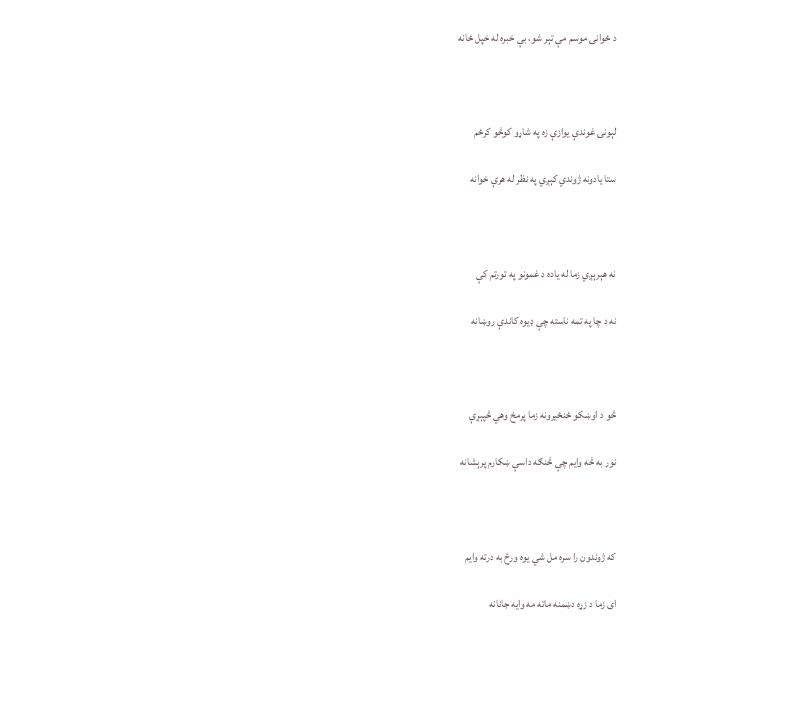د ځوانۍ موسم مې تېر شو، بې خبره له خپل ځانه



لېونۍ غوندې یوازې زه په شاړو کوڅو کرځم

ستا یادونه ژوندي کېږي په نظر له هرې خوانه



نه هېرېږي زما له یاده د غمونو په تورتم کې

نه د چا په تمه ناسته چې ډیوه کاندې روښانه



څو د اوښکو ځنځیرونه زما پرمخ وهي څپېړې

نور به څه وایم چې څنګه داسې ښکارم پرېشانه



که ژوندون را سره مل شي یوه ورځ به درته وایم

ای زما د زړه دښمنه ماته مه وایه جانانه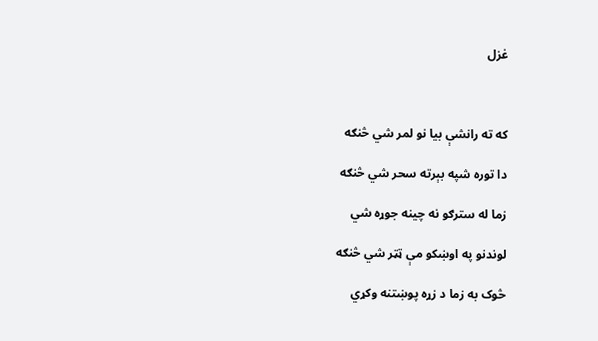غزل



که ته رانشې بیا نو لمر شي څنګه

دا توره شپه بېرته سحر شي څنګه

زما له سترګو نه چینه جوړه شي

لوندنو په اوښکو مې ټټر شي څنګه

څوک به زما د زړه پوښتنه وکړي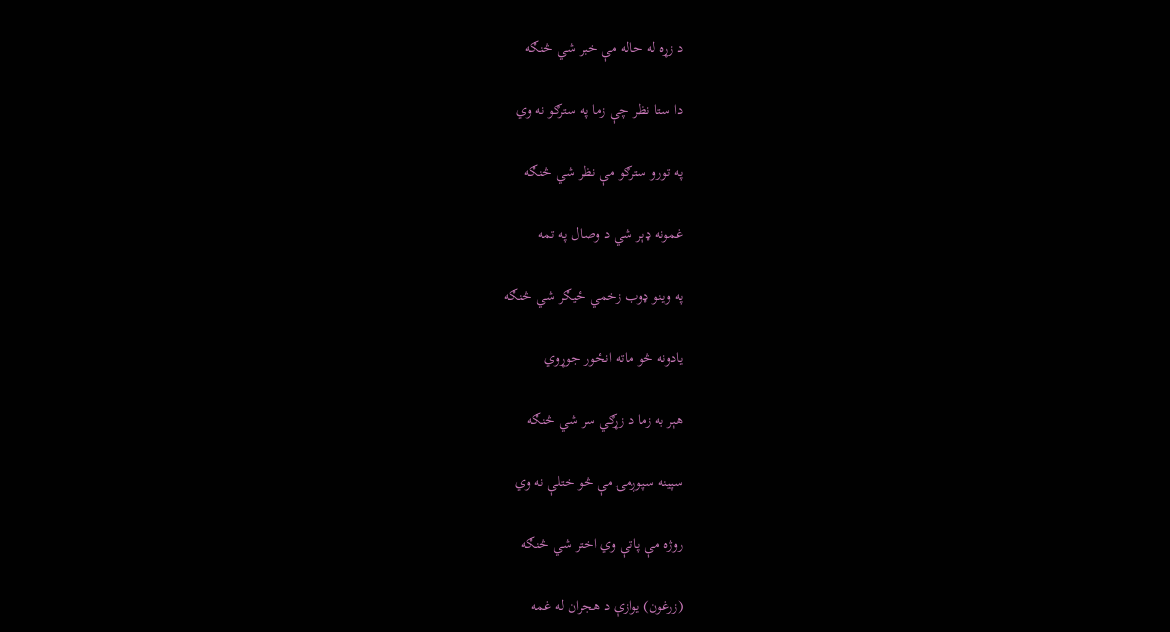د زړه له حاله مې خبر شي څنګه

دا ستا نظر چې زما په سترګو نه وي

په تورو سترګو مې نظر شي څنګه

غمونه ډېر شي د وصال په تمه

په وینو ډوب زخمي ځیګر شي څنګه

یادونه څو ماته انځور جوړوي

هېر به زما د زړګي سر شي څنګه

سپینه سپوږمۍ مې څو ختلې نه وي

روژه مې پاتې وي اختر شي څنګه

(زرغون) یوازې د هجران له غمه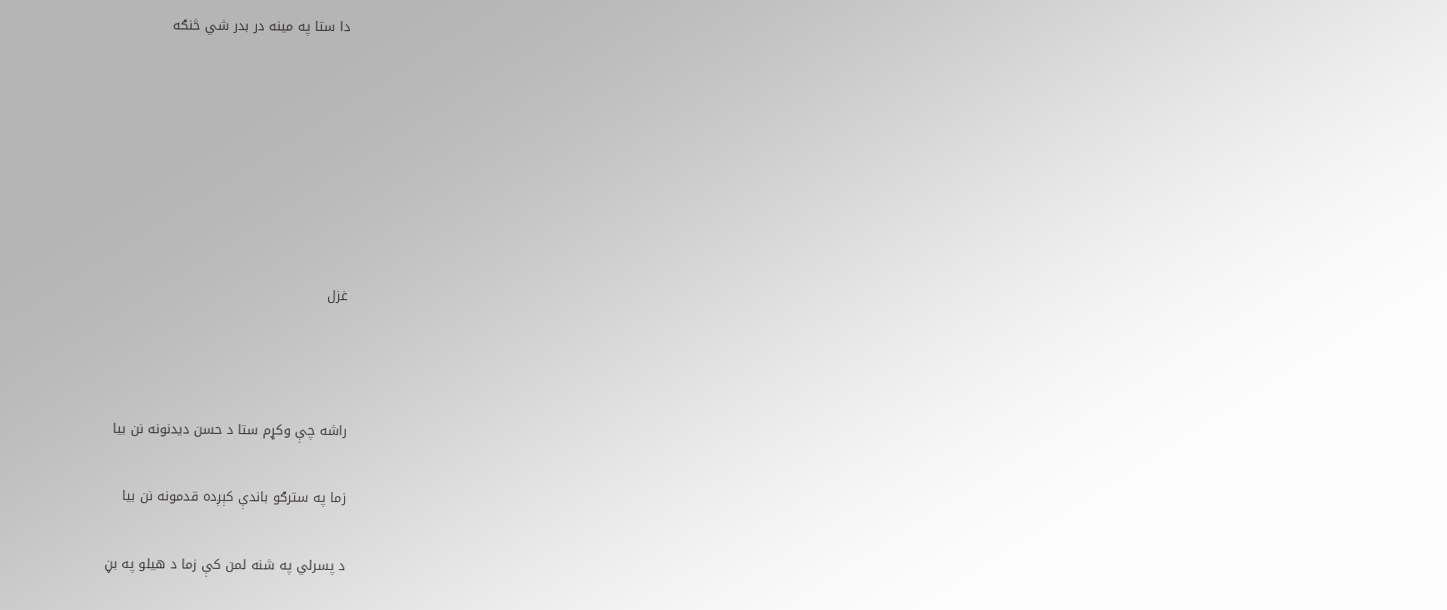دا ستا په مینه در بدر شي څنګه







غزل



راشه چې وکړم ستا د حسن دیدنونه نن بیا

زما په سترګو باندې کېږده قدمونه نن بیا

د پسرلي په شنه لمن کې زما د هیلو په بڼ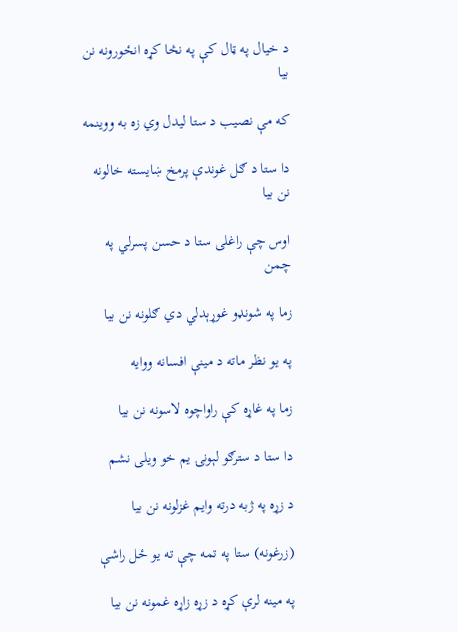د خیال په ټال کې په نڅا کړه انځورونه نن بیا

که مې نصیب د ستا لیدل وي زه به ووینمه

دا ستا د ګل غوندې پرمخ ښایسته خالونه نن بیا

اوس چې راغلی ستا د حسن پسرلي په چمن

زما په شونډو غوړېدلي دي ګلونه نن بیا

په یو نظر ماته د مینې افسانه ووایه

زما په غاړه کې راواچوه لاسونه نن بیا

دا ستا د سترګو لېونۍ یم خو ویلی نشم

د زړه په ژبه درته وایم غزلونه نن بیا

(زرغونه) ستا په تمه چې ته یو ځل راشې

په مینه لرې کړه د زړه زاړه غمونه نن بیا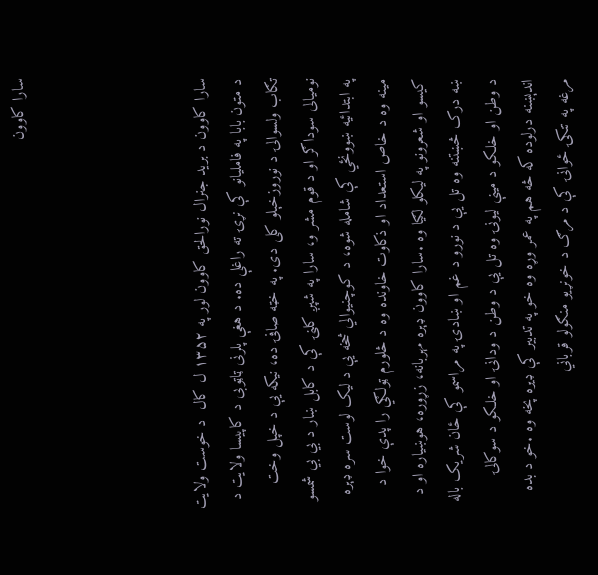سارا کاوون




سارا کاوون د برید جنرال نورالحق کاوون لور په ۱۳۵۲ ل کال  د خوست ولایت د متون بابا په فاملیانو کې نړۍ ته راغلې ده. د هغې پلرنی ټاټوبی د کاپیسا ولایت د تګاب ولسوالۍ د نوروزخېلو کلی دی. په خټه صافۍ ده، نیکه یې د خپل وخت نومیالی سوداګر او د قوم مشر و، سارا په شپږ کلنۍ کې د کابل ښار د بي بي شمسو په ابتدائیه ښوونځي کې شامله شوه، د کوچنیوالي څخه یې د لیک لوست سره ډېره مینه وه د خاص استعداد او ذکاوت خاونده وه د څلورم ټولګي را پدې خوا د کیسو او شعرونو په لیکلو لګیا وه .سارا کاوون ډېره مهربانه، زړوره، هوښیاره او د ښه درک څښتنه وه تل یې د نورو د غم او ښادۍ په مراسمو کې ځان شریک باله د وطن او خلکو د مینې لیونۍ وه تل یې د وطن د ودانۍ او خلکو د سوکالۍ اندېښنه درلوده که څه هم په عمر وړه وه خو په تدبیر کې ډیره پخه وه .خو د بده مرغه په تنکۍ ځوانۍ کې د مرګ د خونړیو منګولو قرباني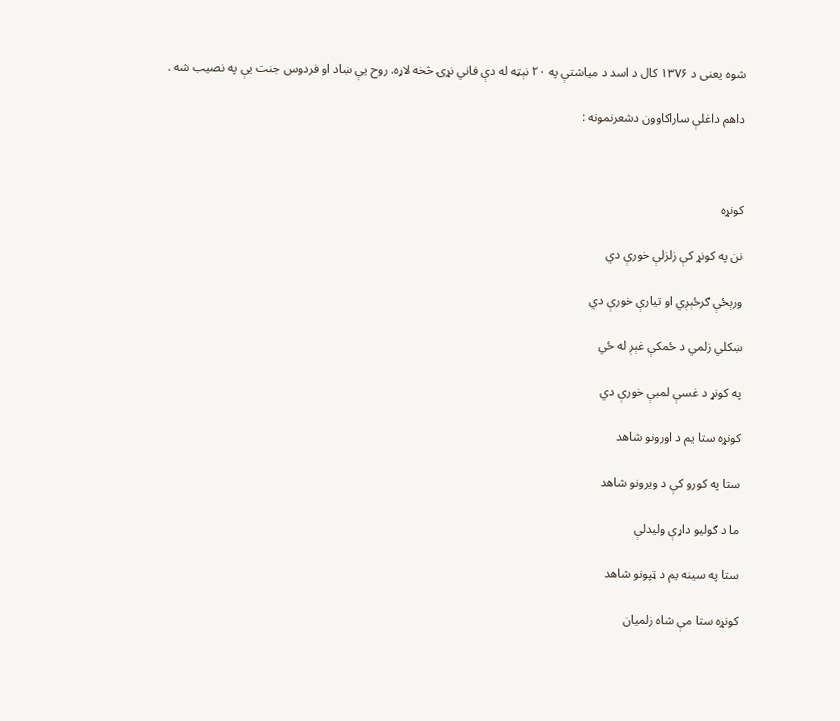شوه یعنی د ۱۳۷۶ کال د اسد د میاشتې په ۲۰ نېټه له دې فاني نړۍ څخه لاړه. روح یې ښاد او فردوس جنت یې په نصیب شه .

داهم داغلې ساراکاوون دشعرنمونه :



کونړه

نن په کونړ کې زلزلې خورې دي

ورېځې ګرځېږي او تیارې خورې دي

ښکلي زلمي د ځمکې غېږ له ځي

په کونړ د غسې لمبې خورې دي

کونړه ستا یم د اورونو شاهد

ستا په کورو کې د ویرونو شاهد

ما د ګولیو داړې ولیدلې

ستا په سینه یم د ټپونو شاهد

کونړه ستا مې شاه زلمیان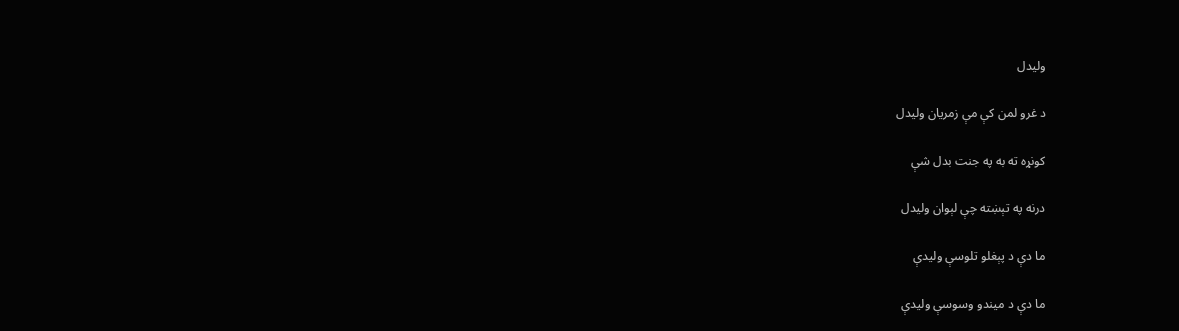ولیدل

د غرو لمن کې مې زمریان ولیدل

کونړه ته به په جنت بدل شې

درنه په تېښته چې لېوان ولیدل

ما دې د پېغلو تلوسې ولیدې

ما دې د میندو وسوسې ولیدې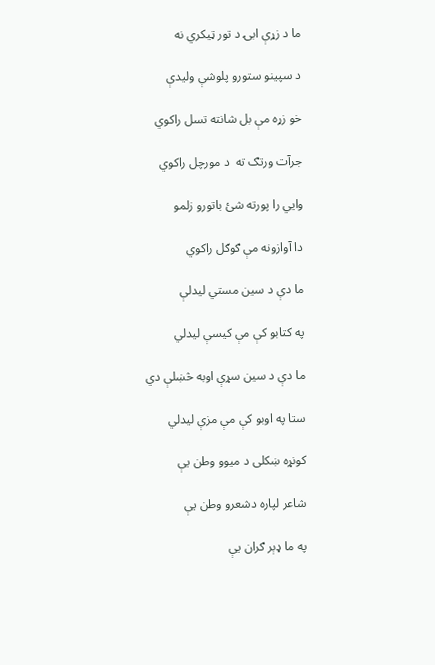ما د زړې ابۍ د تور ټیکري نه

د سپینو ستورو پلوشې ولیدې

خو زړه مې بل شانته تسل راکوي

جرآت ورتګ ته  د مورچل راکوي

وایي را پورته شئ باتورو زلمو

دا آوازونه مې ګوګل راکوي

ما دې د سین مستي لیدلې

په کتابو کې مې کیسې لیدلي

ما دې د سین سړې اوبه څښلې دي

ستا په اوبو کې مې مزې لیدلي

کونړه ښکلی د میوو وطن یې

شاعر لپاره دشعرو وطن یې

په ما ډېر ګران یې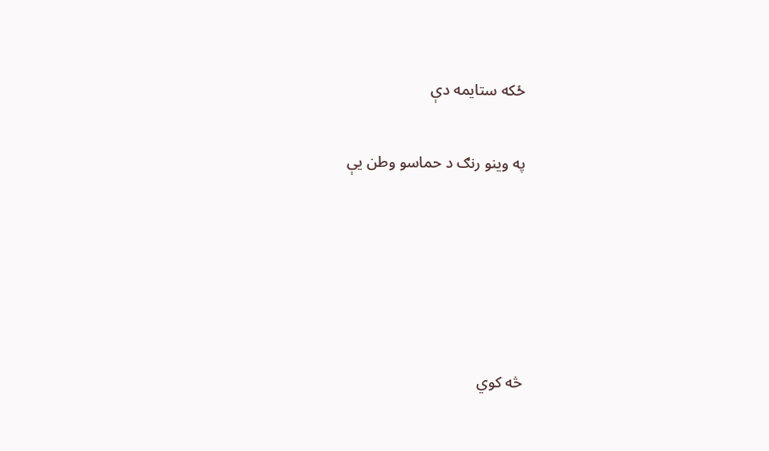ځکه ستایمه دې

په وینو رنګ د حماسو وطن یې





څه کوي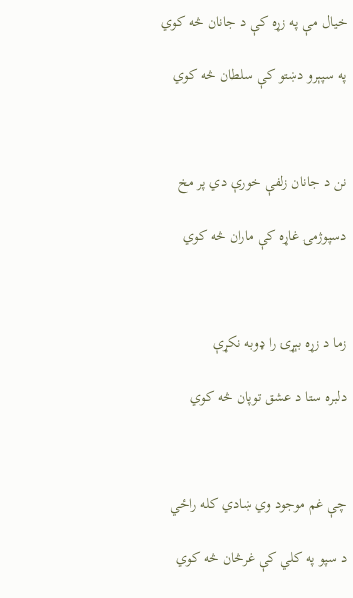خیال مې په زړه کې د جانان څه کوي

په سپېرو دښتو کې سلطان څه کوي



نن د جانان زلفې خورې دي پر مخ

دسپوژمۍ غاړه کې ماران څه کوي



زما د زړه بېړۍ را ډوبه نکړې

دلبره ستا د عشق توپان څه کوي



چې غم موجود وي ښادي کله راځي

د سپو په کلي کې غرڅان څه کوي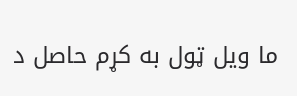ما ویل ټول به کړم حاصل د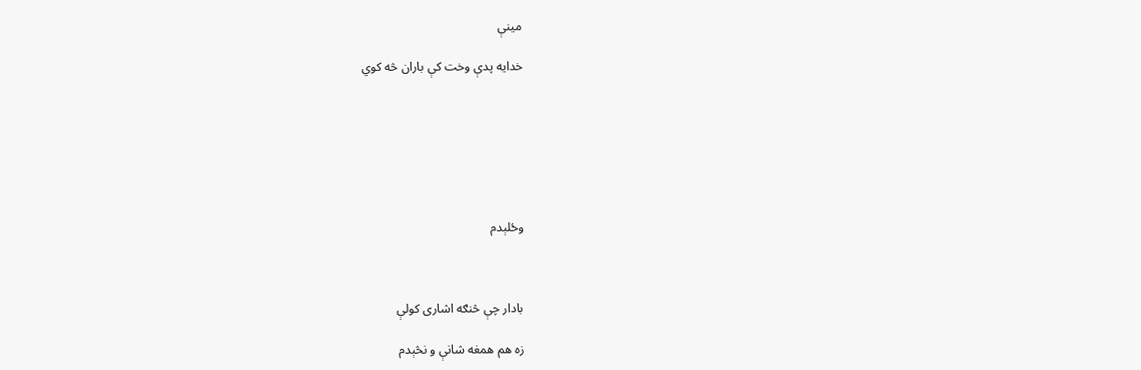مینې

خدایه پدې وخت کې باران څه کوي







وځلېدم



بادار چې څنګه اشاری کولې

زه هم همغه شانې و نڅېدم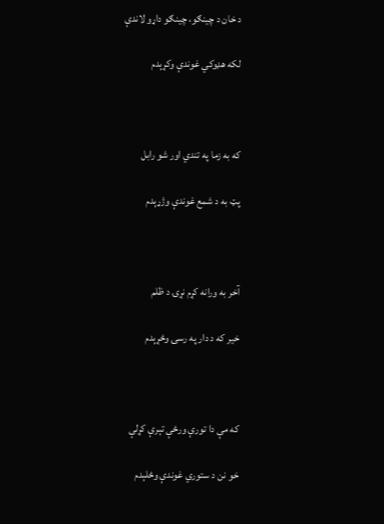د خان د چینګو، چینګو داړو لاندې

لکه هډوکي غوندې وکړېدم



که به زما په تندي اور شو رابل

پټ به د شمع غوندې وژړېدم



آخر به ورانه کړم نړۍ د ظلم

خیر که د دار په رسۍ وځړېدم



که مې دا تورې ورځې تېرې کړلې

خو نن د ستوري غوندې وځلېدم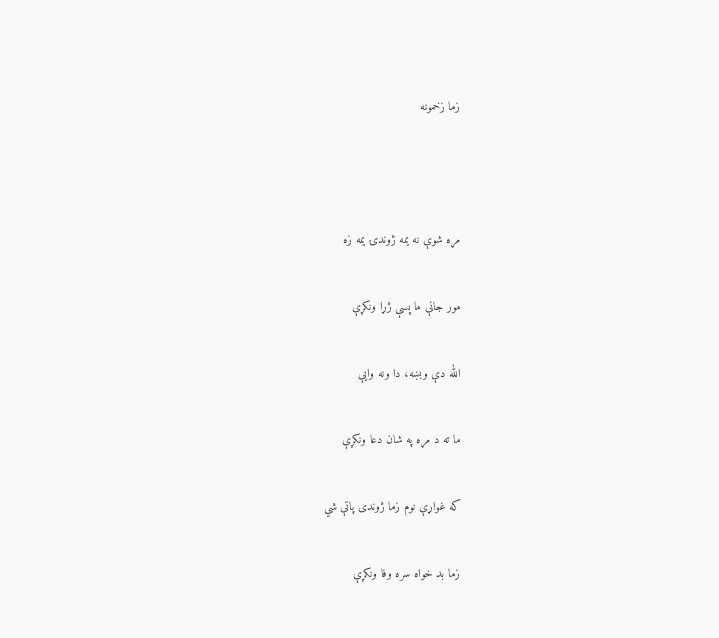زما زخمونه



مړه شوې نه یمه ژوندۍ یمه زه

مور جانې ما پسې ژړا ونکړې

الله دې وبښه، دا ونه وایې

ما ته د مړه په شان دعا ونکړې

که غواړې نوم زما ژوندی پاتې شي

زما بد خواه سره وفا ونکړې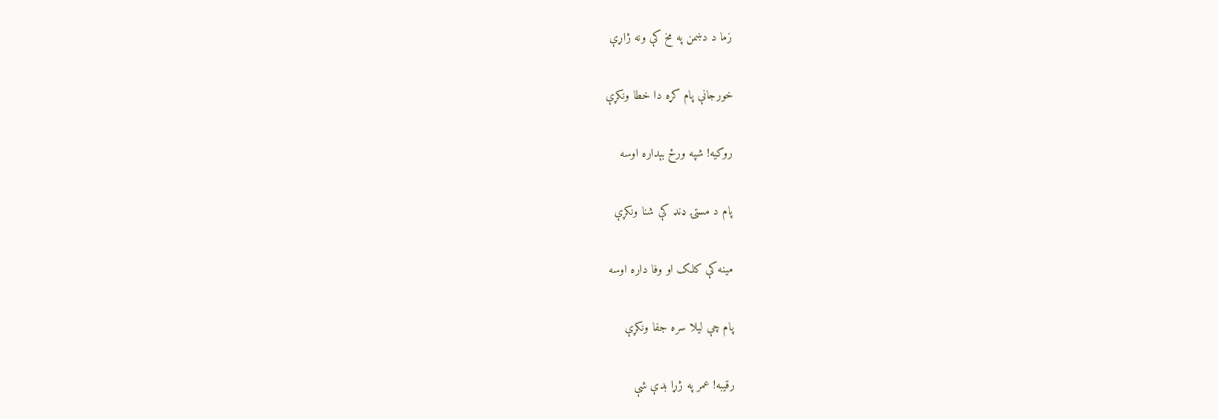زما د دښمن په مخ کې ونه ژاړې

خورجانې پام کړه دا خطا ونکړې

روکیه! شپه ورځ بېداره اوسه

پام د مستۍ ډنډ کې شنا ونکړې

مینه کې کلک او وفا داره اوسه

پام چې لیلا سره جفا ونکړې

رقیبه! عمر په ژړا بدې شې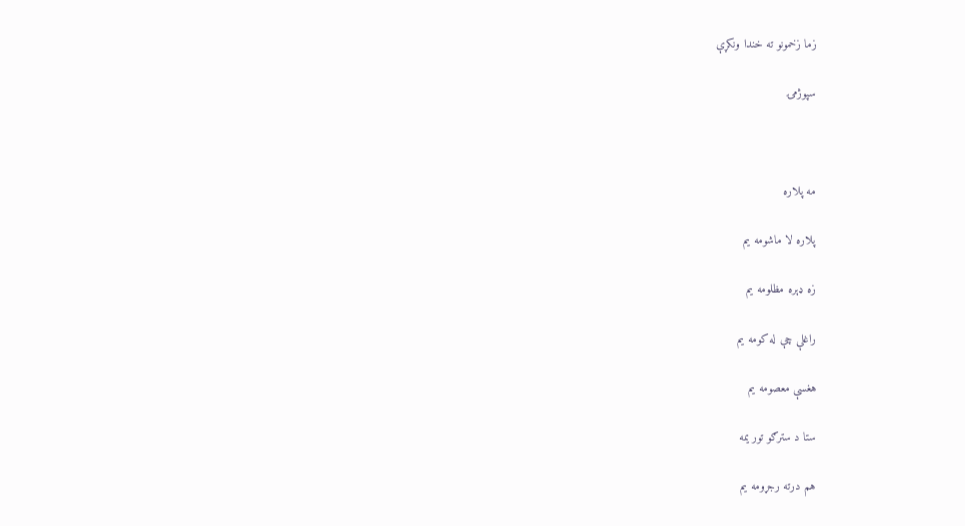زما زخمونو ته خندا ونکړې

سپوژمۍ



مه پلاره

پلاره لا ماشومه یم

زه ډېره مظلومه یم

راغلې چې له کومه یم

هغسې معصومه یم

ستا د سترګو تور یمه

هم درته رجړومه یم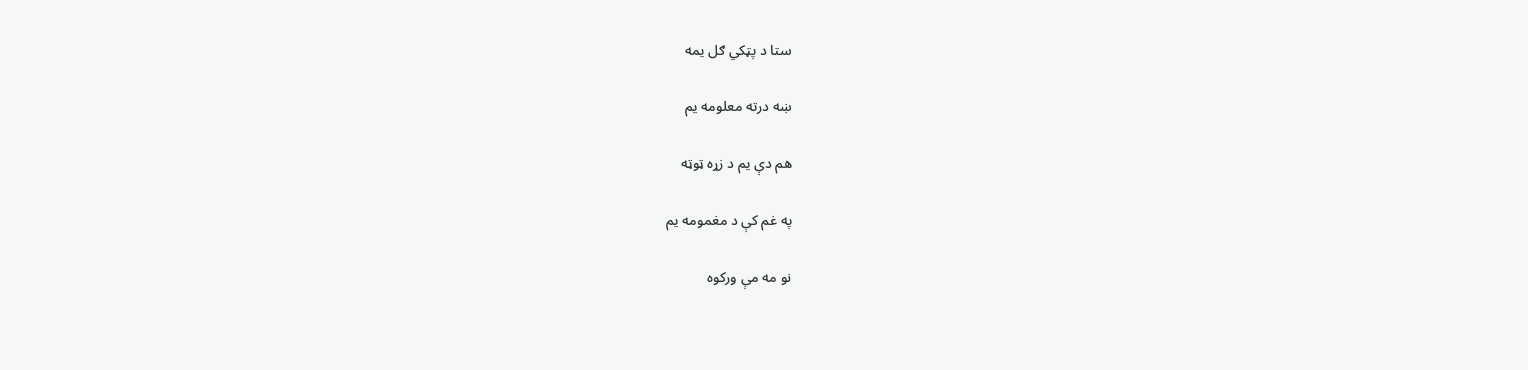ستا د پټکي ګل یمه

ښه درته معلومه یم

هم دې یم د زړه ټوټه

په غم کې د مغمومه یم

نو مه مې ورکوه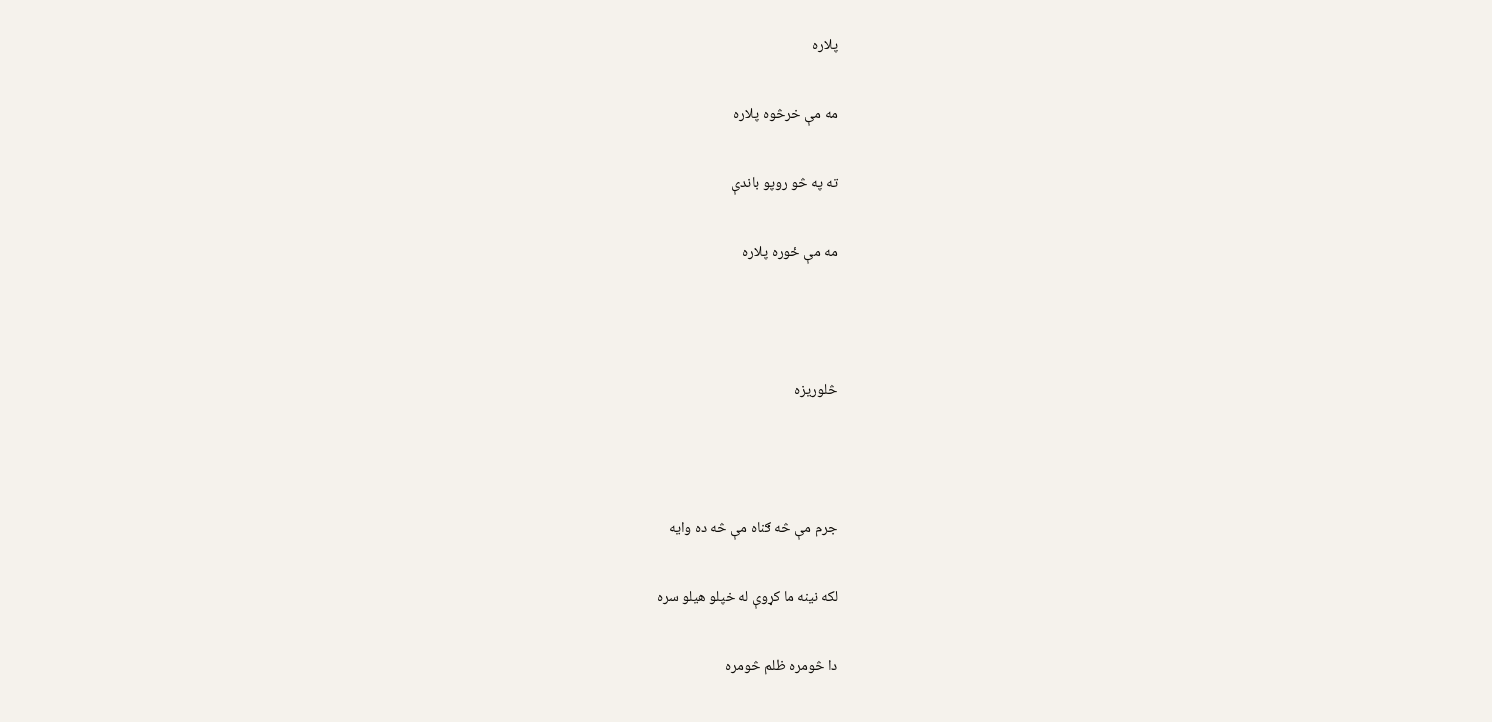پلاره

مه مې خرڅوه پلاره

ته په څو روپو باندې

مه مې ځوره پلاره



څلوریزه



جرم مې څه ګناه مې څه ده وایه

لکه نینه ما کړوې له خپلو هیلو سره

دا څومره ظلم څومره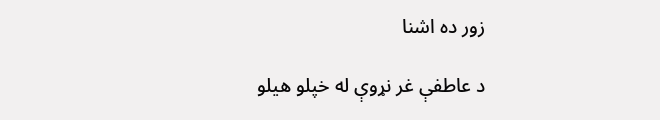زور ده اشنا

د عاطفې غر نړوې له خپلو هیلو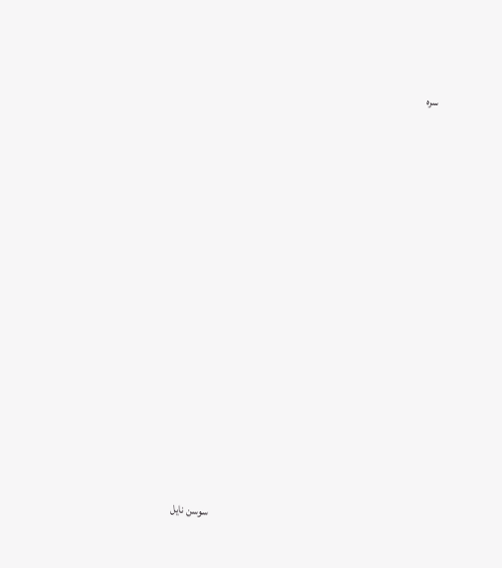سره




















                                                                                                          سوسن نایل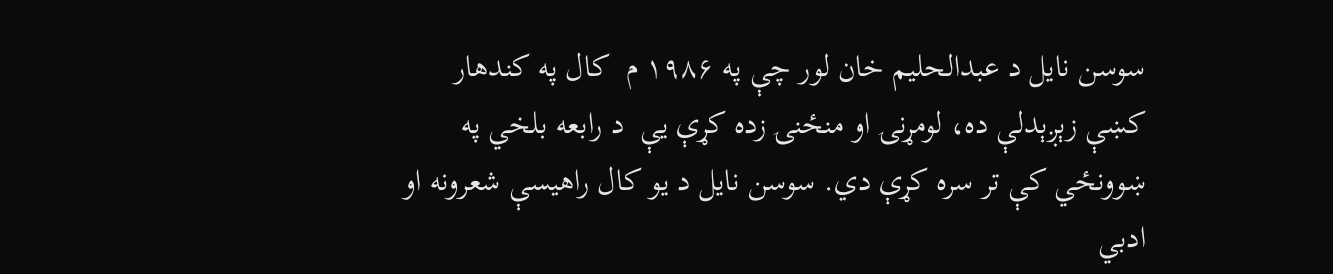سوسن نایل د عبدالحلیم خان لور چې په ۱۹۸۶ م  کال په کندهار کښې زېږېدلې ده، لومړنۍ او منځنۍ زده کړې یې  د رابعه بلخي په ښوونځي کې تر سره کړې دي. سوسن نایل د یو کال راهیسې شعرونه او ادبي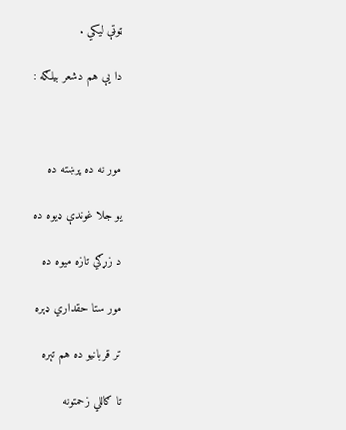ټوټې لیکي .

دا یې هم دشعر بیلګه :



مور نه ده پرښته ده

یو جلا غوندې ډیوه ده

د زړګي تازه میوه ده

مور ستا حقداري ډېره

تر قربانیو ده هم تېره

تا ګاللي زحمتونه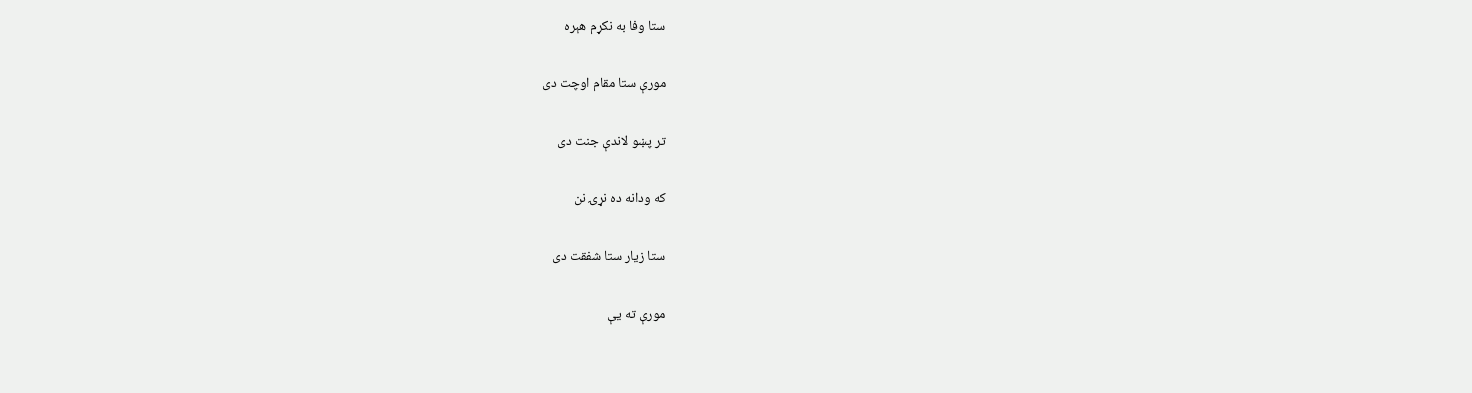ستا وفا به نکړم هېره

مورې ستا مقام اوچت دی

تر پښو لاندې جنت دی

که ودانه ده نړۍ نن

ستا زیار ستا شفقت دی

مورې ته یې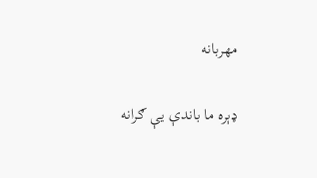مهربانه

ډېره ما باندې یې ګرانه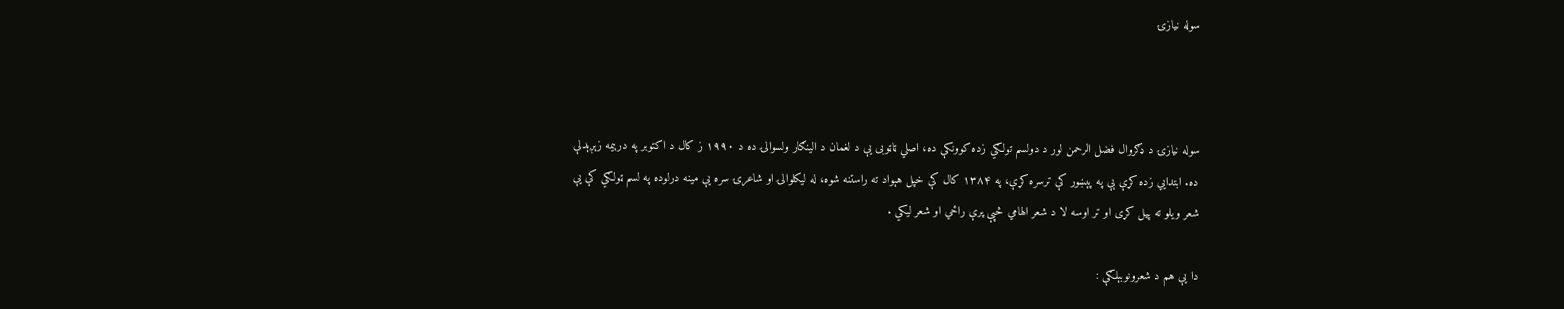سوله نیازۍ



سوله نیازۍ د ډګروال فضل الرحمن لور د دولسم تولګي زده کوونکې ده، اصلي ټاټوبی یې د لغمان د الینګار ولسوالۍ ده د ۱۹۹۰ ز کال د اکتوبر په درېیمه زېږېدلې ده. ابتدایي زده کړې ېې په پېښور کې ترسره کړې، په ۱۳۸۴ کال کې خپل هېواد ته راستنه شوه، له لیکلوالۍ او شاعرۍ سره یې مینه درلوده په لسم ټولګي کې یې شعر ویلو ته پیل کړی او تر اوسه لا د شعر الهامي څپې پرې راځي او شعر لیکي .

دا یې هم د شعرونوبېلګې :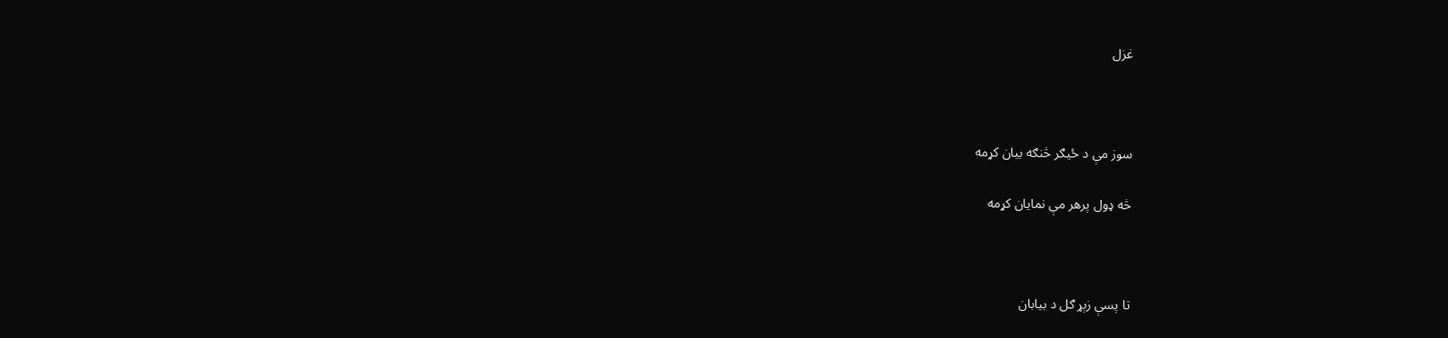غزل



سوز مې د ځیګر څنګه بیان کړمه

څه ډول پرهر مې نمایان کړمه



تا پسې زېړ ګل د بیابان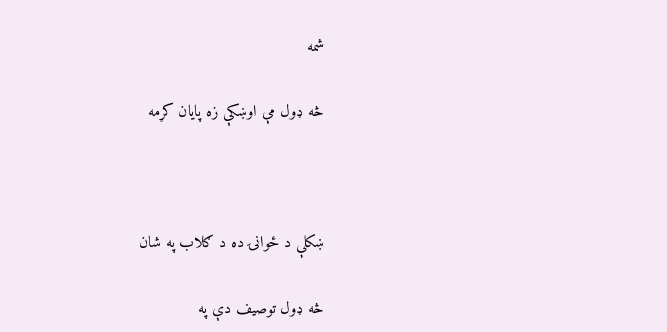شمه

څه ډول مې اوښکې زه پایان کړمه



ښکلې د ځوانۍ ده د ګلاب په شان

څه ډول توصیف دې په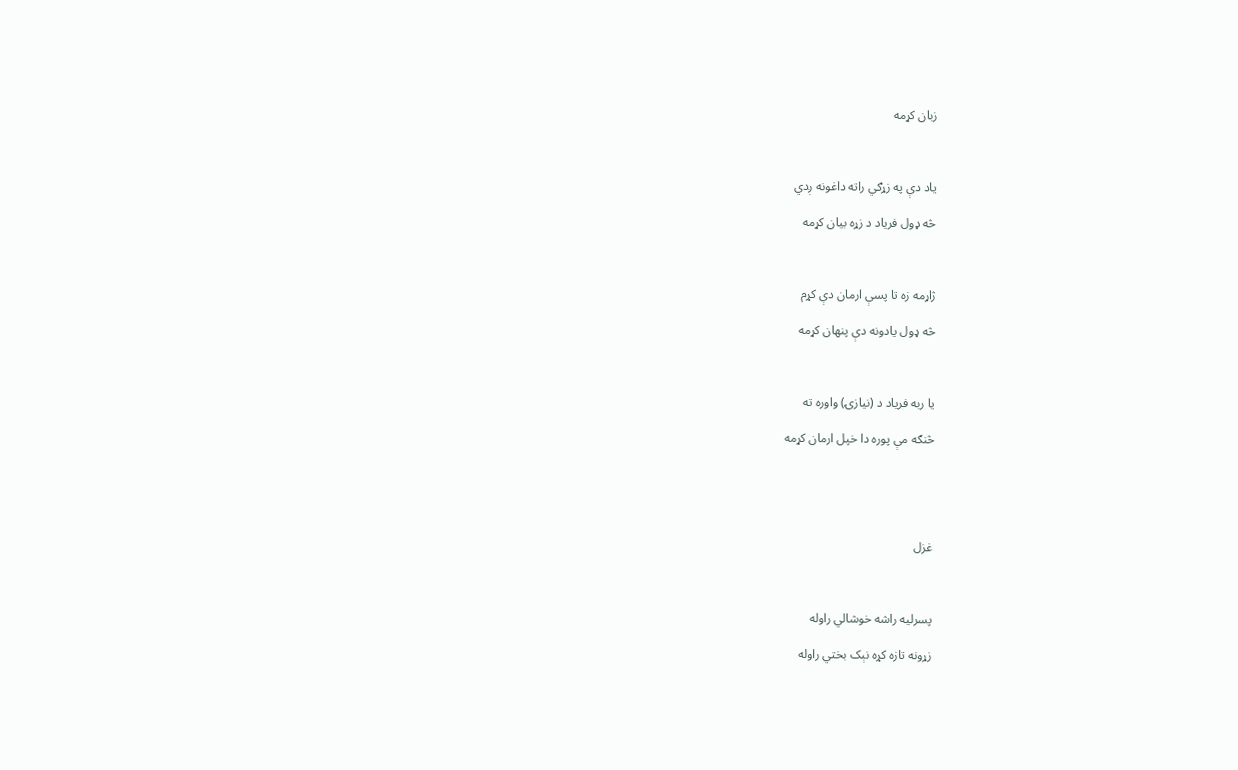زبان کړمه



یاد دې په زړګي راته داغونه ږدي

څه ډول فریاد د زړه بیان کړمه



ژاړمه زه تا پسې ارمان دې کړم

څه ډول یادونه دې پنهان کړمه



یا ربه فریاد د (نیازۍ) واوره ته

څنګه مې پوره دا خپل ارمان کړمه





غزل



پسرلیه راشه خوشالي راوله

زړونه تازه کړه نېک بختي راوله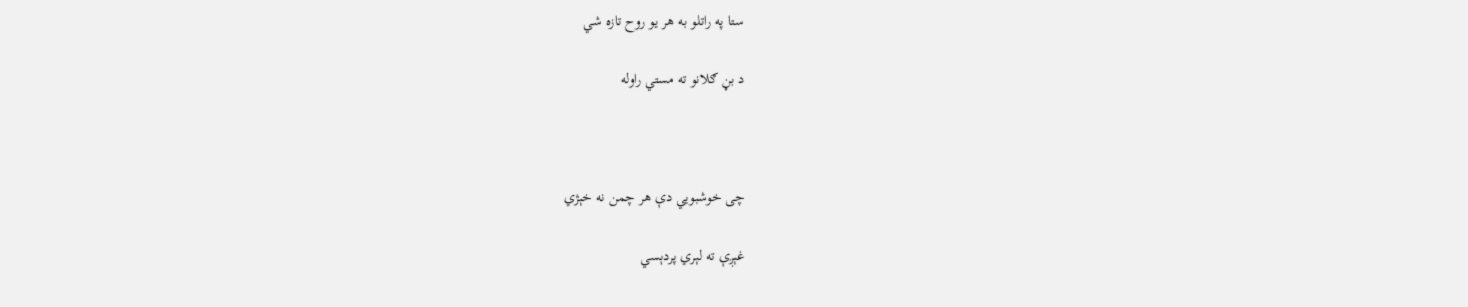ستا په راتلو به هر یو روح تازه شي

د بڼ ګلانو ته مستي راوله



چی خوشبويي دې هر چمن نه خېژي

غېږې ته لېري پردېسي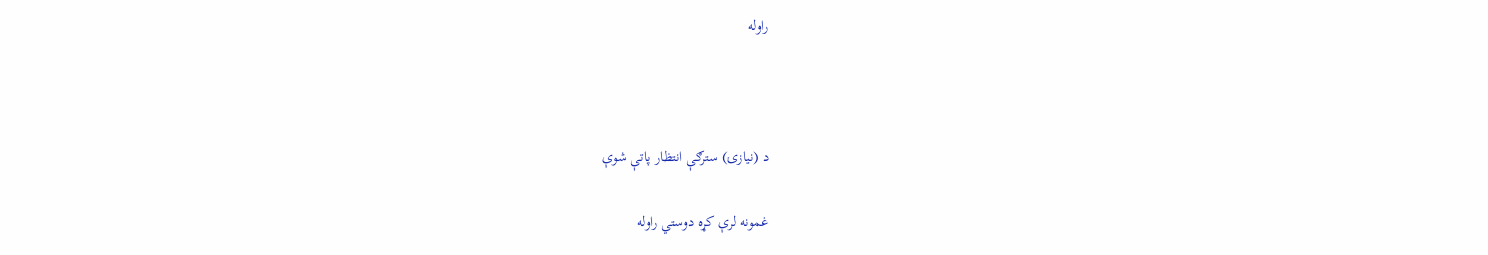راوله



د (نیازۍ) سترګې انتظار پاتې شوې

غمونه لرې کړه دوستي راوله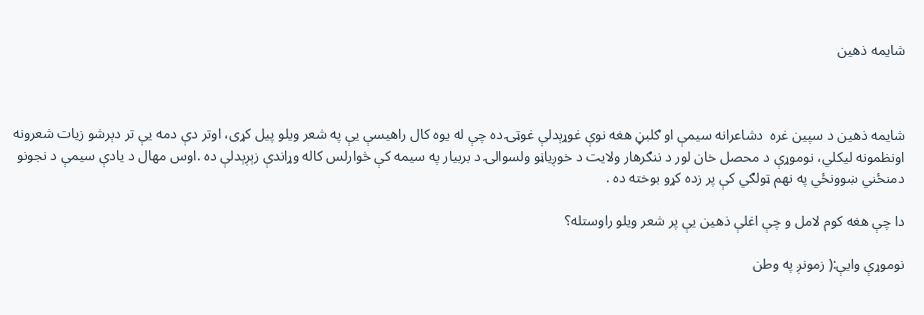شایمه ذهین



شایمه ذهین د سپین غره  دشاعرانه سیمې او ګلبڼ هغه نوې غوړېدلې غوټۍ ده چې له یوه کال راهیسې یې په شعر ویلو پیل کړی، اوتر دې دمه یې تر دېرشو زیات شعرونه اونظمونه لیکلي، نوموړې د محصل خان لور د ننګرهار ولایت د خوږیاڼو ولسوالۍ د بربیار په سیمه کې څوارلس کاله وړاندې زېږېدلې ده .اوس مهال د یادې سیمې د نجونو دمنځني ښوونځي په نهم ټولګي کې پر زده کړو بوخته ده .

دا چې هغه کوم لامل و چې اغلې ذهین یې پر شعر ویلو راوستله؟

نوموړې وایې:( زمونږ په وطن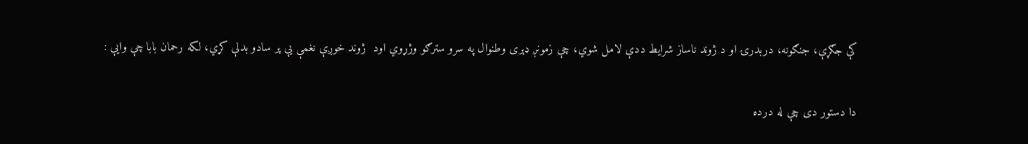کې جګړې، جنګونه، دربدرۍ او د ژوند ناساز شرایط ددې لامل شوي، چې زمونږ ډېری وطنوال په سرو سترګو وژړوي اود  ژوند خوږې نغمې یې پر سادو بدلې کړي، لکه رحمان بابا چې وایې :

دا دستور دی چې له درده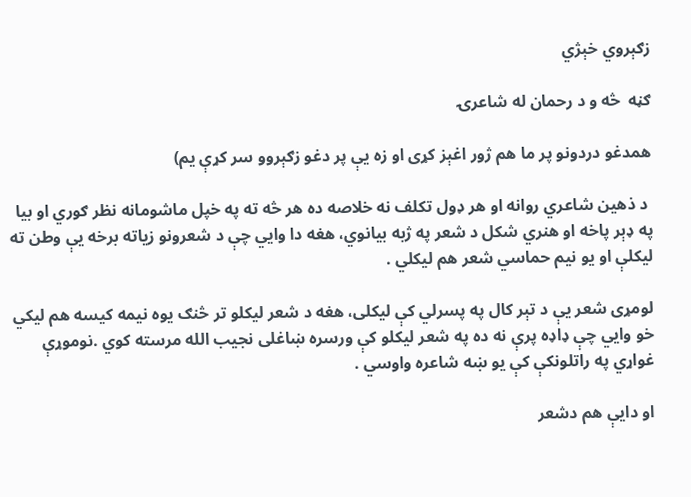زګېروي خېژي

ګڼه  څه و د رحمان له شاعرۍ

همدغو دردونو پر ما هم ژور اغېز کړی او زه یې پر دغو زګېروو سر کړې یم)

 د ذهین شاعري روانه او هر ډول تکلف نه خلاصه ده هر څه ته په خپل ماشومانه نظر ګوري او بیا په ډېر پاخه او هنري شکل د شعر په ژبه بیانوي، هغه دا وایي چې د شعرونو زیاته برخه یې وطن ته لیکلې او یو نیم حماسي شعر هم لیکلي .

لومړی شعر یې د تېر کال په پسرلي کې لیکلی، هغه د شعر لیکلو تر څنګ یوه نیمه کیسه هم لیکي خو وایي چې ډاډه پرې نه ده په شعر لیکلو کې ورسره ښاغلی نجیب الله مرسته کوي .نوموړې غواړي په راتلونکې کې یو ښه شاعره واوسي .

او دایې هم دشعر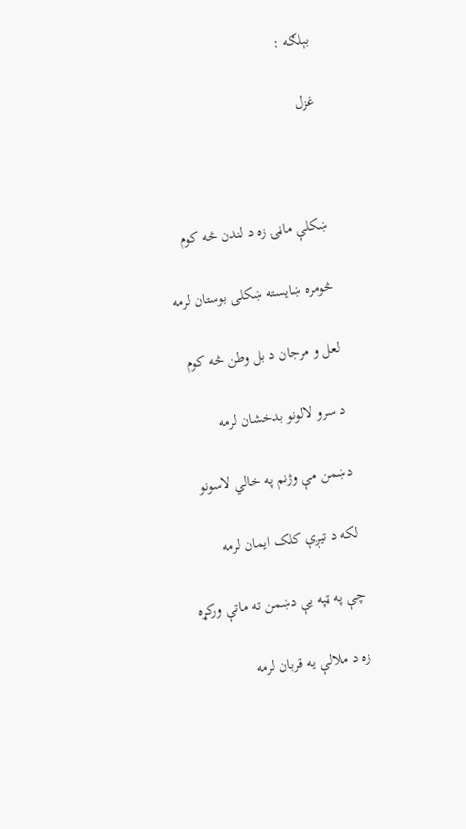بېلګه :

غزل



ښکلې ماڼۍ زه د لندن څه کوم

څومره ښایسته ښکلی بوستان لرمه

لعل و مرجان د بل وطن څه کوم

د سرو لالونو بدخشان لرمه

دښمن مې وژنم په خالي لاسونو

لکه د تیږې کلک ایمان لرمه

چې په ټپه یې دښمن ته ماتې ورکړه

زه د ملالې یه قربان لرمه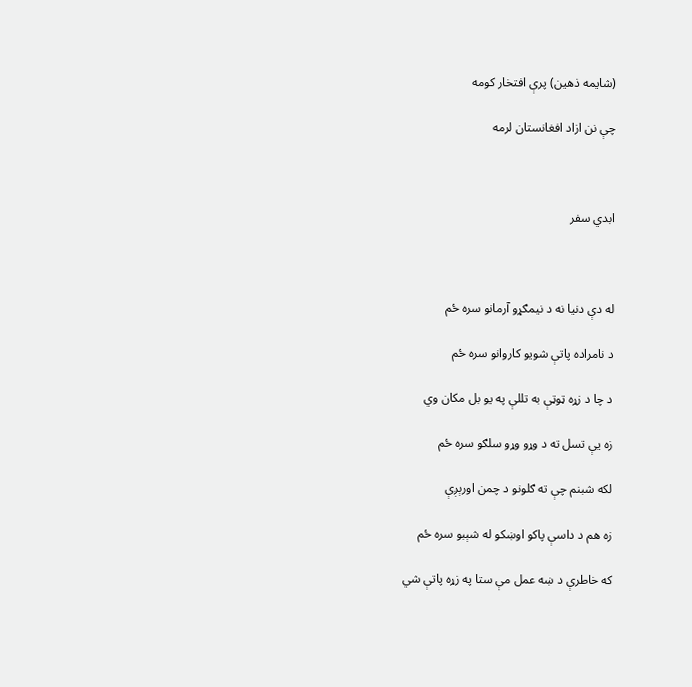(شایمه ذهین) پرې افتخار کومه

چې نن ازاد افغانستان لرمه



ابدي سفر



له دې دنیا نه د نیمګړو آرمانو سره ځم

د نامراده پاتې شویو کاروانو سره ځم

د چا د زړه ټوټې به تللې په یو بل مکان وي

زه یې تسل ته د وړو وړو سلګو سره ځم

لکه شبنم چې ته ګلونو د چمن اورېږې

زه هم د داسې پاکو اوښکو له شېبو سره ځم

که خاطرې د ښه عمل مې ستا په زړه پاتې شي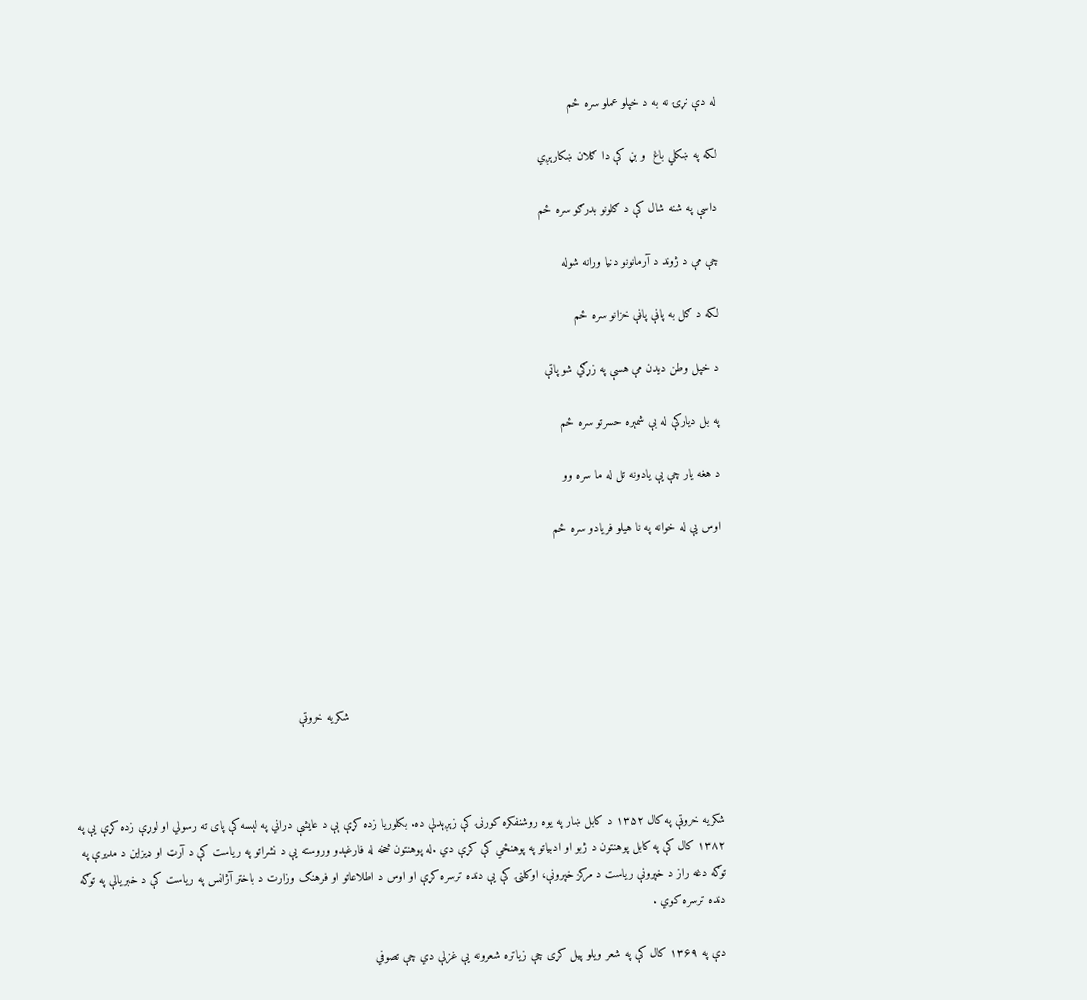له دې نړۍ نه به د خپلو عملو سره ځم

لکه په ښکلي باغ  و بڼ کې دا ګلان ښکارېږي

داسې په شنه شال کې د ګلونو بدرګو سره ځم

چې مې د ژوند د آرمانونو دنیا ورانه شوله

لکه د ګل به پاڼې پاڼې خزانو سره ځم

د خپل وطن دیدن مې هسې په زړګي شو پاتې

په بل دیارکې له بې شمېره حسرتو سره ځم

د هغه یار چې یې یادونه تل له ما سره وو

اوس یې له خوانه په نا هیلو فریادو سره ځم






                                                                                                           شکریه خروټې



شکریه خروټې په کال ۱۳۵۲ د کابل ښار په یوه روشنفکره کورنۍ کې زېږېدلې ده. بکلوریا زده کړې ېې د عایشې دراني په لېسه کې پای ته رسولي او لوړې زده کړې یې په ۱۳۸۲ کال کې په کابل پوهنتون د ژبو او ادبیاتو په پوهنځي کې کړې دي .له پوهنتون څخه له فارغېدو وروسته یې د نشراتو په ریاست کې د آرټ او ډیزاین د مديرې په توګه دغه راز د خپرونې ریاست د مرکز خپرونې، اوکلنۍ کې يې دنده ترسره کړې او اوس د اطلاعاتو او فرهنګ وزارت د باختر آژانس په ریاست کې د خبریالې په توګه دنده ترسره کوي .

دې په ۱۳۶۹ کال کې په شعر ویلو پیل کړی چې زیاتره شعرونه یې غزلې دي چې تصوفي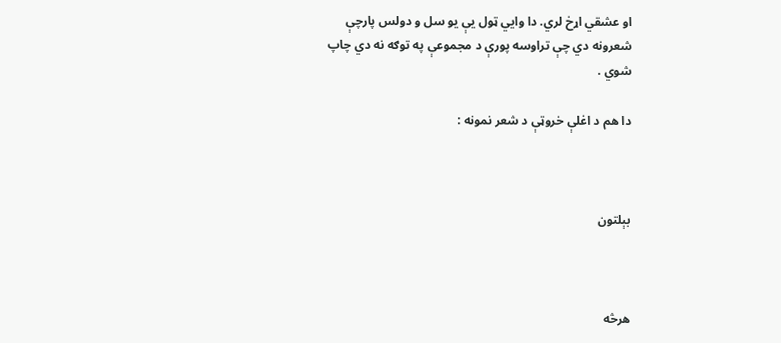او عشقي اړخ لري. دا وایي ټول یې یو سل و دولس پارچې شعرونه دي چې تراوسه پورې د مجموعې په توګه نه دي چاپ شوي .

دا هم د اغلې خروټې د شعر نمونه :



بېلتون



هرڅه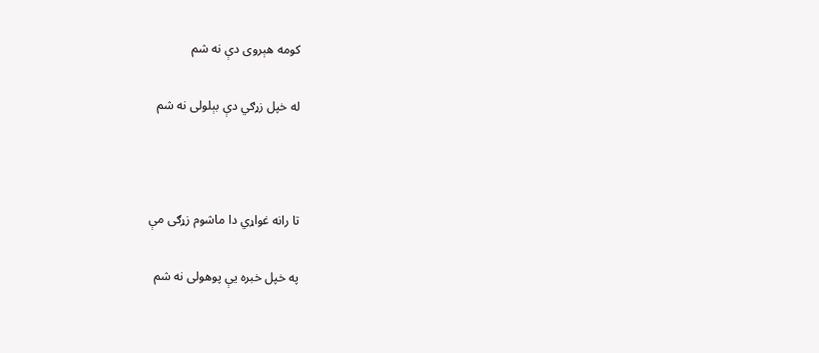کومه هېروی دې نه شم

له خپل زړګي دې بېلولی نه شم



تا رانه غواړي دا ماشوم زړګی مې

په خپل خبره یې پوهولی نه شم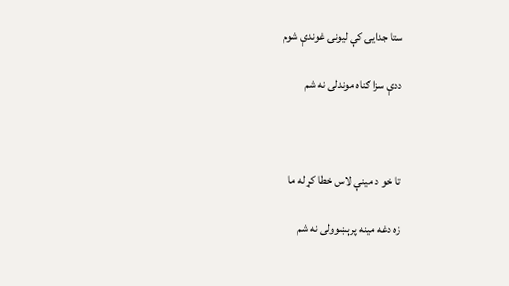ستا جدایۍ کې لیونۍ غوندې شوم

ددې سزا ګناه موندلی نه شم



تا خو د مینې لاس خطا کړ له ما

زه دغه مینه پرېښوولی نه شم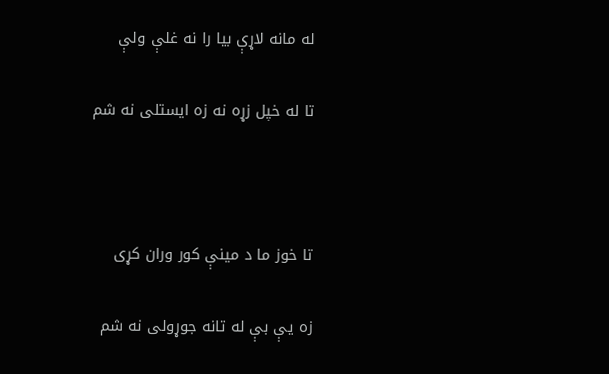له مانه لاړې بیا را نه غلې ولې

تا له خپل زړه نه زه ایستلی نه شم



تا خوز ما د مینې کور وران کړی

زه یې بې له تانه جوړولی نه شم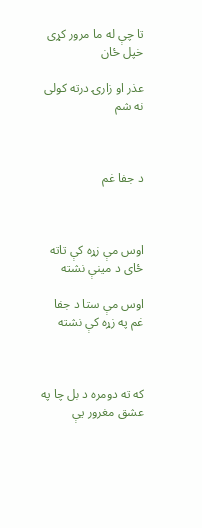تا چې له ما مرور کړی خپل ځان

عذر او زارۍ درته کولی نه شم



د جفا غم



اوس مې زړه کې تاته ځای د مینې نشته

اوس مې ستا د جفا غم په زړه کې نشته



که ته دومره د بل چا په عشق مغرور یې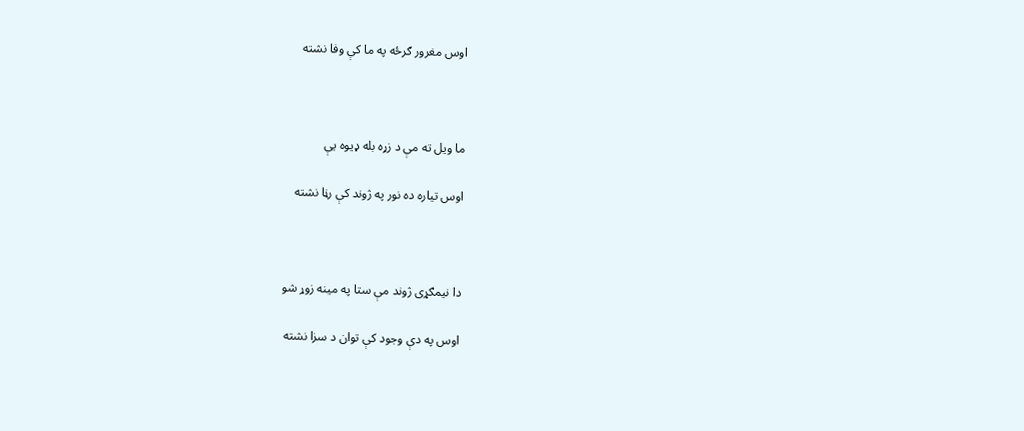اوس مغرور ګرځه په ما کې وفا نشته



ما ویل ته مې د زړه بله ډیوه یې

اوس تیاره ده نور په ژوند کې رڼا نشته



دا نیمګړی ژوند مې ستا په مینه زوړ شو

اوس په دې وجود کې توان د سزا نشته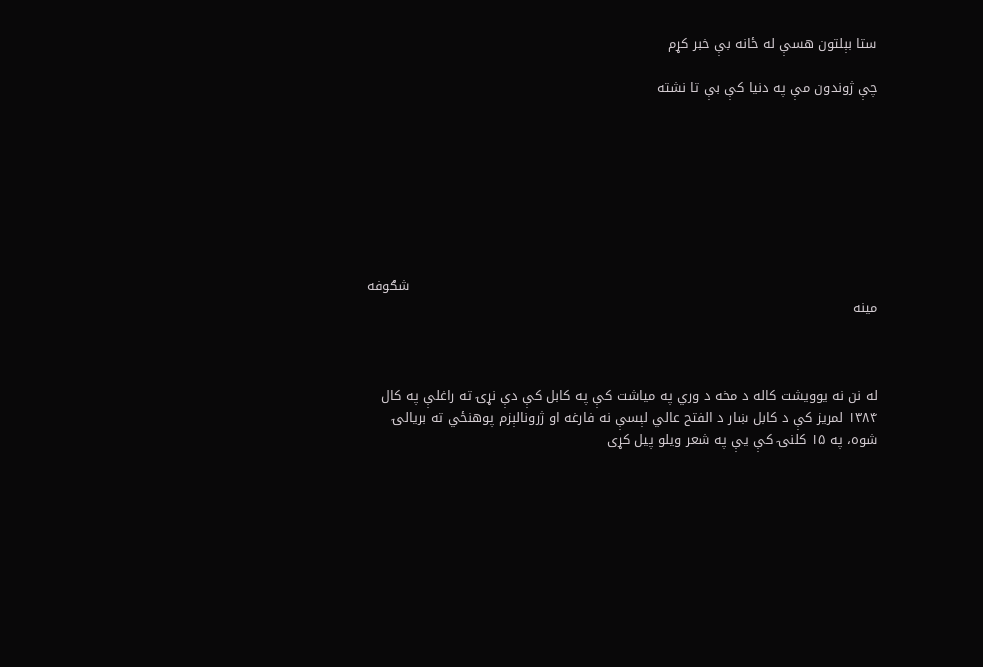ستا بېلتون هسې له ځانه بې خبر کړم

چې ژوندون مې په دنیا کې بې تا نشته








                                                                                                          شګوفه  مینه



له نن نه یوویشت کاله د مخه د وري په میاشت کې په کابل کې دې نړۍ ته راغلې په کال ۱۳۸۴ لمریز کې د کابل ښار د الفتح عالي لېسې نه فارغه او ژرونالېزم پوهنځي ته بریالۍ شوه، په ۱۵ کلنۍ کې یې په شعر ویلو پیل کړی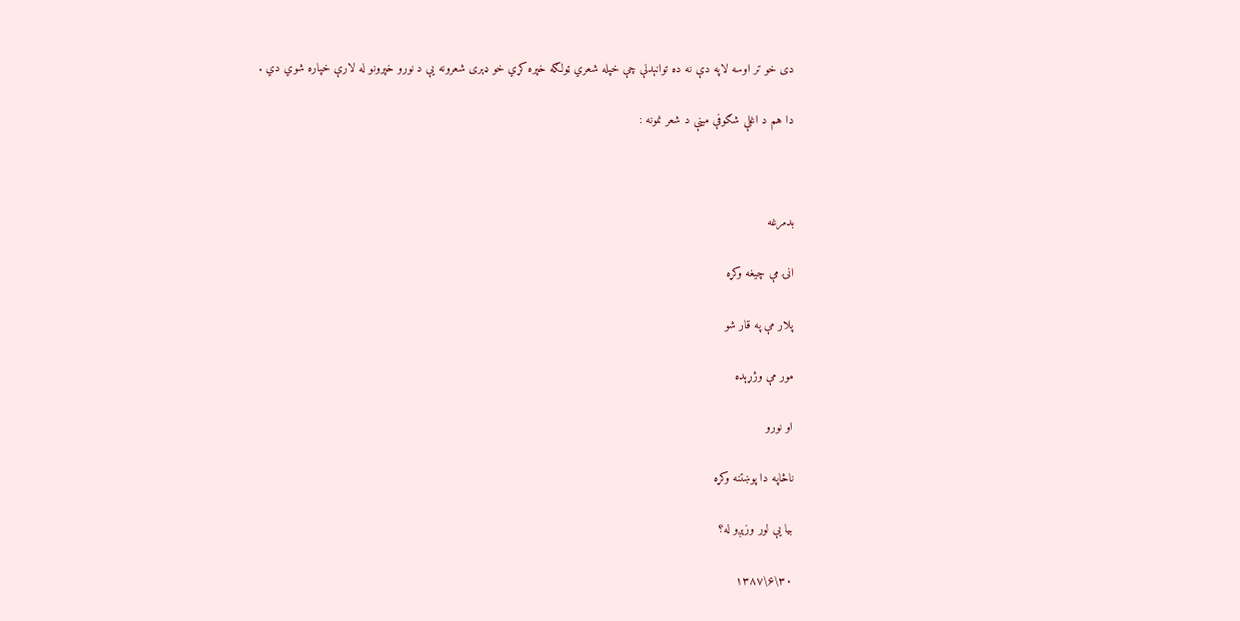دی خو تر اوسه لاپه دې نه ده توانېدلې چې خپله شعري ټولګه خپره کړي خو ډېری شعرونه یې د نورو خپرونو له لارې خپاره شوي دي .

دا هم د اغلې شګوفې مینې د شعر نمونه :



بدمرغه

انۍ مې چیغه وکړه

پلار مې په قار شو

مور مې وژړېده

او نورو

ناڅاپه دا پوښتنه وکړه

بیا یې لور وزېږو له؟

۳۰\۶\۱۳۸۷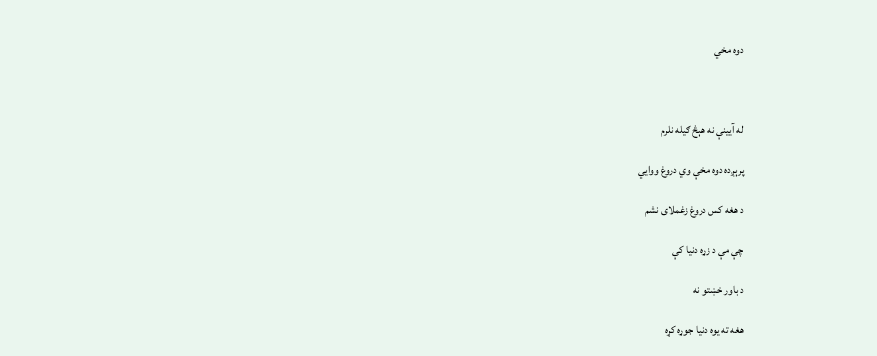دوه مخي



له آیینې نه هېڅ ګیله نلرم

پرېږده دوه مخې وي دروغ ووایي

د هغه کس دروغ زغملای نشم

چې مې د زړه دنیا کې

د باور خښتو نه

هغه ته یوه دنیا جوړه کړه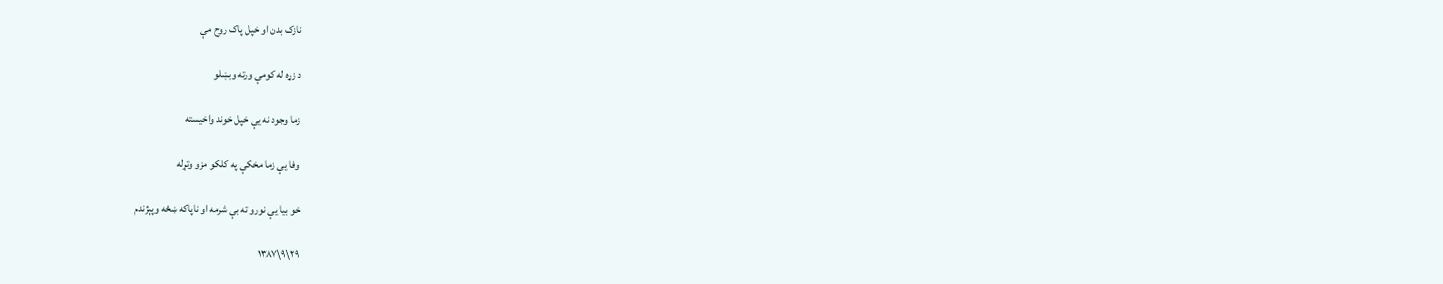نازک بدن او خپل پاک روح مې

د زړه له کومې ورته وبښلو

زما وجود نه یې خپل خوند واخیسته

وفا یې زما مخکې په کلکو مزو وتړله

خو بیا یې نورو ته بې شرمه او ناپاکه ښځه وپېژندم

۲۹\۹\۱۳۸۷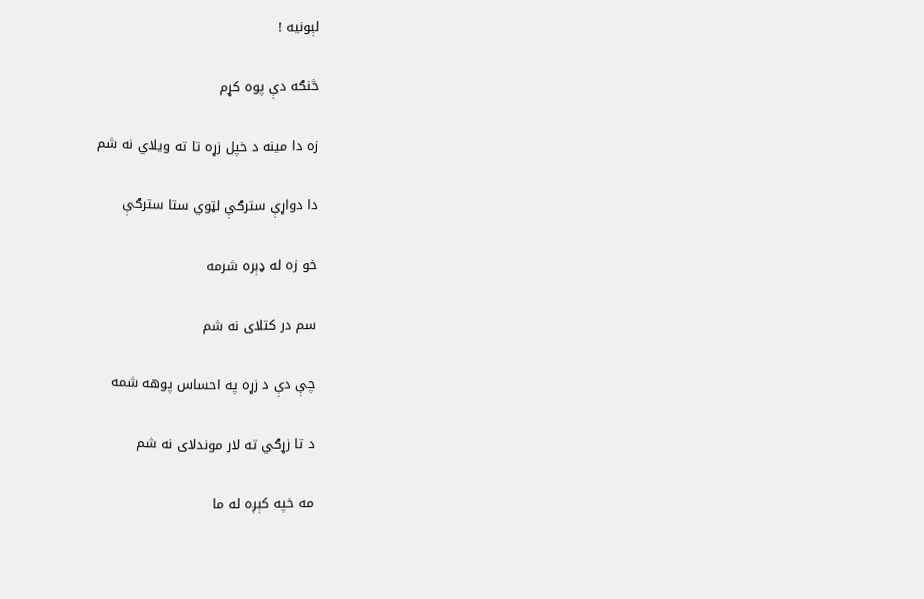لېونیه !

څنګه دې پوه کړم

زه دا مینه د خپل زړه تا ته ویلاي نه شم

دا دواړې سترګې لټوي ستا سترګې

خو زه له ډېره شرمه

سم در کتلای نه شم

چې دې د زړه په احساس پوهه شمه

د تا زړګي ته لار موندلای نه شم

مه خپه کېږه له ما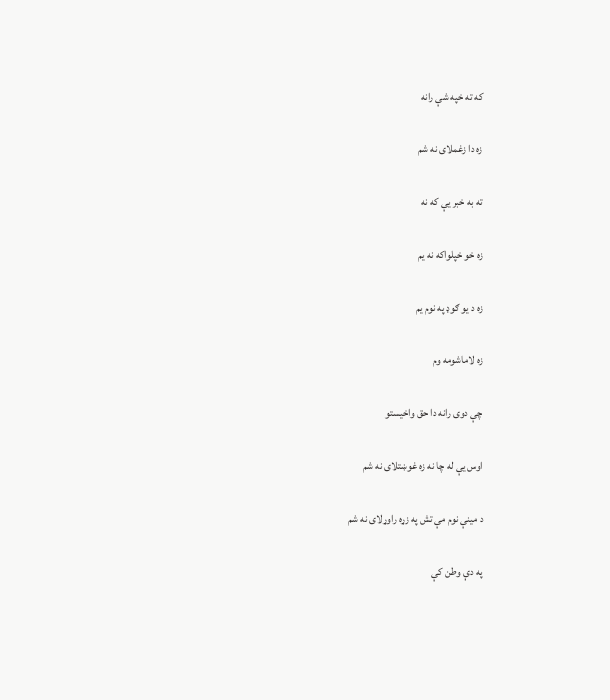که ته خپه شې رانه

زه دا زغملای نه شم

ته به خبر یې که نه

زه خو خپلواکه نه یم

زه د یو ګوډ په نوم یم

زه لاماشومه وم

چې دوی رانه دا حق واخیستو

اوس یې له چا نه زه غوښتلای نه شم

د مینې نوم مې تش په زړه راوړلای نه شم

په دې وطن کې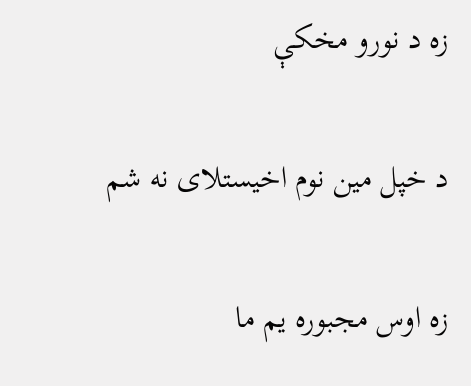زه د نورو مخکې

د خپل مین نوم اخیستلای نه شم

زه اوس مجبوره یم ما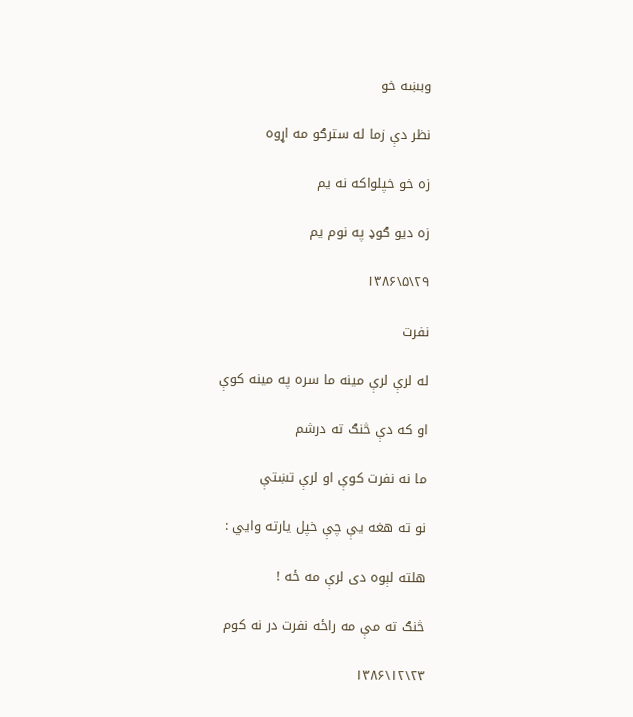وبښه خو

نظر دې زما له سترګو مه اړوه

زه خو خپلواکه نه یم

زه دیو ګوډ په نوم یم

۲۹\۵\۱۳۸۶

نفرت

له لرې لرې مینه ما سره په مینه کوې

او که دې څنګ ته درشم

ما نه نفرت کوې او لرې تښتې

نو ته هغه یې چې خپل یارته وایي :

هلته لېوه دی لرې مه ځه !

څنګ ته مې مه راځه نفرت در نه کوم

۲۳\۱۲\۱۳۸۶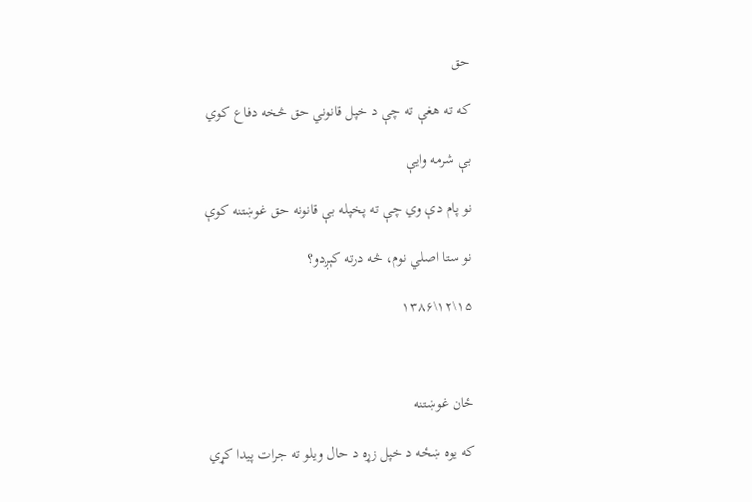حق

که ته هغې ته چې د خپل قانوني حق څخه دفاع کوي

بې شرمه وایې

نو پام دې وي چې ته پخپله بې قانونه حق غوښتنه کوې

نو ستا اصلي نوم، څه درته کېږدو؟

۱۵\۱۲\۱۳۸۶



ځان غوښتنه

که یوه ښځه د خپل زړه د حال ویلو ته جرات پیدا کړي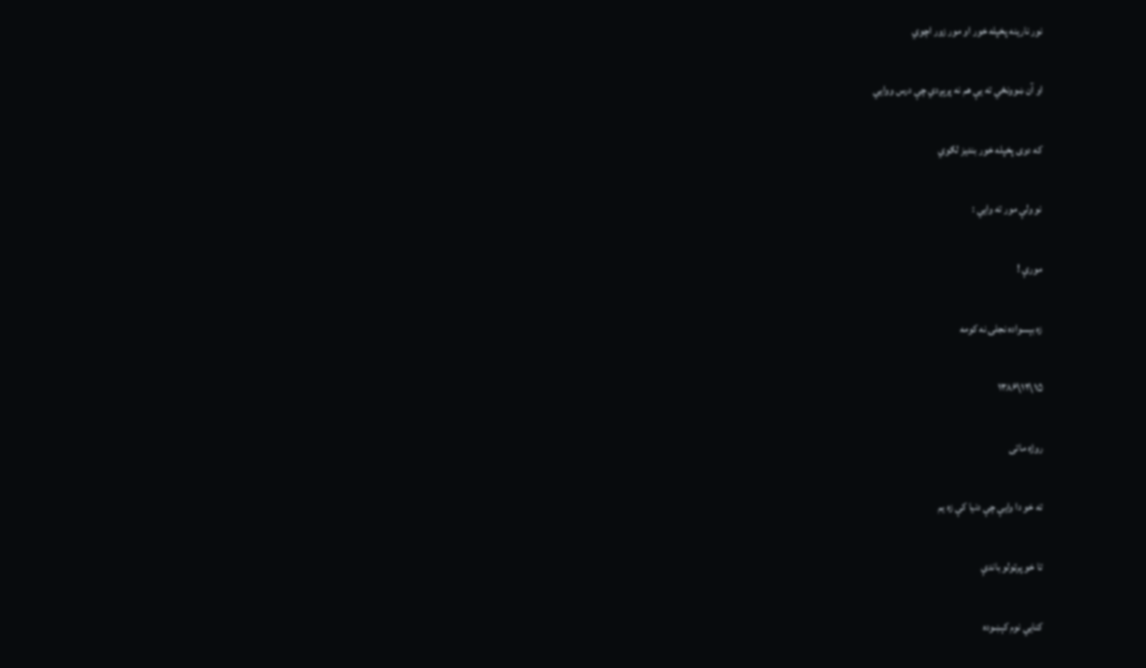نور نارینه پخپله خور او مور زور اچوي

او آن ښوونځي ته یې هم نه پرېږدي چې درس ووایي

که دوی پخپله خور بندیز لګوي

نو ولې مور ته وایي :

مورې !

زه بېسواده نجلۍ نه کومه

۱۵\۱۲\۱۳۸۶

روژه ماتی

ته خو دا وایې چې دنیا کې زه یم

تا خو پرټولو باندې

کنایي نوم کېښوده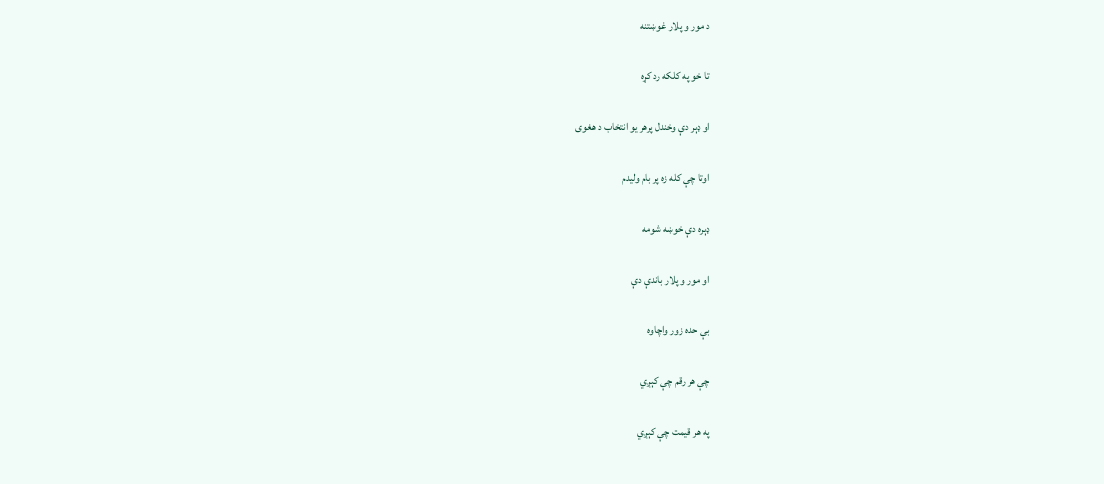د مور و پلار غوښتنه

تا خو په کلکه رد کړه

او ډېر دې وخندل پرهر یو انتخاب د هغوی

اوتا چې کله زه پر بام ولیدم

ډېره دې خوښه شومه

او مور و پلار باندې دې

بې حده زور واچاوه

چې هر رقم چې کېږي

په هر قیمت چې کېږي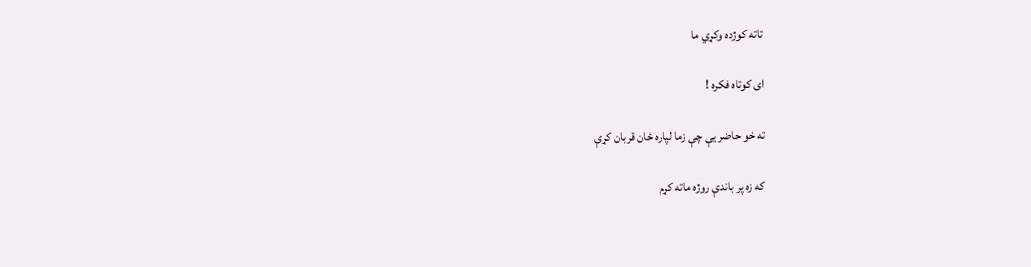تاته کوژده وکړي ما

ای کوتاه فکره !

ته خو حاضر یې چې زما لپاره ځان قربان کړې

که زه پر باندې روژه ماته کړم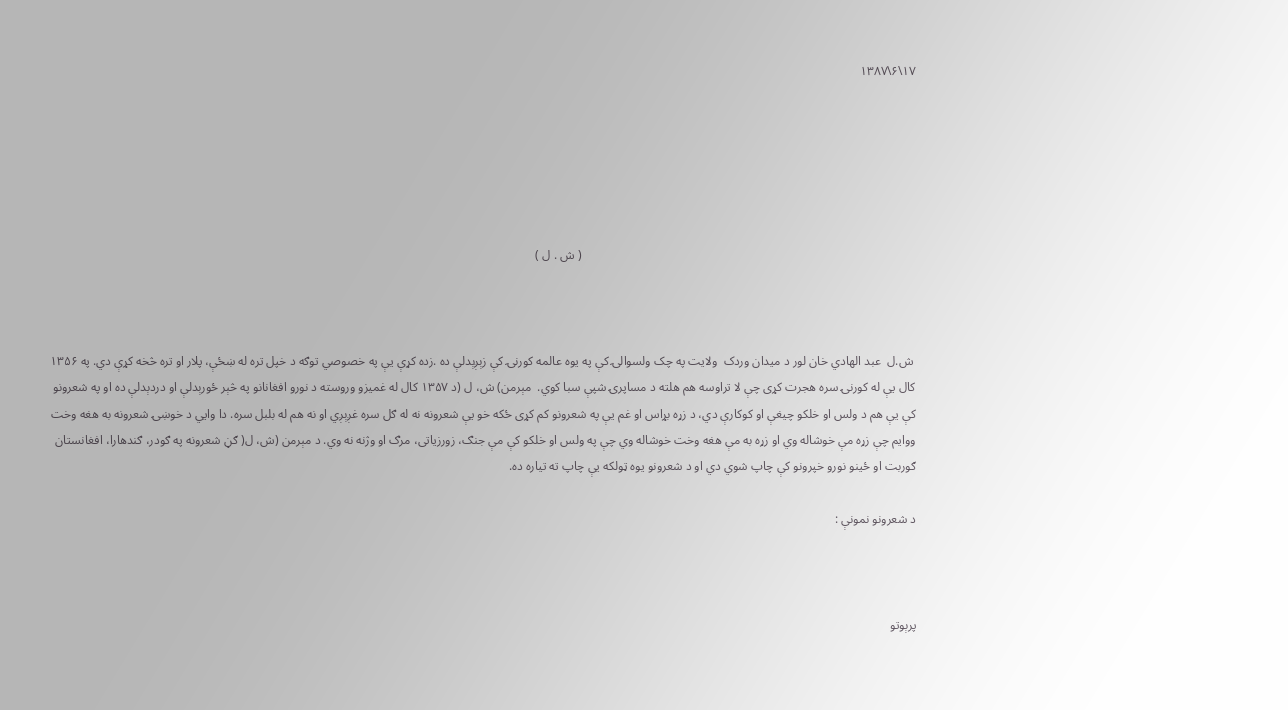۱۷\۶\۱۳۸۷






                                                                                                           ( ش . ل )



 ش.ل  عبد الهادي خان لور د میدان وردک  ولایت په چک ولسوالۍ کې په یوه عالمه کورنۍ کې زېږېدلې ده .زده کړې یې په خصوصي توګه د خپل تره له ښځې، پلار او تره څخه کړې دي. په ۱۳۵۶ کال یې له کورنۍ سره هجرت کړی چې لا تراوسه هم هلته د مساپرۍ شپې سبا کوي.  مېرمن) ش، ل (د ۱۳۵۷ کال له غمیزو وروسته د نورو افغانانو په څېر ځورېدلې او دردېدلې ده او په شعرونو کې یې هم د ولس او خلکو چیغې او کوکارې دي، د زړه بړاس او غم یې په شعرونو کم کړی ځکه خو یې شعرونه نه له ګل سره غږېږي او نه هم له بلبل سره. دا وایي د خوښۍ شعرونه به هغه وخت ووایم چې زړه مې خوشاله وي او زړه به مې هغه وخت خوشاله وي چې په ولس او خلکو کې مې جنګ، زورزیاتی، مرګ او وژنه نه وي. د مېرمن (ش، ل( ګڼ شعرونه په ګودر، ګندهارا، افغانستان ګوربت او ځینو نورو خپرونو کې چاپ شوي دي او د شعرونو یوه ټولکه یې چاپ ته تیاره ده.

د شعرونو نمونې :



پرېوتو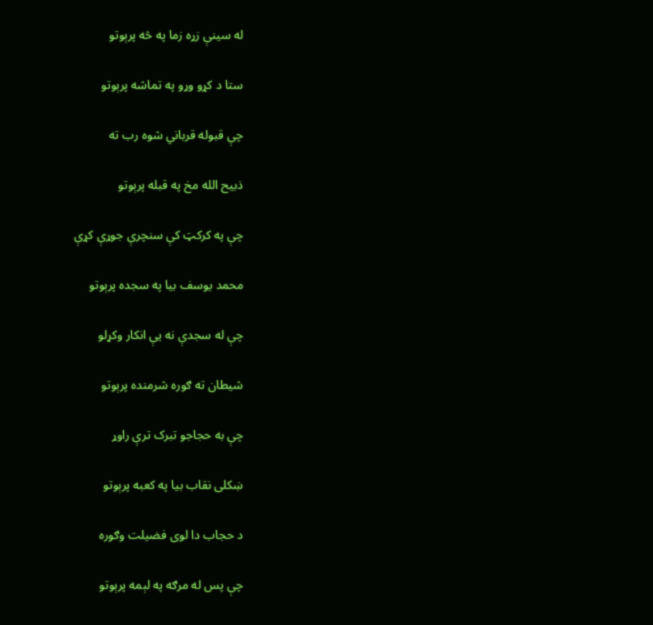له سینې زړه زما په څه پرېوتو

ستا د کړو وړو په تماشه پرېوتو

چې قبوله قرباني شوه رب ته

ذبیح الله مخ په قبله پرېوتو

چې په کرکټ کې سنچرې جوړې کړې

محمد یوسف بیا په سجده پرېوتو

چې له سجدې نه یې انکار وکړلو

شیطان ته ګوره شرمنده پرېوتو

چې به حجاجو تبرک ترې راوړ

ښکلی نقاب بیا په کعبه پرېوتو

د حجاب دا لوی فضیلت وګوره

چې پس له مرګه په لېمه پرېوتو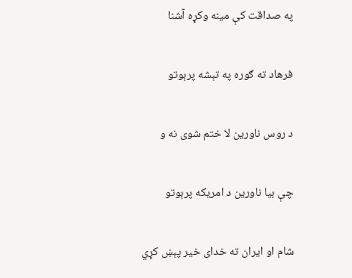په صداقت کې مینه وکړه آشنا

فرهاد ته ګوره په تېشه پرېوتو

د روس ناورین لا ختم شوی نه و

چې بیا ناورین د امریکه پرېوتو

شام او ایران ته خدای خیر پېښ کړي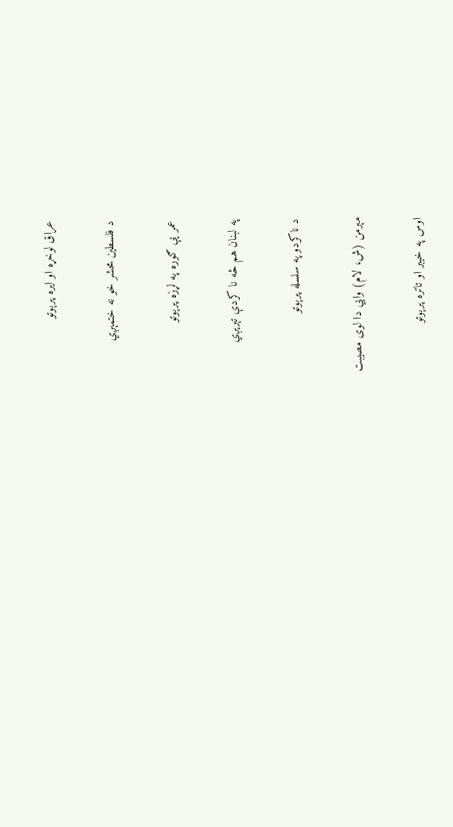عراق لوخړه او ایره پرېوتو

د فلسطین محشر خو نه ختمېږي

عمر یې ګوره په لړزه پرېوتو

په لبنان هم څه نا کردې تېرېږي

د ناکردو په سلسله پرېوتو

مېرمن (ش، لام) وایي دا لوی مصیبت

اوس په خیبر او تاتره پرېوتو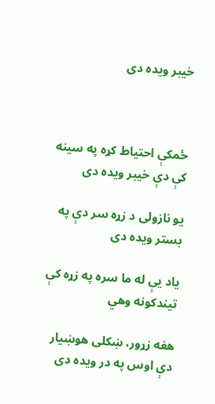خیبر ویده دی



ځمکې احتیاط کړه په سینه کې دې خیبر ویده دی

یو نازولی د زړه سر دې په بستر ویده دی

یاد یې له ما سره په زړه کې تیندکونه وهي

هغه زړور، ښکلی هوښیار دې اوس په در ویده دی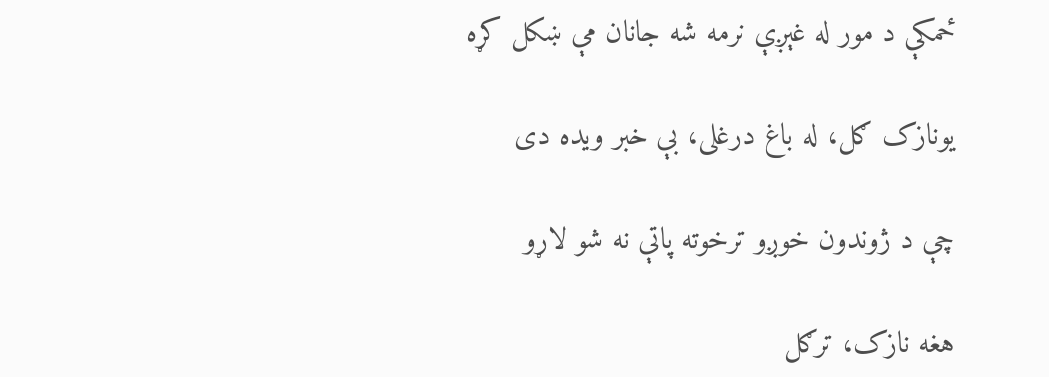ځمکې د مور له غېږې نرمه شه جانان مې ښکل کړه

یونازک ګل، له باغ درغلی، بې خبر ویده دی

چې د ژوندون خوږو ترخوته پاتې نه شو لاړو

هغه نازک، ترګل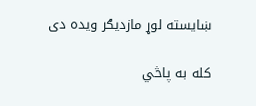ښایسته لوړ مازدیګر ویده دی

کله به پاڅي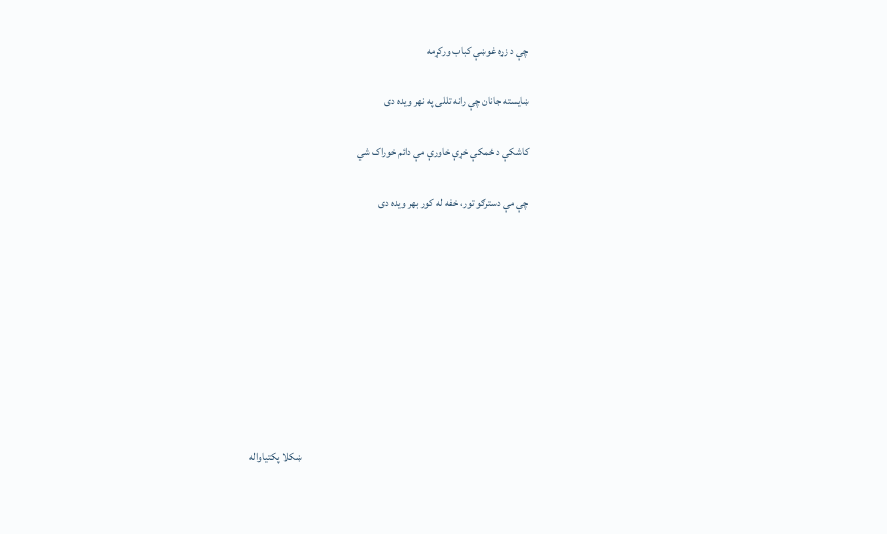چې د زړه غوښې کباب ورکړمه

ښایسته جانان چې رانه تللی په نهر ویده دی

کاشکې د ځمکې خړې خاورې مې دائم خوراک شي

چې مې دسترګو تور، خفه له کور بهر ویده دی









                                                                                                           ښکلا پکتیاواله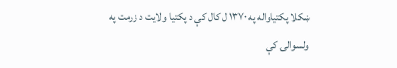ښکلا پکتیاواله په ۱۳۷۰ ل کال کې د پکتیا ولایت د زرمت په ولسوالۍ کې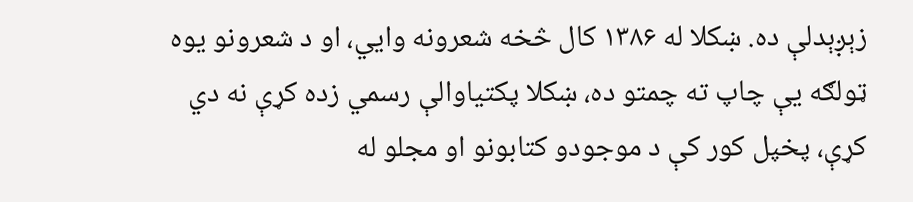زېږېدلې ده. ښکلا له ۱۳۸۶ کال څخه شعرونه وایي، او د شعرونو یوه ټولګه یې چاپ ته چمتو ده، ښکلا پکتیاوالې رسمي زده کړې نه دي کړې، پخپل کور کې د موجودو کتابونو او مجلو له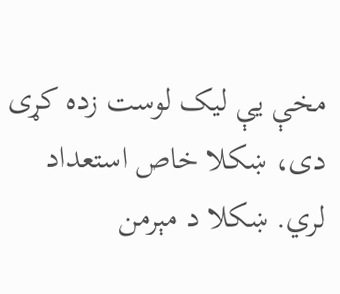مخې یې لیک لوست زده کړی دی، ښکلا خاص استعداد لري. ښکلا د مېرمن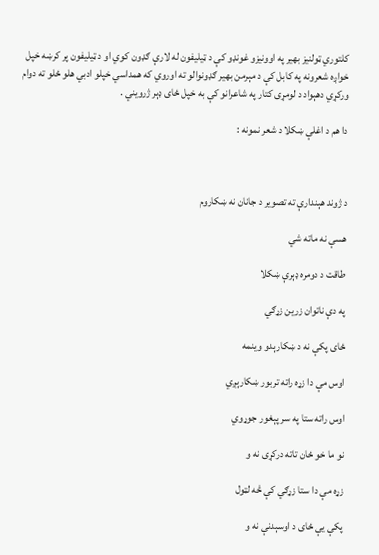کلتوري ټولنیز بهیر په اوونیزو غونډو کې د ټیلیفون له لارې ګډون کوي او د ټیلیفون پر کرښه خپل خواږه شعرونه په کابل کې د مېرمن بهیر ګډونوالو ته اوروي که همداسي خپلو ادبي هلو ځلو ته دوام ورکړي دهېواد د لومړی کتار په شاعرانو کې به خپل ځای ډېر ژرویني .

دا هم د اغلې ښکلا د شعر نمونه :



د ژوند هېندارې ته تصویر د جانان نه ښکاروم

هسې نه ماته شي

طاقت د دومره ډېرې ښکلا

په دې ناتوان زرین زړګي

ځای پکې نه د ښکارېدو وینمه

اوس مې دا زړه راته تربور ښکارېږي

اوس راته ستا په سر پېغور جوړوي

نو ما خو ځان تاته درکړی نه و

زړه مې دا ستا زړګي کې څه لټول

پکې یې ځای د اوسېدنې نه و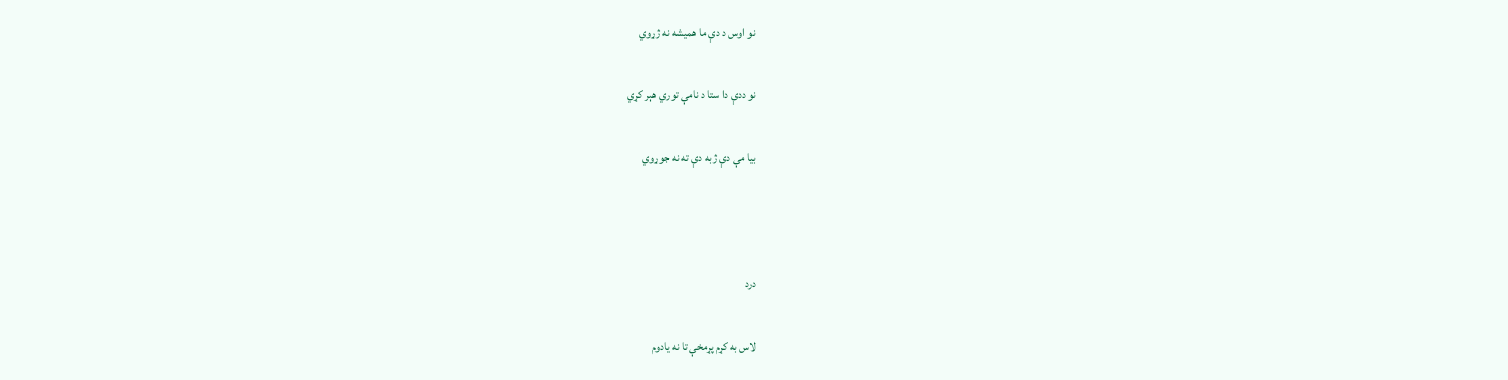نو اوس د دې ما همیشه نه ژړوي

نو ددې دا ستا د نامې توري هېر کړي

بیا مې دې ژبه دې ته نه جوړوي



درد

لاس به کړم پړمخې تا نه یادوم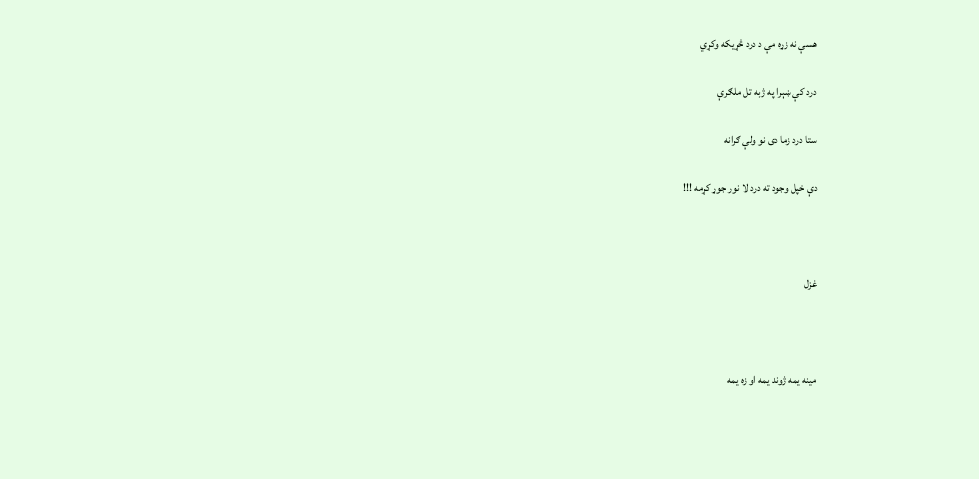هسې نه زړه مې د درد څړیکه وکړي

درد کې ښېرا په ژبه تل ملګرې

ستا درد زما دی نو ولې ګرانه

دې خپل وجود ته درد لا نور جوړ کړمه !!!



غزل



مینه یمه ژوند یمه او زه یمه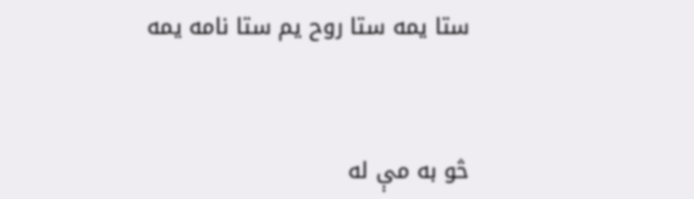ستا یمه ستا روح یم ستا نامه یمه



څو به مې له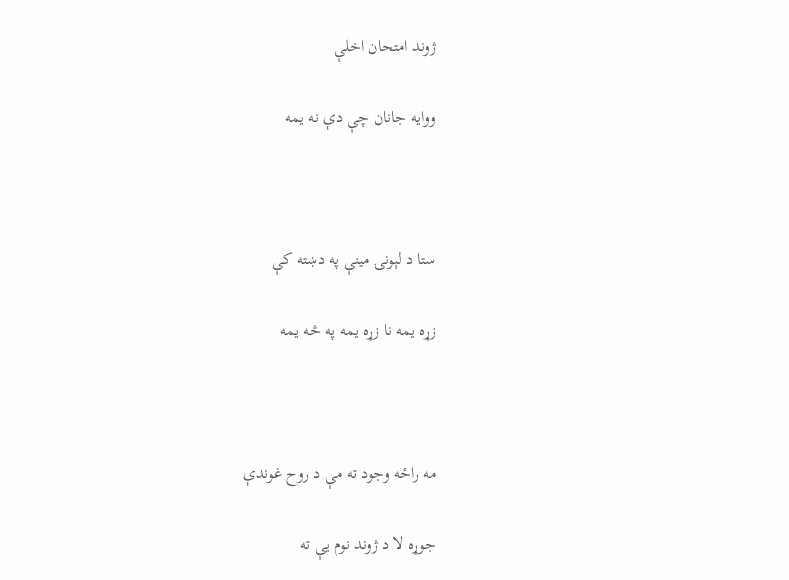ژوند امتحان اخلې

ووایه جانان چې دې نه یمه



ستا د لېونۍ مینې په دښته کې

زړه یمه نا زړه یمه په څه یمه



مه راځه وجود ته مې د روح غوندې

جوړه لا د ژوند نوم یې ته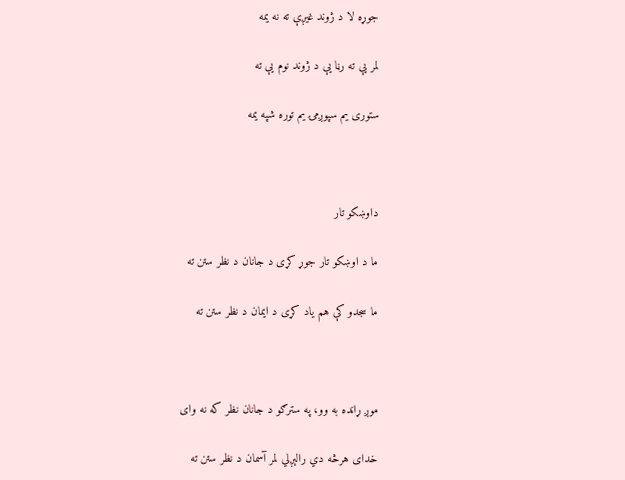جوړه لا د ژوند غیږې ته نه یمه

لمر یې ته رڼا یې د ژوند نوم یې ته

ستوری یم سپوږمۍ یم توره شپه یمه



داوښکو تار

ما د اوښکو تار جوړ کړی د جانان د نظر ستن ته

ما سجدو کې هم یاد کړی د ایمان د نظر ستن ته



موږ ړانده به وو، په سترګو د جانان نظر که نه وای

خدای هرڅه دي رالېږلي لمر آسمان د نظر ستن ته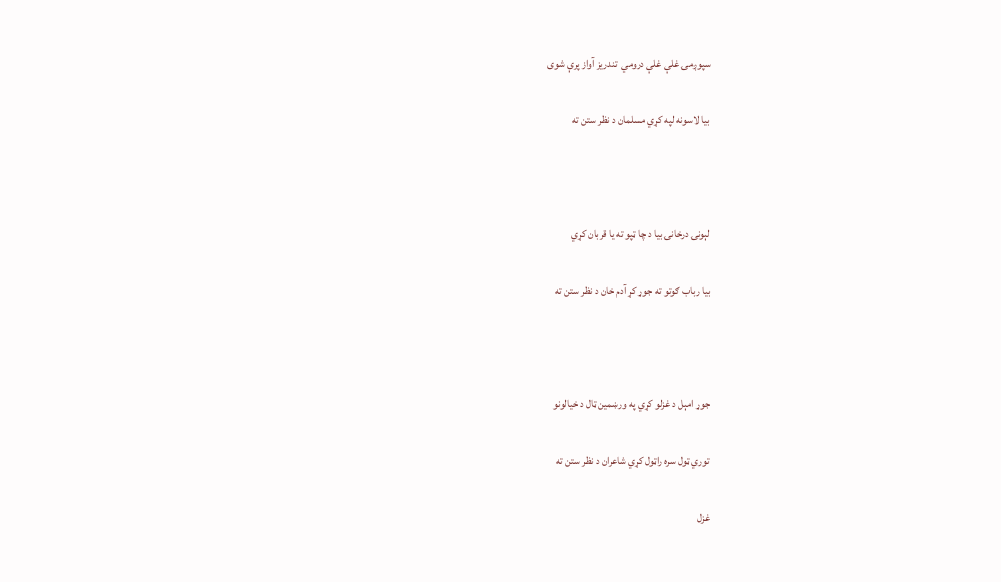سپوږمۍ غلې غلې درومي  تندریز آواز پرې شوی

بیا لاسونه لپه کړي مسلمان د نظر ستن ته



لېونۍ درخانۍ بیا د چا ټپو ته یا قربان کړي

بیا رباب ګوتو ته جوړ کړ آدم خان د نظر ستن ته



جوړ امېل د غزلو کړي په ورښمین ټال د خیالونو

توري ټول سره راټول کړي شاعران د نظر ستن ته

غزل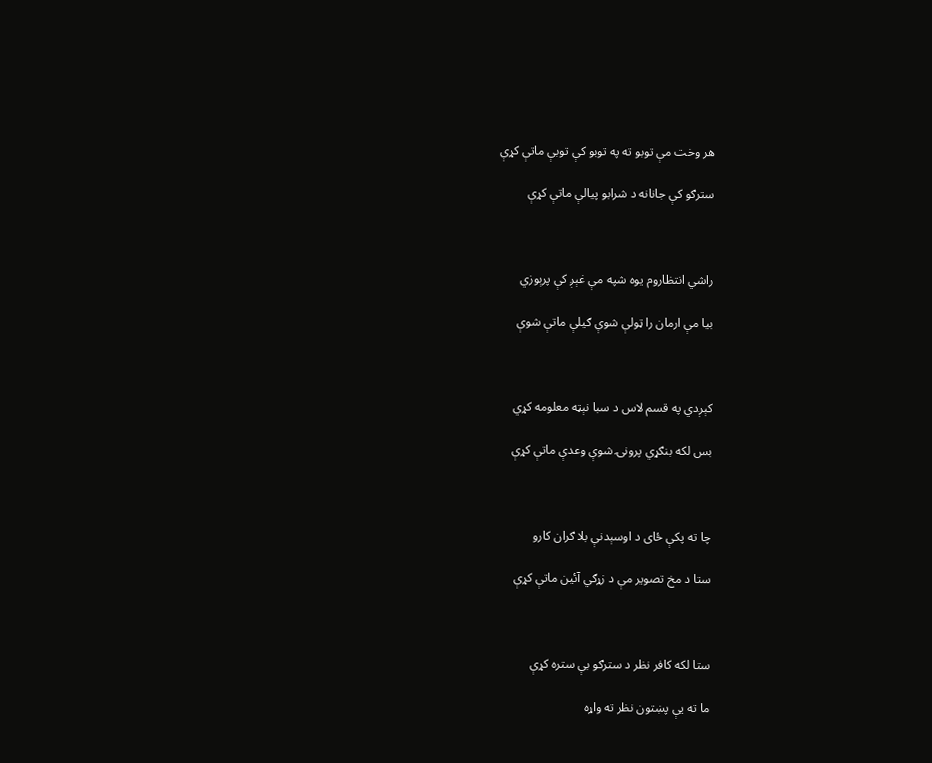هر وخت مې توبو ته په توبو کې توبې ماتې کړې

سترګو کې جانانه د شرابو پیالې ماتې کړې



راشي انتظاروم یوه شپه مې غېږ کې پرېوزي

بیا مې ارمان را ټولې شوې ګیلې ماتې شوې



کېږدي په قسم لاس د سبا نېټه معلومه کړي

بس لکه بنګړي پرونۍ شوې وعدې ماتې کړې



چا ته پکې ځای د اوسېدنې بلا ګران کارو

ستا د مخ تصویر مې د زړګي آئین ماتې کړې



ستا لکه کافر نظر د سترګو بې ستره کړې

ما ته یې پښتون نظر ته واړه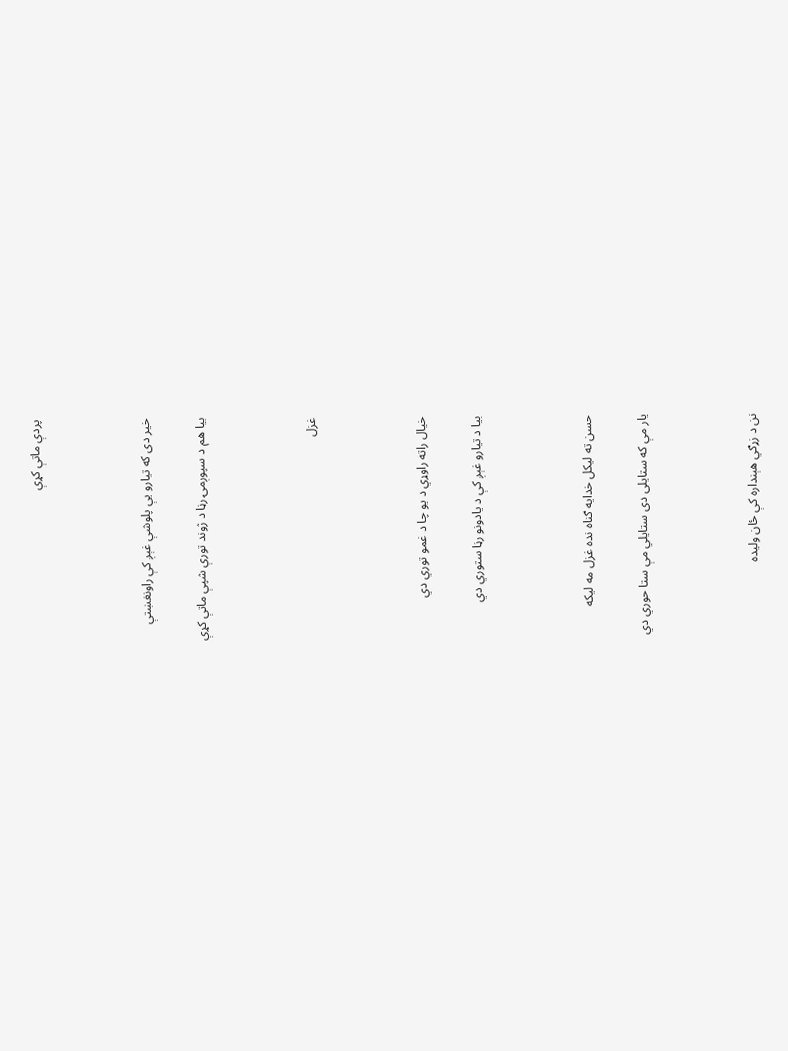پردې ماتې کړې



خیر دی که تیارو یې پلوشې غېږ کې راونغښتې

بیا هم د سپوږمۍ رڼا د ژوند تورې شپې ماتې کړې



غزل



خیال راته راوړي د یو چا د غمو توري دي

بیا د تیارو غېږ کې د یادونو رڼا ستوري دي



حسن ته لیکل خدایه ګناه نده غزل مه لیکه

یار مې که ستایلی دی ستایلي مې ستا حوري دي



نن د زړګي هېنداره کې ځان ولیده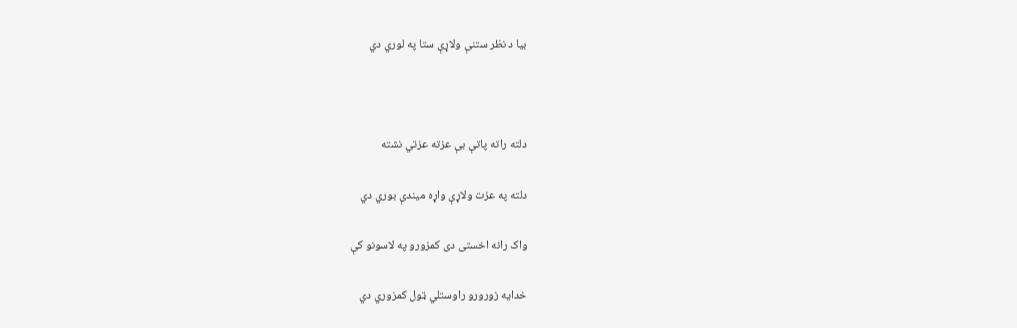بیا د نظر ستنې ولاړې ستا په لوري دي



دلته راته پاتې بې عزته عزتي نشته

دلته په عزت ولاړې واړه میندې بوري دي

واک رانه اخستی دی کمزورو په لاسونو کې

خدایه زورورو راوستلي ټول کمزوري دي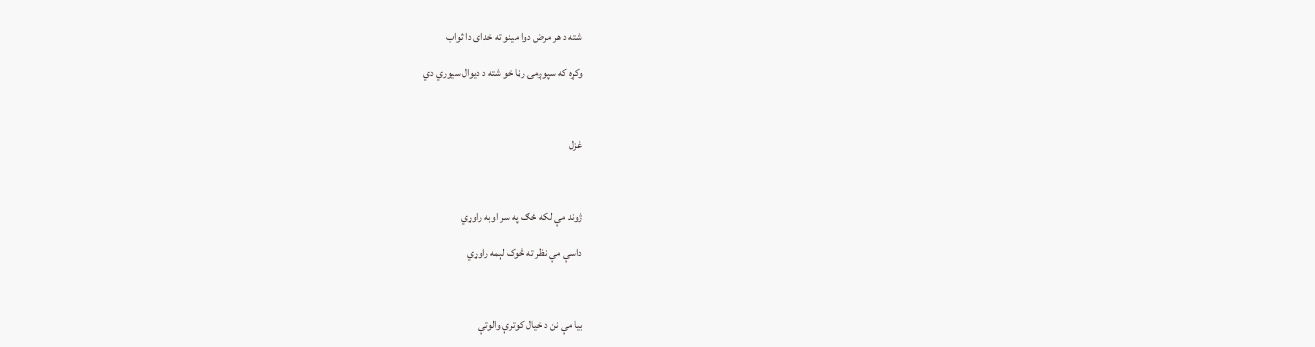شته د هر مرض دوا مینو ته خدای دا ثواب

وکړه که سپوږمۍ رڼا خو شته د دیوال سیوري دي



غزل



ژوند مې لکه ځګ په سر اوبه راوړي

داسې مې نظر ته څوک لېمه راوړي



بیا مې نن د خیال کوترې والوتې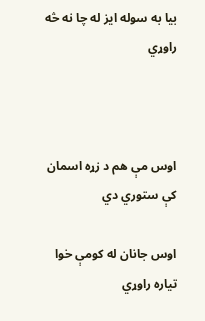بیا به سوله ایز له چا نه څه راوړي



اوس مې هم د زړه اسمان کې ستوري دي

اوس جانان له کومې خوا تیاره راوړي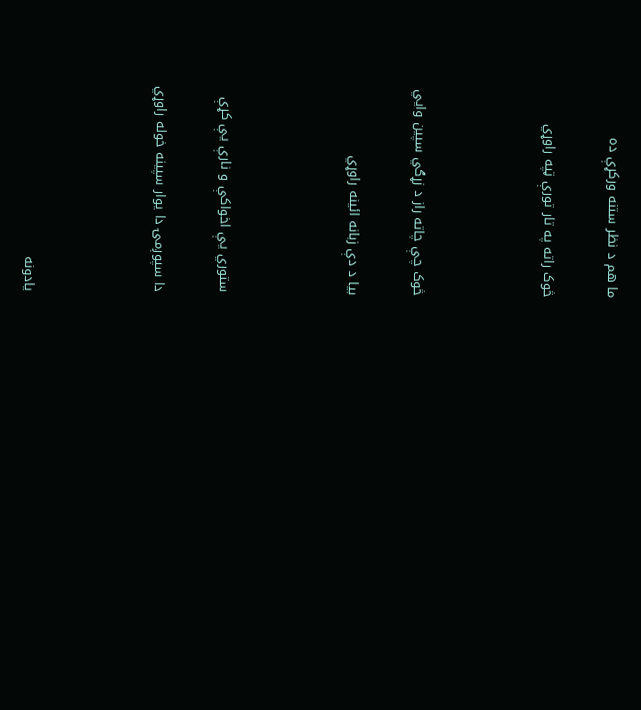ما هم د نظر ستنه ورکړې ده

څوک راته په تار تورې ټپه راوړي



څوک چې چاته راز د زړګي سپین وایي

بیا د دې زبانه ائینه راوړي



ستوري یې اخواکې و نارې یې کړې

دا سپوږمۍ دا یوار سپینه خوله راوړي



یادونه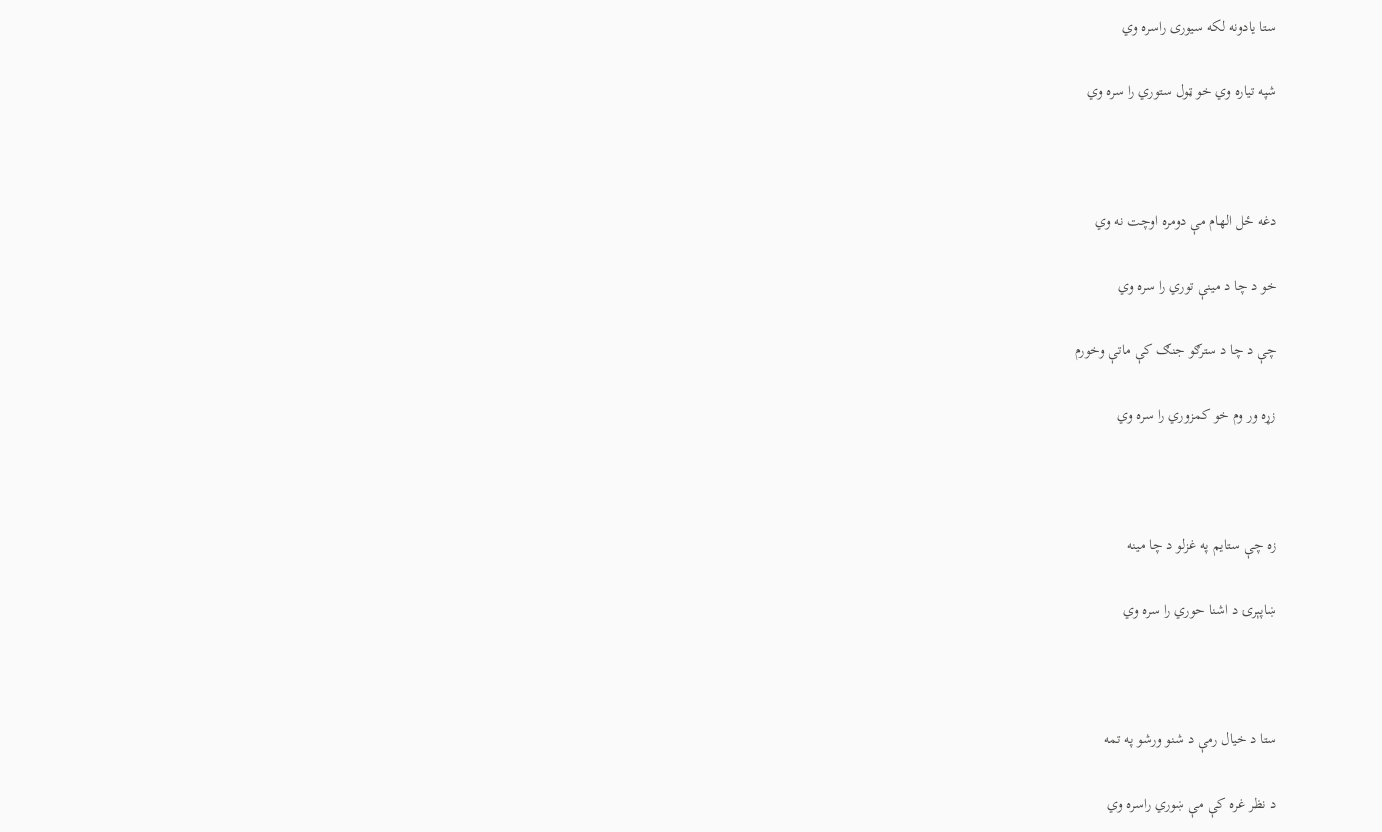ستا یادونه لکه سیوری راسره وي

شپه تیاره وي خو ټول ستوري را سره وي



دغه ځل الهام مې دومره اوچت نه وي

خو د چا د مینې توري را سره وي

چې د چا د سترګو جنګ کې ماتې وخورم

زړه ور وم خو کمزوري را سره وي



زه چې ستایم په غزلو د چا مینه

ښاپېرۍ د اشنا حوري را سره وي



ستا د خیال رمې د شنو ورشو په تمه

د نظر غره کې مې ښوري راسره وي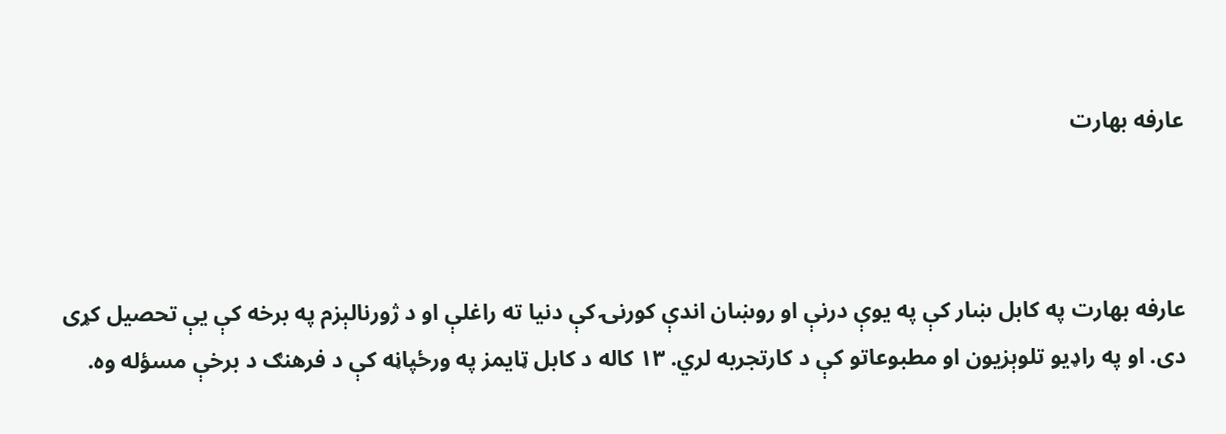عارفه بهارت



عارفه بهارت په کابل ښار کې په یوې درنې او روښان اندې کورنۍ کې دنیا ته راغلې او د ژورنالېزم په برخه کې یې تحصیل کړی دی. او په راډیو تلوېزیون او مطبوعاتو کې د کارتجربه لري. ۱۳ کاله د کابل ټایمز په ورځپاڼه کې د فرهنګ د برخې مسؤله وه.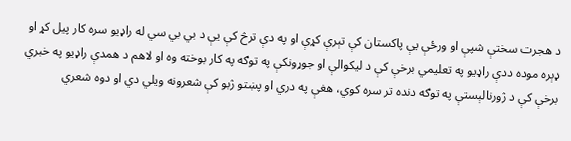د هجرت سختې شپې او ورځې یې پاکستان کې تېرې کړې او په دې ترڅ کې یې د بي بي سي له راډیو سره کار پیل کړ او ډېره موده ددې راډیو په تعلیمي برخې کې د لیکوالې او جوړونکې په توګه په کار بوخته وه او لاهم د همدې راډیو په خبري برخې کې د ژورنالېستې په توګه دنده تر سره کوي، هغې په دري او پښتو ژبو کې شعرونه ویلي دي او دوه شعري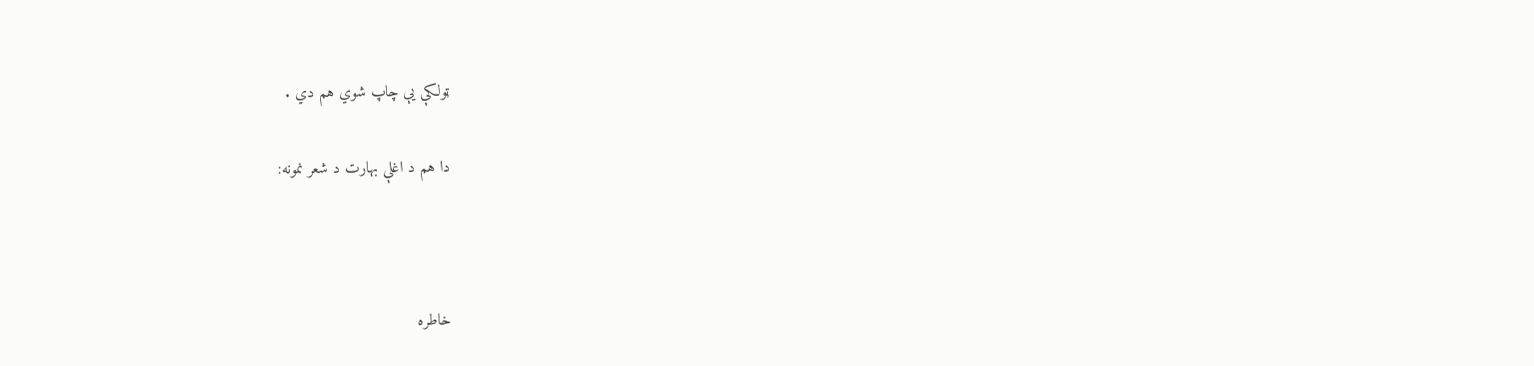ټولکې یې چاپ شوي هم دي .

دا هم د اغلې بهارت د شعر نمونه:



خاطره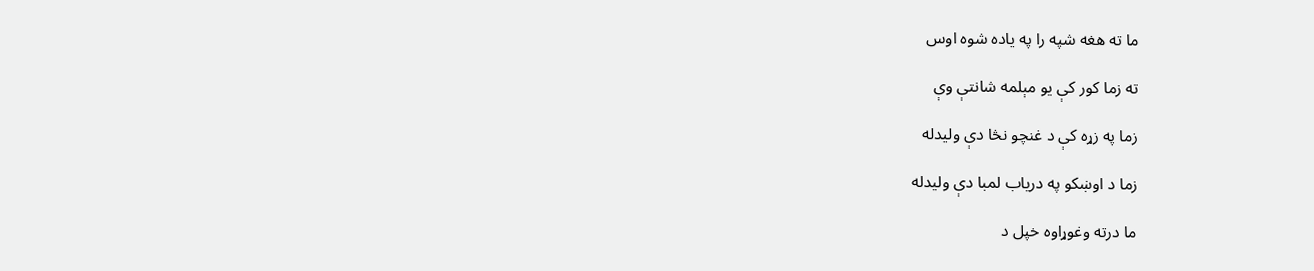ما ته هغه شپه را په یاده شوه اوس

ته زما کور کې یو مېلمه شانتې وې

زما په زړه کې د غنچو نڅا دې ولیدله

زما د اوښکو په دریاب لمبا دې ولیدله

ما درته وغوړاوه خپل د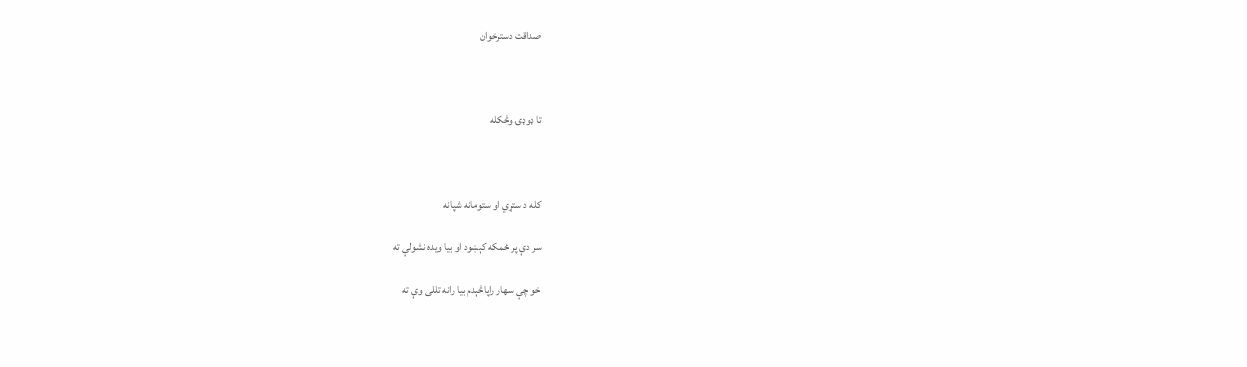صداقت دسترخوان



تا ډوډۍ وڅکله



کله د ستړي او ستومانه شپانه

سر دې پر ځمکه کېښود او بیا ویده نشولې ته

خو چې سهار راپاڅېدم بیا رانه تللی وې ته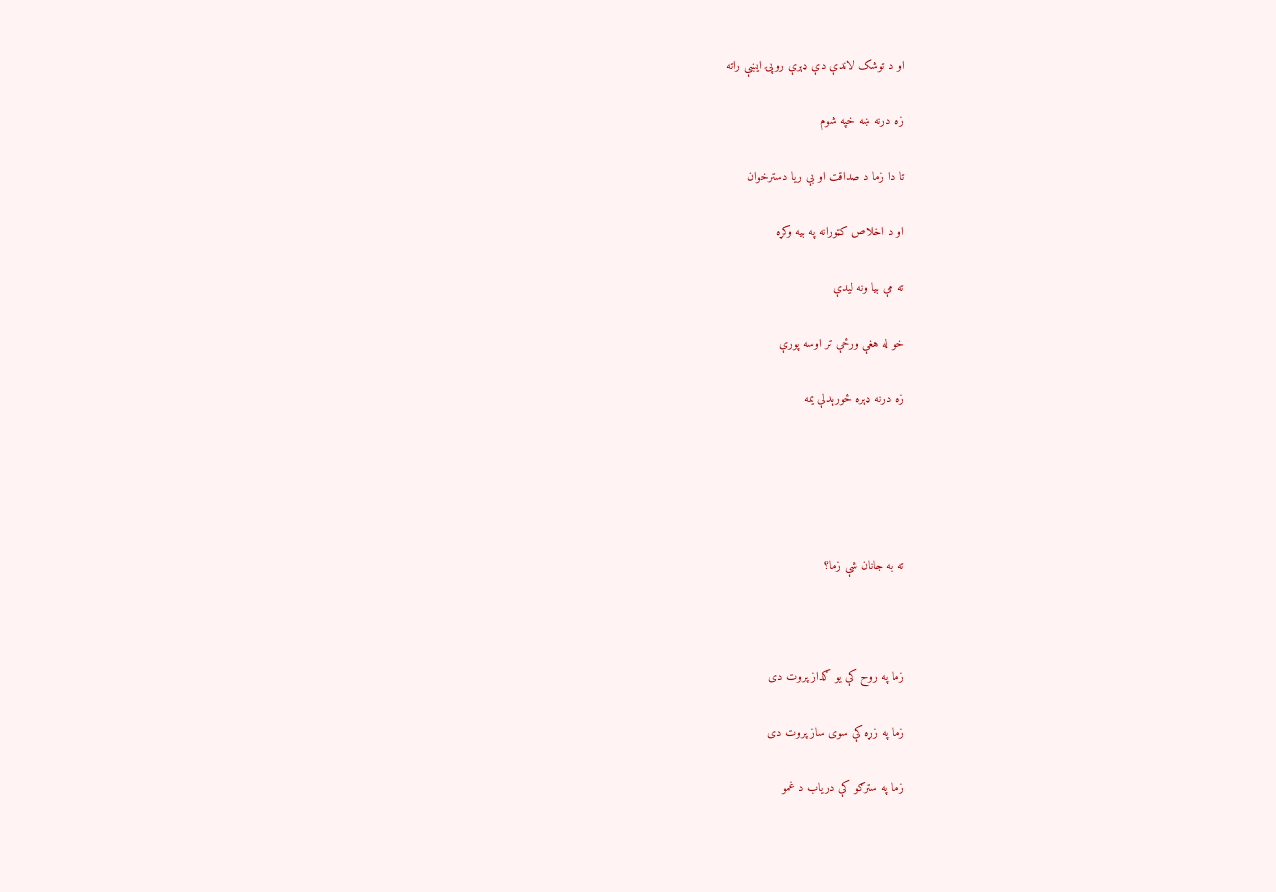او د توشک لاندې دې ډېرې روپۍ ایښې راته

زه درنه ښه خپه شوم

تا دا زما د صداقت او بې ریا دسترخوان

او د اخلاص کټورانه په بیه وکړه

ته مې بیا ونه لیدې

خو له هغې ورځې تر اوسه پورې

زه درنه ډېره ځورېدلې یمه





ته به جانان شې زما؟



زما په روح کې یو ګداز پروت دی

زما په زړه کې سوی ساز پروت دی

زما په سترګو کې دریاب د غمو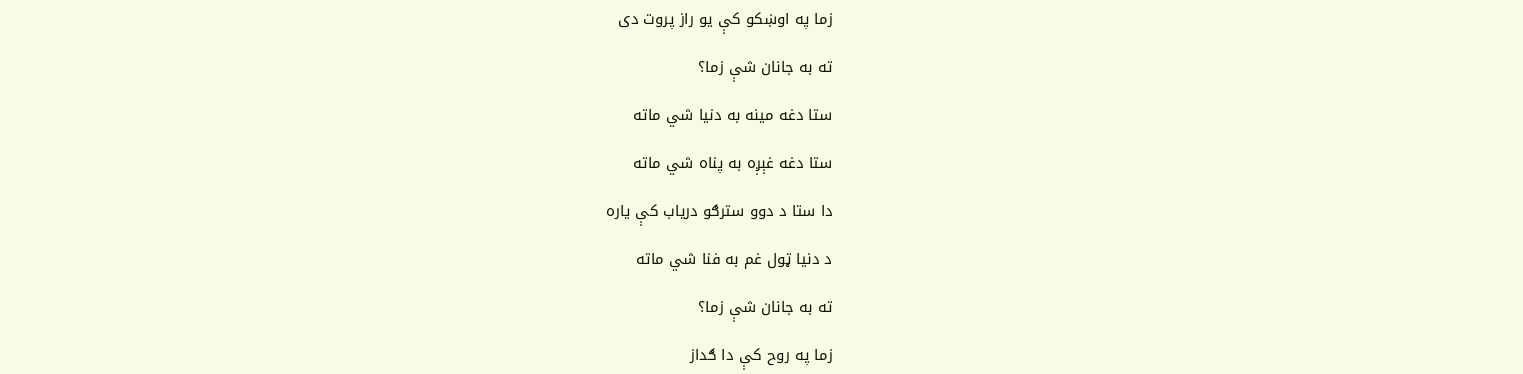زما په اوښکو کې یو راز پروت دی

ته به جانان شې زما؟

ستا دغه مینه به دنیا شي ماته

ستا دغه غېږه به پناه شي ماته

دا ستا د دوو سترګو دریاب کې یاره

د دنیا ټول غم به فنا شي ماته

ته به جانان شې زما؟

زما په روح کې دا ګداز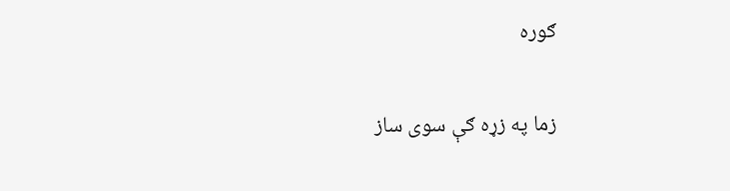ګوره

زما په زړه ګې سوی ساز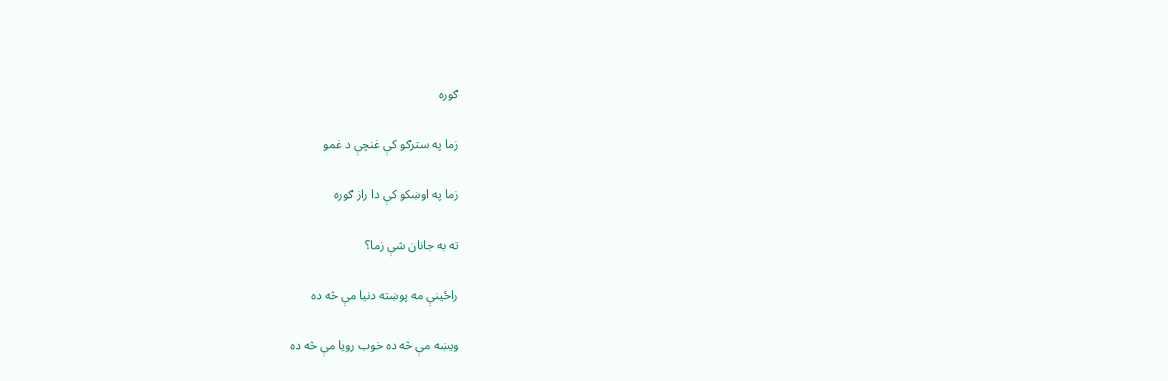ګوره

زما په سترګو کې غنچې د غمو

زما په اوښکو کې دا راز ګوره

ته به جانان شې زما؟

راځینې مه پوښته دنیا مې څه ده

ویښه مې څه ده خوب رویا مې څه ده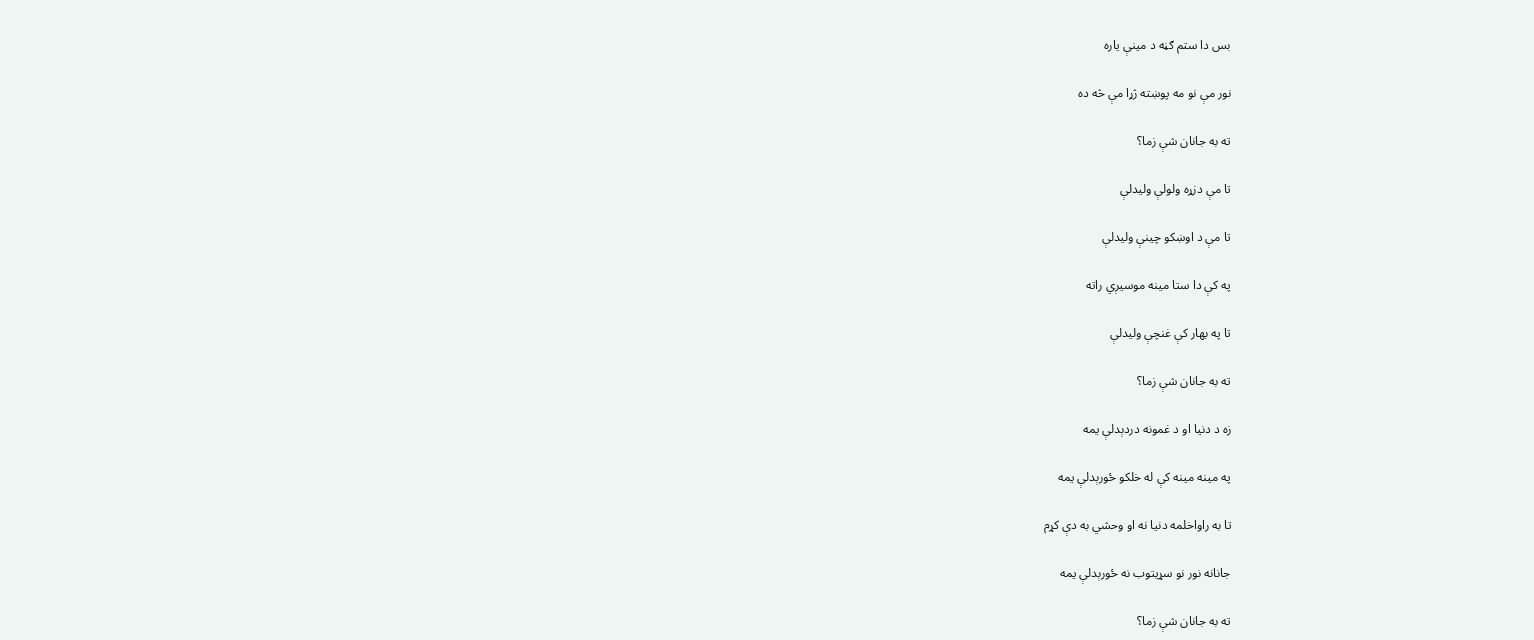بس دا ستم ګڼه د مینې یاره

نور مې نو مه پوښته ژړا مې څه ده

ته به جانان شې زما؟

تا مې دزړه ولولې ولیدلې

تا مې د اوښکو چینې ولیدلې

په کې دا ستا مینه موسیږي راته

تا په بهار کې غنچې ولیدلې

ته به جانان شې زما؟

زه د دنیا او د غمونه دردېدلې یمه

په مینه مینه کې له خلکو ځورېدلې یمه

تا به راواخلمه دنیا نه او وحشي به دې کړم

جانانه نور نو سړیتوب نه ځورېدلې یمه

ته به جانان شې زما؟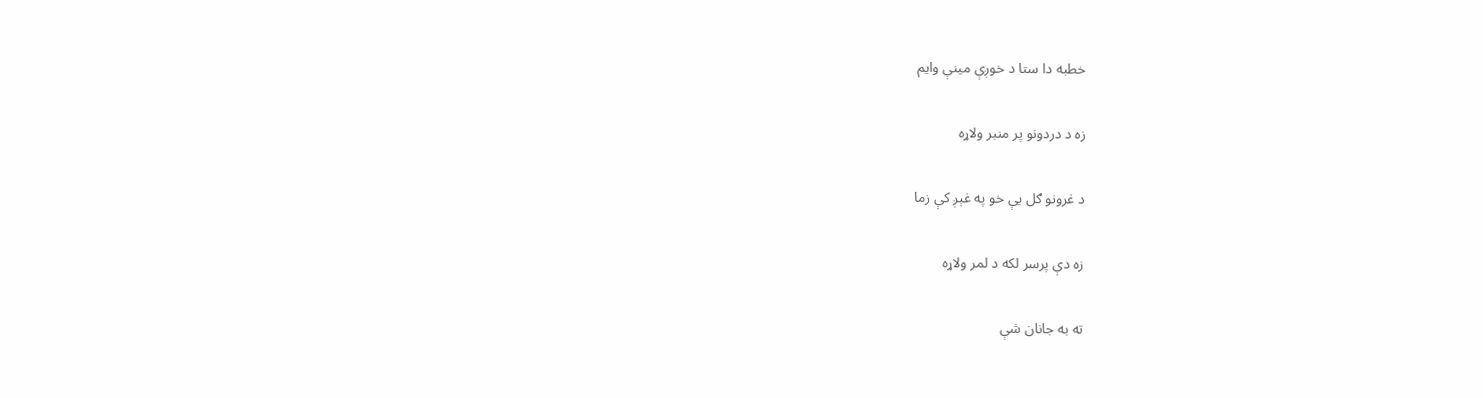خطبه دا ستا د خوږې مینې وایم

زه د دردونو پر منبر ولاړه

د غرونو ګل یې خو په غېږ کې زما

زه دې پرسر لکه د لمر ولاړه

ته به جانان شې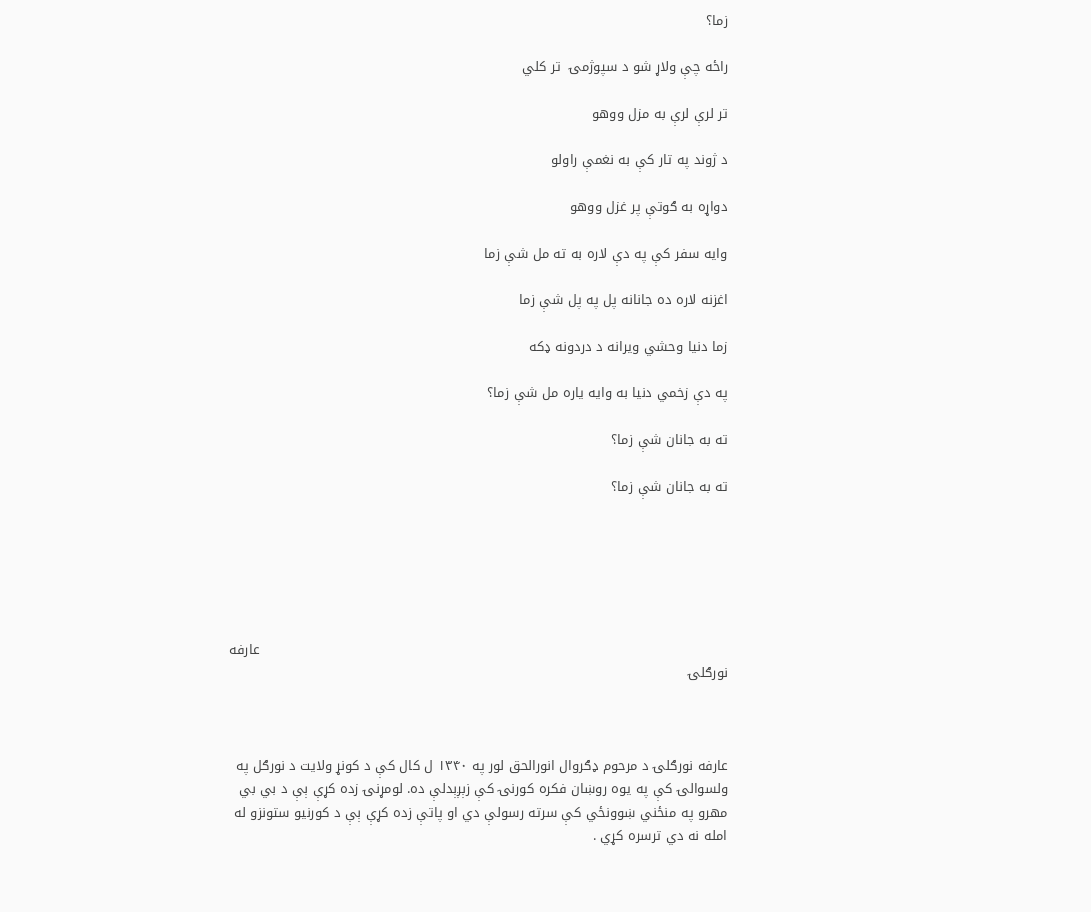زما؟

راځه چې ولاړ شو د سپوژمۍ  تر کلي

تر لرې لرې به مزل ووهو

د ژوند په تار کې به نغمې راولو

دواړه به ګوتې پر غزل ووهو

وایه سفر کې په دې لاره به ته مل شې زما

اغزنه لاره ده جانانه پل په پل شې زما

زما دنیا وحشي ویرانه د دردونه ډکه

په دې زخمي دنیا به وایه یاره مل شې زما؟

ته به جانان شې زما؟

ته به جانان شې زما؟






                                                                                                          عارفه نورګلۍ



عارفه نورګلۍ د مرحوم ډګروال انورالحق لور په ۱۳۴۰ ل کال کې د کونړ ولایت د نورګل په ولسوالۍ کې په یوه روښان فکره کورنۍ کې زېږېدلې ده. لومړنۍ زده کړې ېې د بي بي مهرو په منځني ښوونځي کې سرته رسولې دي او پاتې زده کړې ېې د کورنیو ستونزو له امله نه دي ترسره کړي .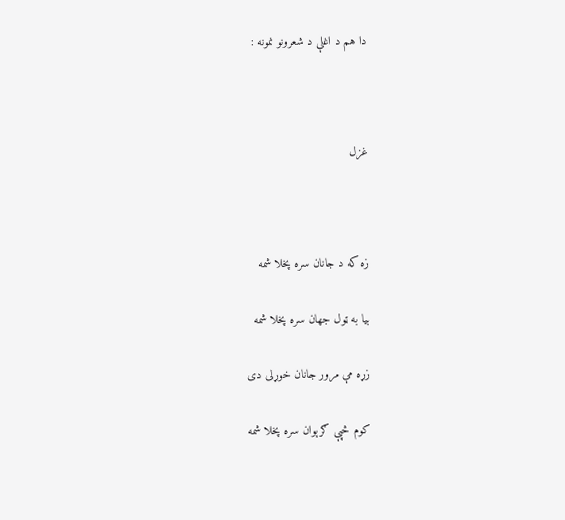دا هم د اغلې د شعرونو نمونه :



غزل



زه که د جانان سره پخلا شمه

بیا به ټول جهان سره پخلا شمه

زړه مې مرور جانان خوړلی دی

کوم څپې ګرېوان سره پخلا شمه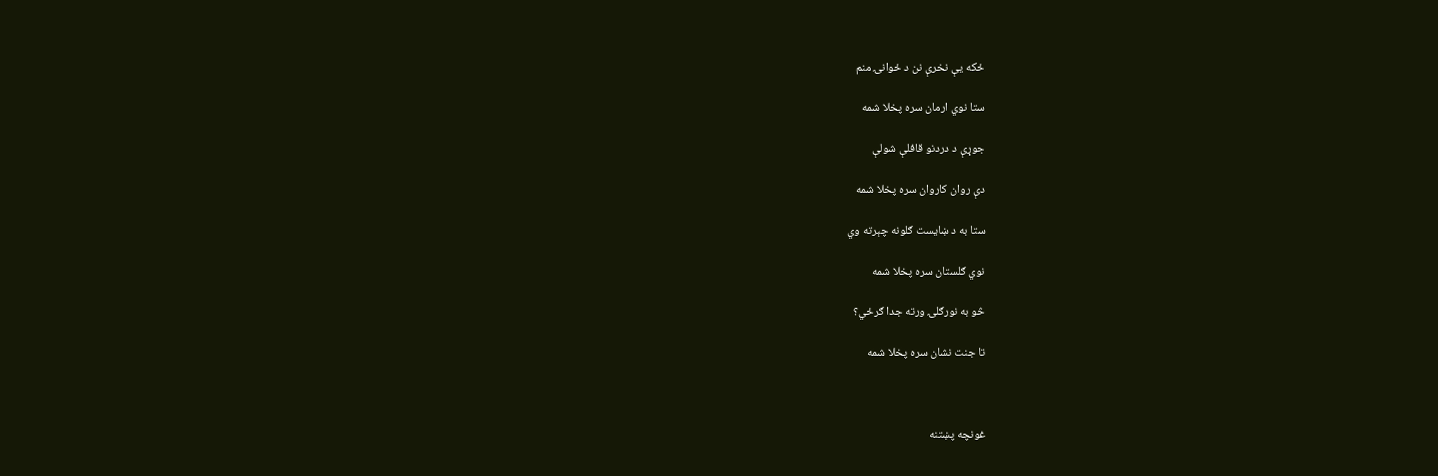ځکه یې نخرې نن د ځوانۍ منم

ستا نوي ارمان سره پخلا شمه

جوړې د دردنو قافلې شولې

دې روان کاروان سره پخلا شمه

ستا به د ښایست ګلونه چېرته وي

نوي ګلستان سره پخلا شمه

څو به نورګلۍ ورته جدا ګرځي؟

تا جنت نشان سره پخلا شمه



غونچه پښتنه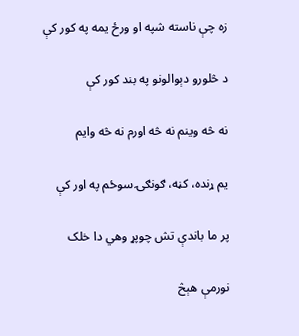زه چې ناسته شپه او ورځ یمه په کور کې

د څلورو دېوالونو په بند کور کې

نه څه وینم نه څه اورم نه څه وایم

یم ړنده، کڼه، ګونګۍ سوځم په اور کې

پر ما باندې تش چوپړ وهي دا خلک

نورمې هېڅ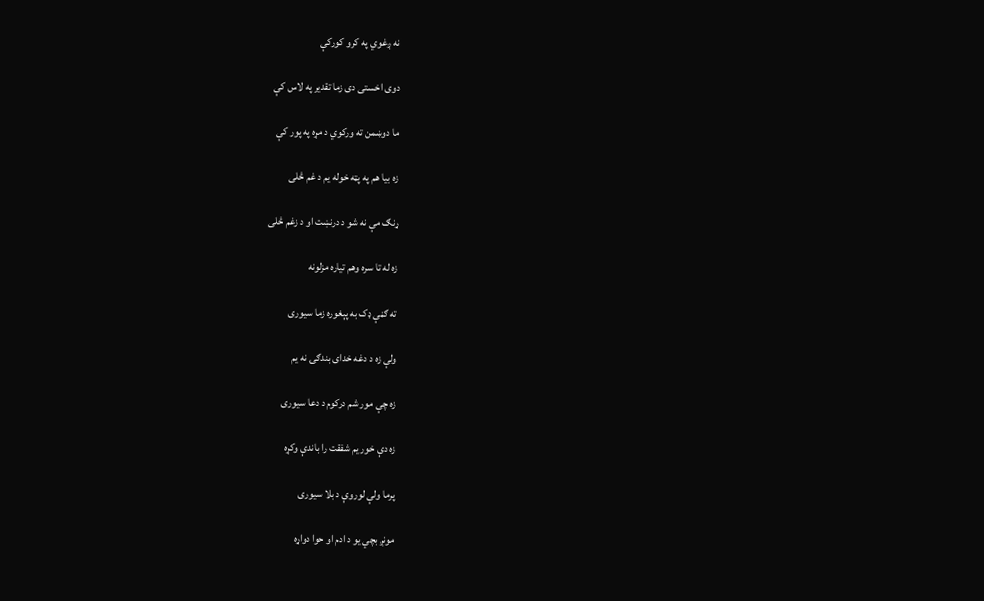نه ږغوي په کرو کورکې

دوی اخستی دی زما تقدیر په لاس کې

ما دوښمن ته ورکوي د مړه په پور کې

زه بیا هم په پټه خوله یم د غم څلی

ړنګ مې نه شو د درنښت او د زغم څلی

زه له تا سره وهم تیاره مزلونه

ته ګڼې ډک به پېغوره زما سیوری

ولې زه د دغه خدای بندګۍ نه یم

زه چې مور شم درکوم د دعا سیوری

زه دې خور یم شفقت را باندې وکړه

پرما ولې لوروې د بلا سیوری

مونږ بچي یو د ادم او حوا دواړه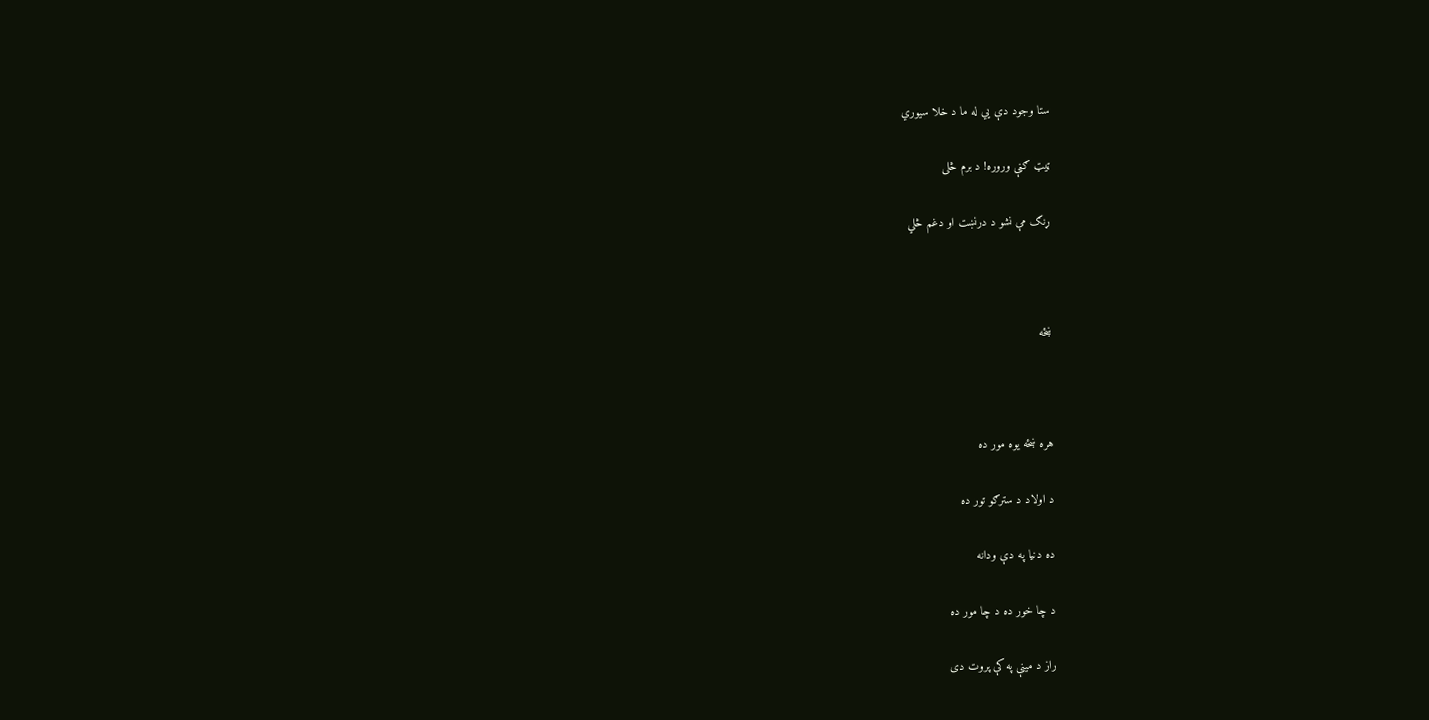ستا وجود دې یي له ما د خلا سیوري

ټیټ ګڼې وروره! د برم څلی

ړنګ مې نشو د درنښت او دغم څلي



ښځه



هره ښځه یوه مور ده

د اولاد د سترګو تور ده

ده دنیا په دې ودانه

د چا خور ده د چا مور ده

راز د مینې په کې پروت دی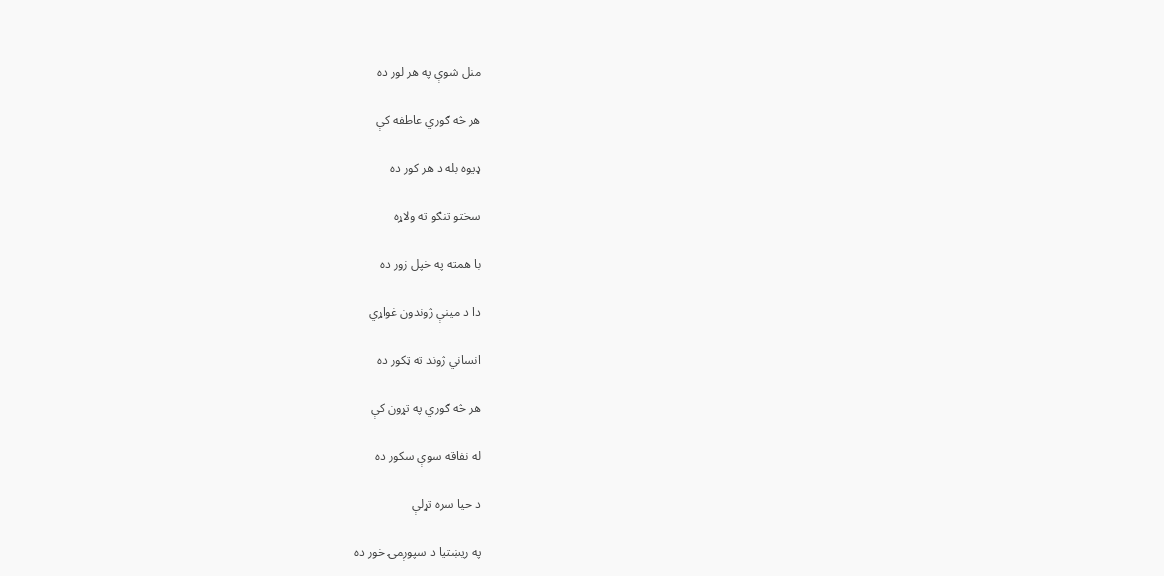منل شوې په هر لور ده

هر څه ګوري عاطفه کې

ډیوه بله د هر کور ده

سختو تنګو ته ولاړه

با همته په خپل زور ده

دا د مینې ژوندون غواړي

انساني ژوند ته ټکور ده

هر څه ګوري په تړون کې

له نفاقه سوې سکور ده

د حیا سره تړلې

په ریښتیا د سپوږمۍ خور ده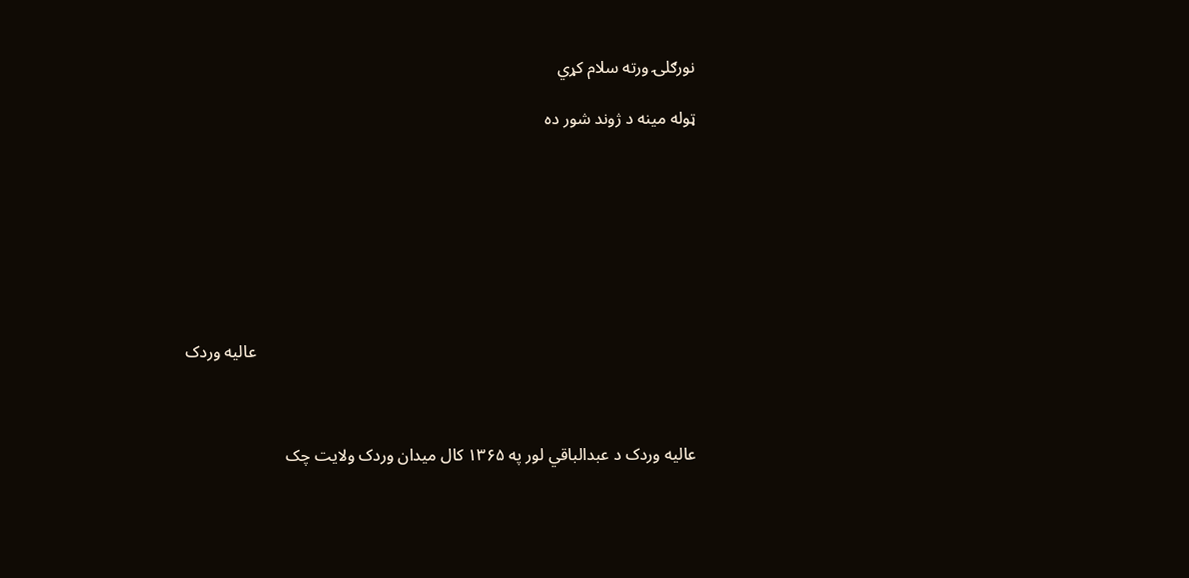نورګلۍ ورته سلام کړي

ټوله مینه د ژوند شور ده








                                                                                                          عالیه وردک



عالیه وردک د عبدالباقي لور په ۱۳۶۵ کال میدان وردک ولایت چک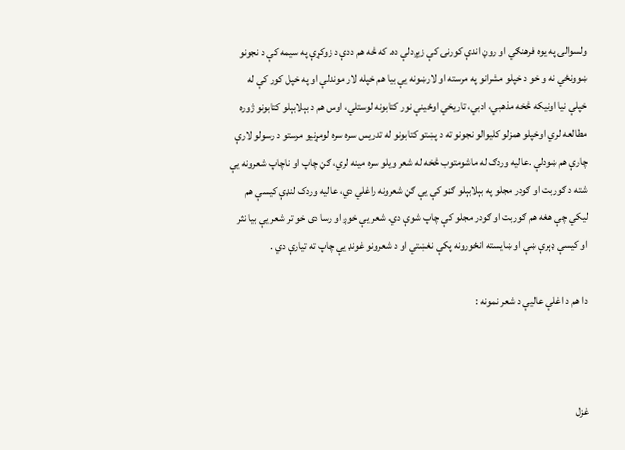ولسوالۍ په یوه فرهنګي او روڼ اندې کورنۍ کې زیږدلې ده. که څه هم ددې د زوکړې په سیمه کې د نجونو ښوونځي نه و خو د خپلو مشرانو په مرسته او لارښونه یې بیا هم خپله لار موندلې او په خپل کور کې له خپلې نیا اونیکه څخه مذهبي، ادبي، تاریخي اوځینې نور کتابونه لوستلي، اوس هم د بېلابېلو کتابونو ژوره مطالعه لري اوخپلو همزلو کلیوالو نجونو ته د پښتو کتابونو له تدریس سره سره لومړنیو مرستو د رسولو لارې چارې هم ښودلې .عالیه وردګ له ماشومتوب څخه له شعر ویلو سره مینه لري، ګڼ چاپ او ناچاپ شعرونه یې شته د ګوربت او ګودر مجلو په بېلابېلو ګڼو کې یې ګڼ شعرونه راغلي دي، عالیه وردک لنډې کیسې هم لیکي چې هغه هم ګوربت او ګودر مجلو کې چاپ شوې دي. شعر یې خوږ او رسا دی خو تر شعر یې بیا نثر او کیسې ډېرې ښې او ښایسته انځورونه پکې نغښتي او د شعرونو غونډ یې چاپ ته تیارې دي .

دا هم د اغلې عالیې د شعر نمونه :



غزل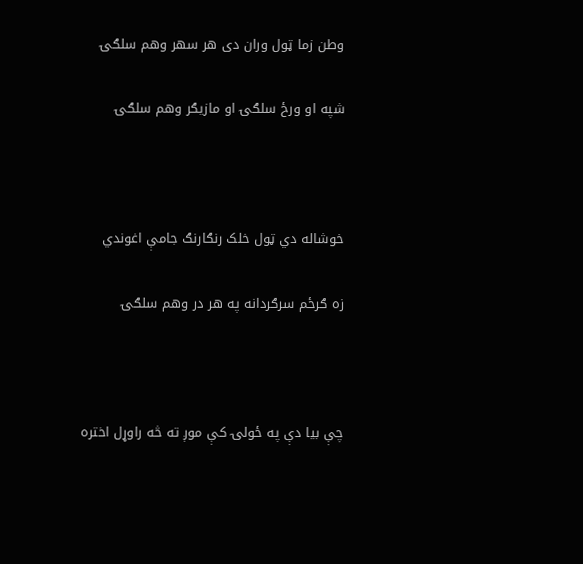وطن زما ټول وران دی هر سهر وهم سلګۍ

شپه او ورځ سلګۍ او مازیګر وهم سلګۍ



خوشاله دي ټول خلک رنګارنګ جامې اغوندي

زه ګرځم سرګردانه په هر در وهم سلګۍ



چې بیا دې په ځولۍ کې موږ ته څه راوړل اختره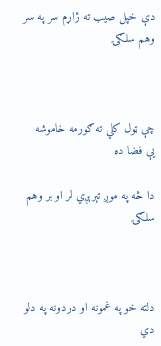دې خپل صیب ته ژاړم سر په سر وهم سلګۍ



چې ټول کلي ته ګورمه خاموشه یې فضا ده

دا څه په موږ تېرېږي لر او بر وهم سلګۍ



دلته خو په غمونه او دردونه په دلو دي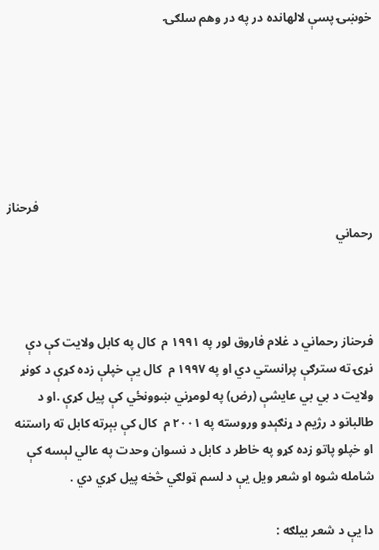خوښۍ پسې لالهانده در په در وهم سلګۍ






                                                                                                           فرحناز  رحماني



فرحناز رحماني د غلام فاروق لور په ۱۹۹۱ م  کال په کابل ولایت کې دې نړۍ ته سترګې پرانستي دي او په ۱۹۹۷ م  کال یې خپلې زده کړې د کونړ ولایت د بي بي عایشې (رض) په لومړني ښوونځي کې پیل کړې .او د طالبانو د رژیم د ړنګېدو وروسته په ۲۰۰۱ م  کال کې بېرته کابل ته راستنه او خپلو پاتو زده کړو په خاطر د کابل د نسوان وحدت په عالي لېسه کې شامله شوه او شعر ویل یې د لسم ټولګي څخه پیل کړي دي .

دا یې د شعر بیلګه :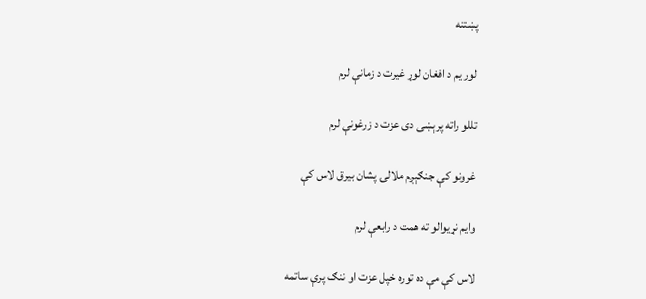پښتنه

لور یم د افغان لوړ غیرت د زمانې لرم

تللو راته پرېښی دی عزت د زرغونې لرم

غرونو کې جنګېږم ملالۍ پشان بیرق لاس کې

وایم نړیوالو ته همت د رابعې لرم

لاس کې مې ده توره خپل عزت او ننګ پرې ساتمه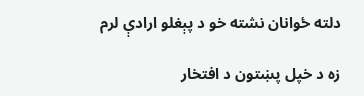دلته ځوانان نشته خو د پېغلو ارادې لرم

زه د خپل پښتون د افتخار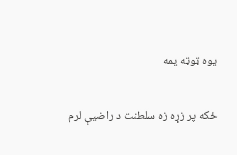یوه ټوټه یمه

ځکه پر زړه زه سلطنت د راضیې لرم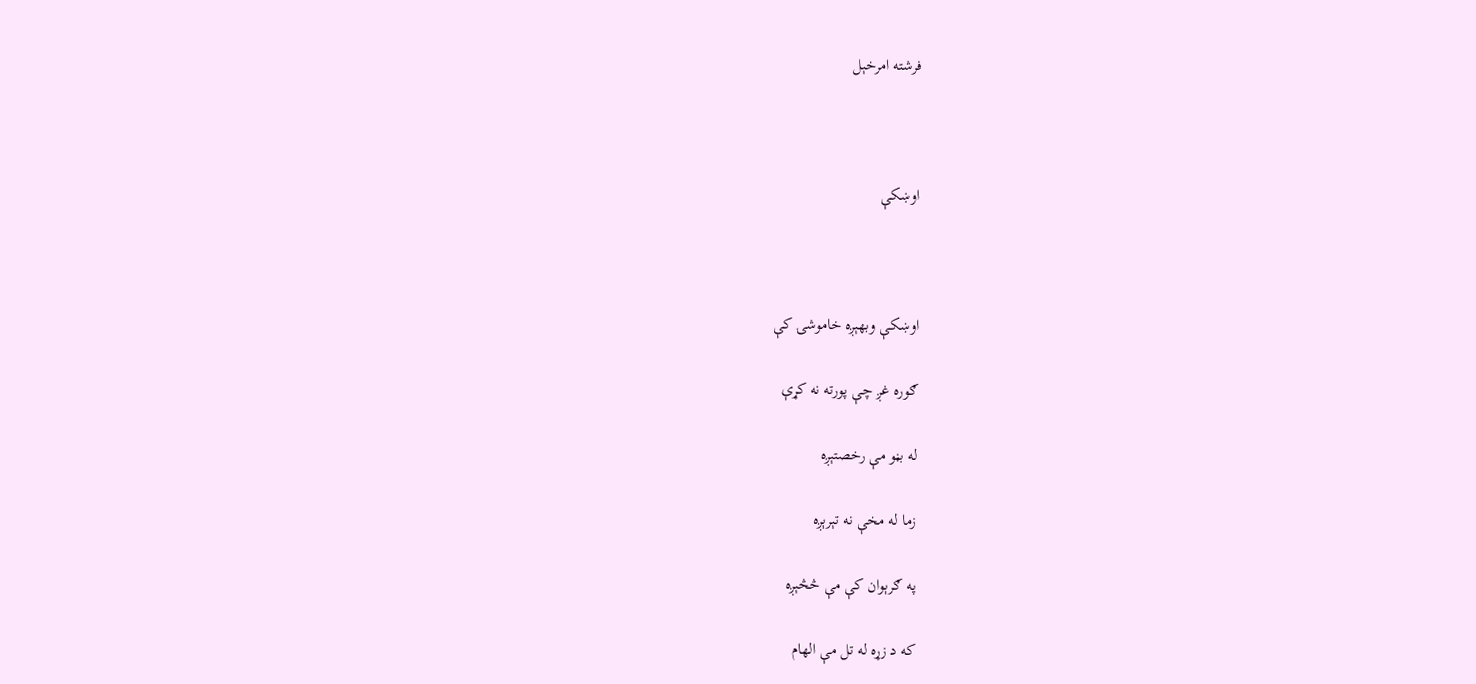فرشته امرخېل



اوښکې



اوښکې وبهېږه خاموشۍ کې

ګوره غږ چې پورته نه کړې

له بڼو مې رخصتېږه

زما له مخې نه تېرېږه

په ګرېوان کې مې څڅېږه

که د زړه له تل مې الهام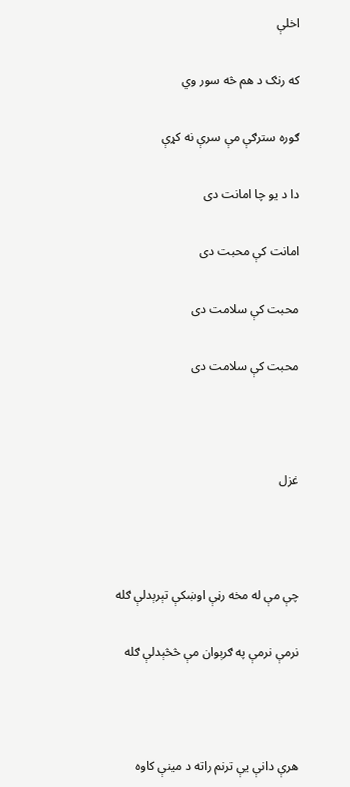اخلې

که رنګ د هم څه سور وي

ګوره سترګې مې سرې نه کړې

دا د یو چا امانت دی

امانت کې محبت دی

محبت کې سلامت دی

محبت کې سلامت دی



غزل



چې مې له مخه رڼې اوښکې تېرېدلې ګله

نرمې نرمې په ګرېوان مې څڅېدلې ګله



هرې دانې یې ترنم راته د مینې کاوه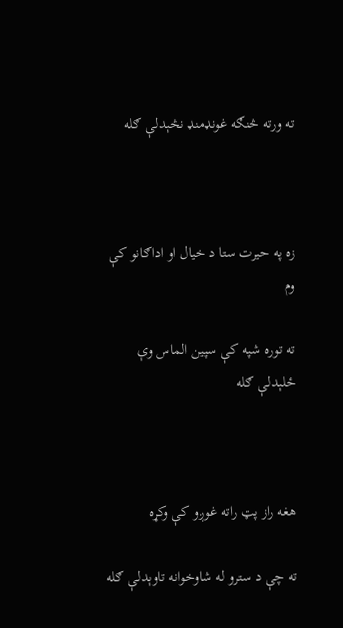ته ورته څنګه غونډمنډ نڅېدلې ګله



زه په حیرت ستا د خیال او اداګانو کې وم

ته توره شپه کې سپین الماس وې ځلېدلې ګله



هغه راز پټ راته غوږو کې وکړه

ته چې د سترو له شاوخوانه تاوېدلې ګله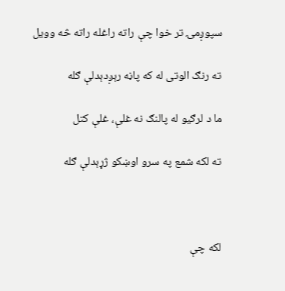سپوږمۍ تر خوا چې راته راغله راته څه وویل

ته رنګ الوتی له که پاڼه رېږدېدلې ګله

ما د لرګیو له پالنګ نه غلې، غلې کتل

ته لکه شمع په سرو اوښکو ژړېدلې ګله



لکه چې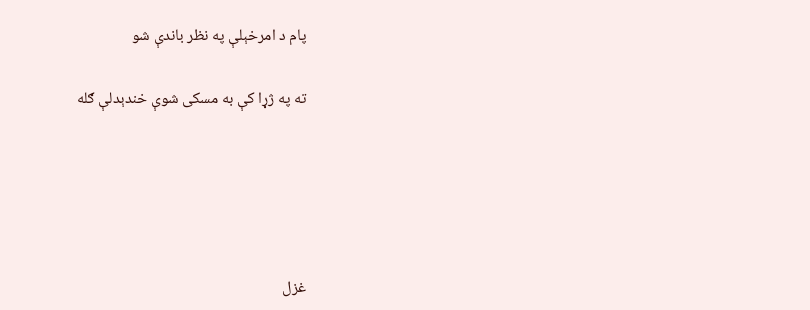پام د امرخېلې په نظر باندې شو

ته په ژړا کې به مسکی شوې خندېدلې ګله





غزل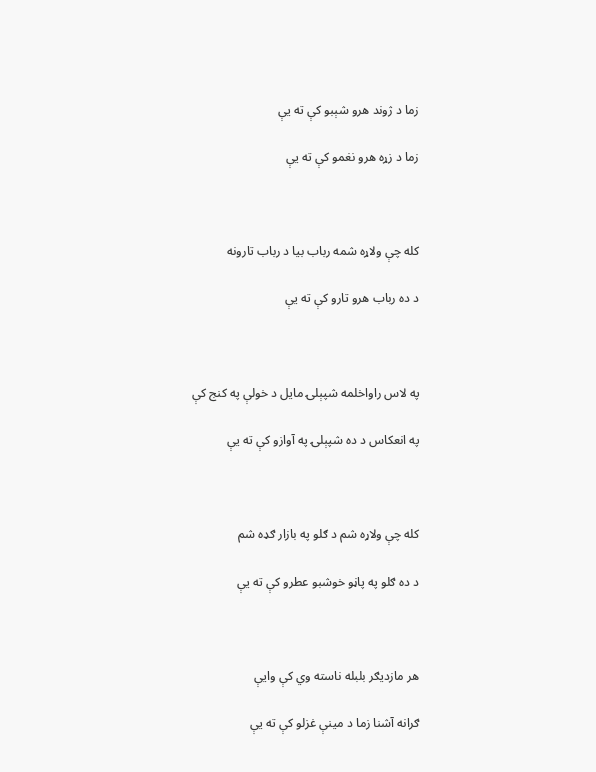زما د ژوند هرو شېبو کې ته یې

زما د زړه هرو نغمو کې ته یې



کله چې ولاړه شمه رباب بیا د رباب تارونه

د ده رباب هرو تارو کې ته یې



په لاس راواخلمه شپېلۍ مایل د خولې په کنج کې

په انعکاس د ده شپېلۍ په آوازو کې ته یې



کله چې ولاړه شم د ګلو په بازار ګډه شم

د ده ګلو په پاڼو خوشبو عطرو کې ته یې



هر مازدیګر بلبله ناسته وي کې وایې

ګرانه آشنا زما د مینې غزلو کې ته یې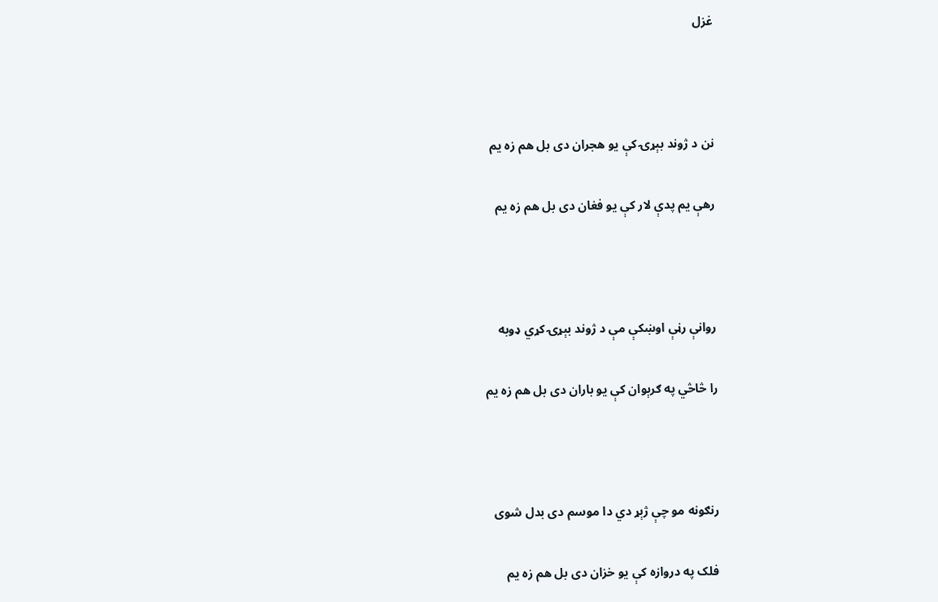غزل



نن د ژوند بېړۍ کې یو هجران دی بل هم زه یم

رهې یم پدې لار کې یو فغان دی بل هم زه یم



روانې رڼې اوښکې مې د ژوند بېړۍ کړي ډوبه

را څاڅي په ګرېوان کې یو باران دی بل هم زه یم



رنګونه مو چې ژېړ دي دا موسم دی بدل شوی

فلک په دروازه کې یو خزان دی بل هم زه یم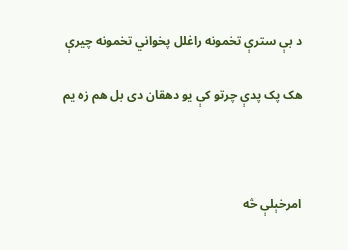د بې سترې تخمونه راغلل پخواني تخمونه چیرې

هک پک پدې چرتو کې یو دهقان دی بل هم زه یم



امرخېلې څه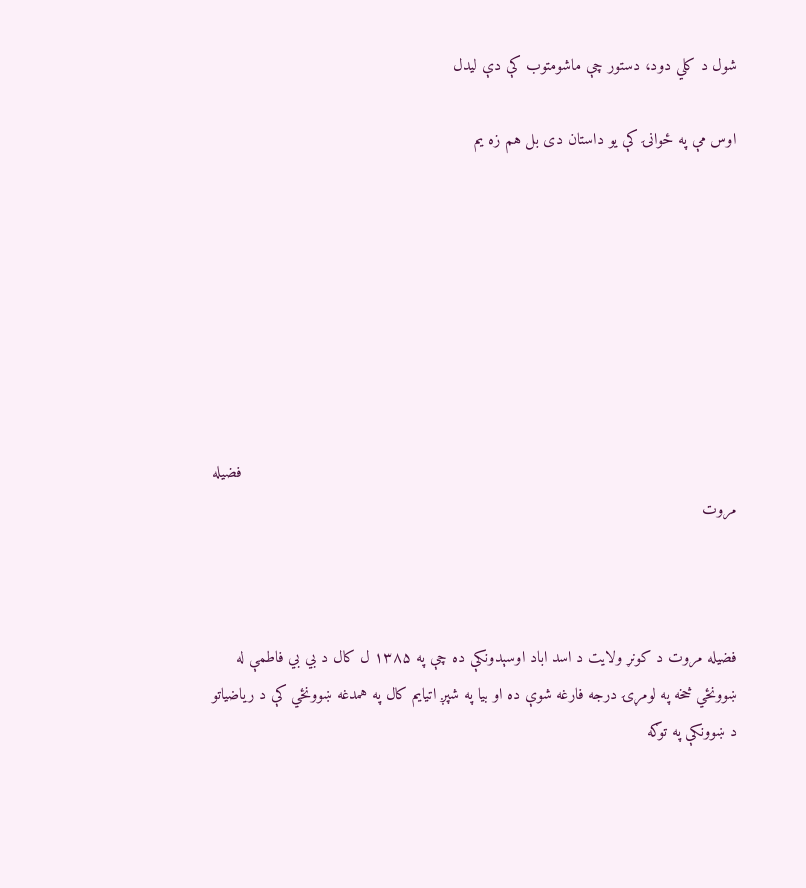شول د کلي دود، دستور چې ماشومتوب کې دې لیدل

اوس مې په ځوانۍ کې یو داستان دی بل هم زه یم








                                                                                                          فضیله مروت



فضیله مروت د کونړ ولایت د اسد اباد اوسېدونکې ده چې په ۱۳۸۵ ل کال د بي بي فاطمې له ښوونځي څخه په لومړۍ درجه فارغه شوې ده او بیا په شپږ اتیایم کال په همدغه ښوونځي کې د ریاضیاتو د ښوونکې په توګه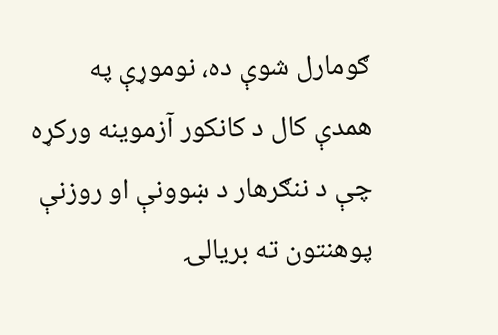ګومارل شوې ده، نوموړې په همدې کال د کانکور آزموینه ورکړه چې د ننګرهار د ښوونې او روزنې پوهنتون ته بریالۍ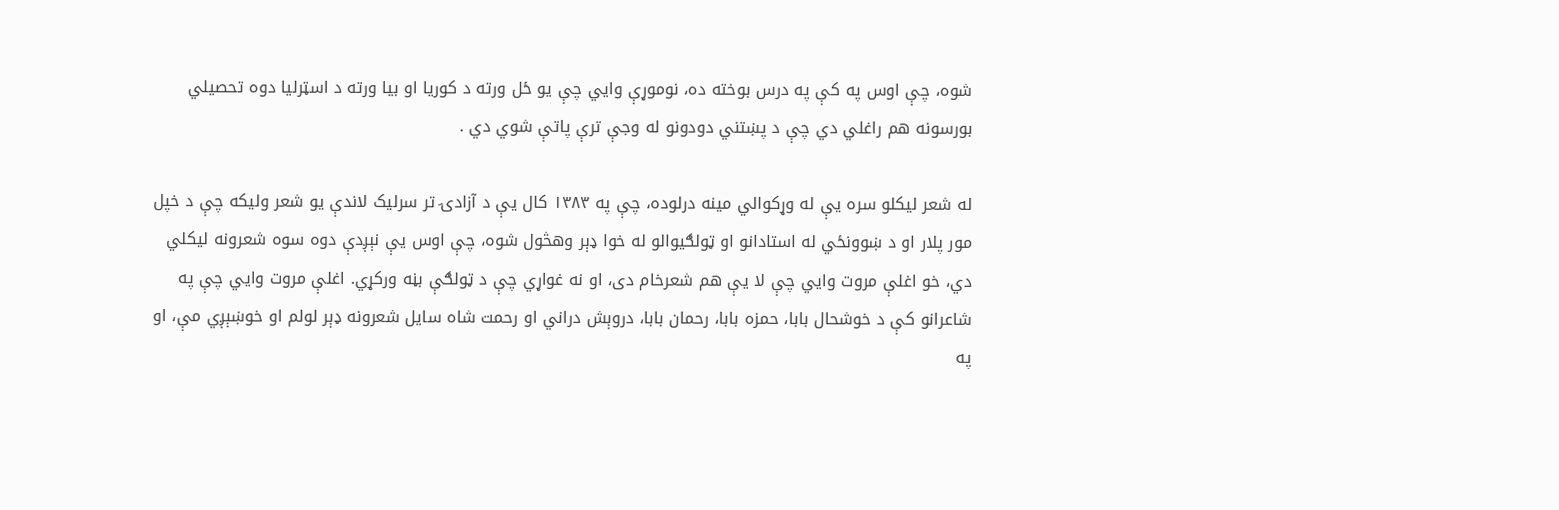شوه، چې اوس په کې په درس بوخته ده، نوموړې وایي چې یو ځل ورته د کوریا او بیا ورته د اسټرلیا دوه تحصیلي بورسونه هم راغلي دي چې د پښتني دودونو له وجې ترې پاتې شوي دي .

له شعر لیکلو سره یې له وړکوالي مینه درلوده، چې په ۱۳۸۳ کال یې د آزادۍ تر سرلیک لاندې یو شعر ولیکه چې د خپل مور پلار او د ښوونځي له استادانو او ټولګیوالو له خوا ډېر وهڅول شوه، چې اوس یې نېږدې دوه سوه شعرونه لیکلي دي، خو اغلې مروت وایي چې لا یې هم شعرخام دی، او نه غواړي چې د ټولګې بڼه ورکړي. اغلې مروت وایي چې په شاعرانو کې د خوشحال بابا، حمزه بابا، رحمان بابا، دروېش دراني او رحمت شاه سایل شعرونه ډېر لولم او خوښېږي مې، او په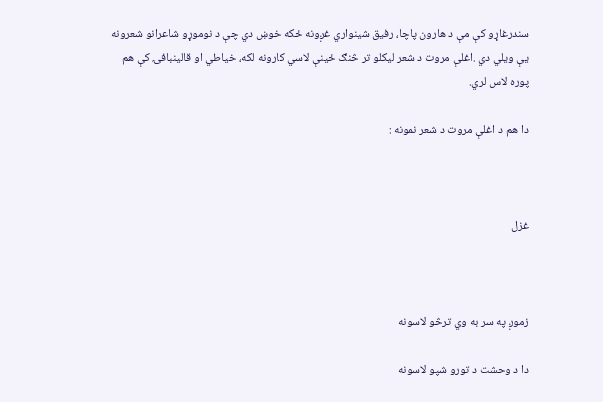سندرغاړو کې مې د هارون پاچا، رفیق شینواري غږونه ځکه خوښ دي چې د نوموړو شاعرانو شعرونه یې ویلي دي .اغلې مروت د شعر لیکلو تر څنګ ځینې لاسي کارونه لکه، خیاطي او قالینبافۍ کې هم پوره لاس لري.

دا هم د اغلې مروت د شعر نمونه :



غزل



زموږ په سر به وي ترڅو لاسونه

دا د وحشت د تورو شپو لاسونه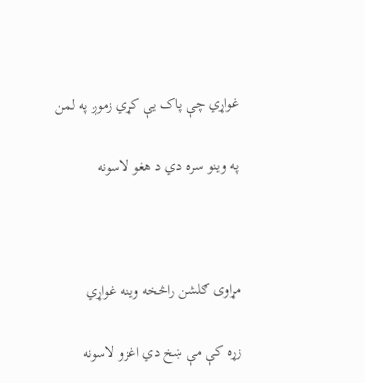غواړي چې پاک یې کړي زموږ په لمن

په وینو سره دي د هغو لاسونه



مړاوی ګلشن راڅخه وینه غواړي

زړه کې مې ښخ دي اغزو لاسونه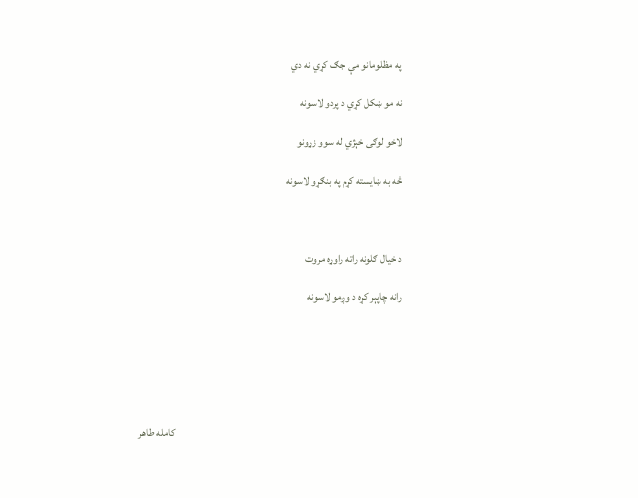په مظلومانو مې جګ کړي نه دي

نه مو ښکل کړي د پردو لاسونه

لاخو لوګی خېژي له سوو زړونو

څه به ښایسته کړم په بنګړو لاسونه



د خیال ګلونه راته راوړه مروت

رانه چاپېر کړه د وږمو لاسونه






                                                                                                           کامله طاهر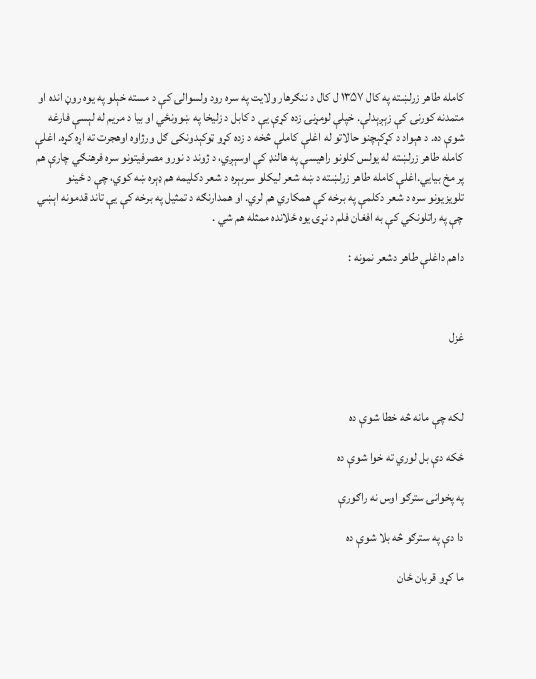کامله طاهر زرلښته په کال ۱۳۵۷ ل کال د ننګرهار ولایت په سره رود ولسوالۍ کې د مسته خېلو په یوه روڼ انده او متمدنه کورنۍ کې زېږېدلې. خپلې لومړنۍ زده کړې یې د کابل د زلیخا په ښوونځي او بیا د مریم له لېسې فارغه شوې ده. د هېواد د کړکېچنو حالاتو له اغلې کاملې څخه د زده کړو ټوکېدونکی ګل ورژاوه اوهجرت ته اړه کړه. اغلې کامله طاهر زرلښته له یولس کلونو راهیسې په هالنډ کې اوسېږي، د ژوند د نورو مصرفیتونو سره فرهنګي چارې هم پر مخ بیایي.اغلې کامله طاهر زرلښته د ښه شعر لیکلو سربېره د شعر دکلیمه هم ډېره ښه کوي، چې د ځینو تلویزیونو سره د شعر دکلمې په برخه کې همکاري هم لري. او همدارنګه د تمثیل په برخه کې یې تاند قدمونه اېښي چې په راتلونکي کې به افغان فلم د نړۍ یوه ځلانده ممثله هم شي .

داهم داغلې طاهر دشعر نمونه :



غزل



لکه چې مانه څه خطا شوې ده

ځکه دې بل لوري ته خوا شوې ده

په پخوانۍ سترګو اوس نه راګورې

دا دې په سترګو څه بلا شوې ده

ما کړو قربان ځان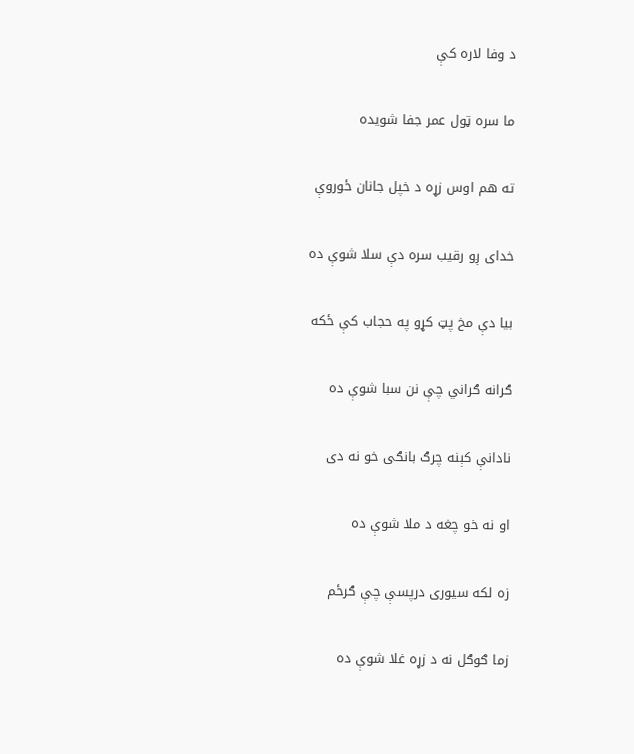د وفا لاره کې

ما سره ټول عمر جفا شویده

ته هم اوس زړه د خپل جانان ځوروې

خدای ږو رقیب سره دې سلا شوې ده

بیا دې مخ پټ کړو په حجاب کې ځکه

ګرانه ګراني چې نن سبا شوې ده

نادانې کېنه چرګ بانګی خو نه دی

او نه خو چغه د ملا شوې ده

زه لکه سیوری درپسې چې ګرځم

زما ګوګل نه د زړه غلا شوې ده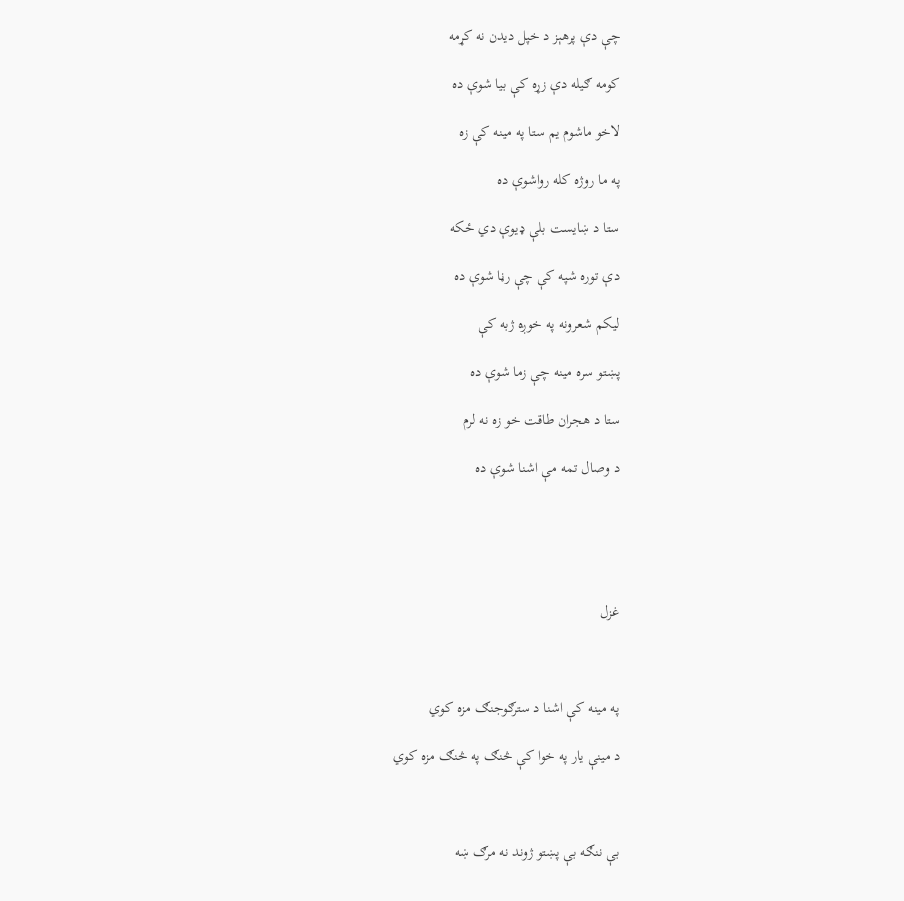چې دې پرهېز د خپل دیدن نه کړمه

کومه ګیله دې زړه کې بیا شوې ده

لاخو ماشوم یم ستا په مینه کې زه

په ما روژه کله رواشوې ده

ستا د ښایست بلې ډیوې دي ځکه

دې توره شپه کې چې رڼا شوې ده

لیکم شعرونه په خوږه ژبه کې

پښتو سره مینه چې زما شوې ده

ستا د هجران طاقت خو زه نه لرم

د وصال تمه مې اشنا شوې ده





غزل



په مینه کې اشنا د سترګوجنګ مزه کوي

د مینې یار په خوا کې څنګ په څنګ مزه کوي



بې ننګه بې پښتو ژوند نه مرګ ښه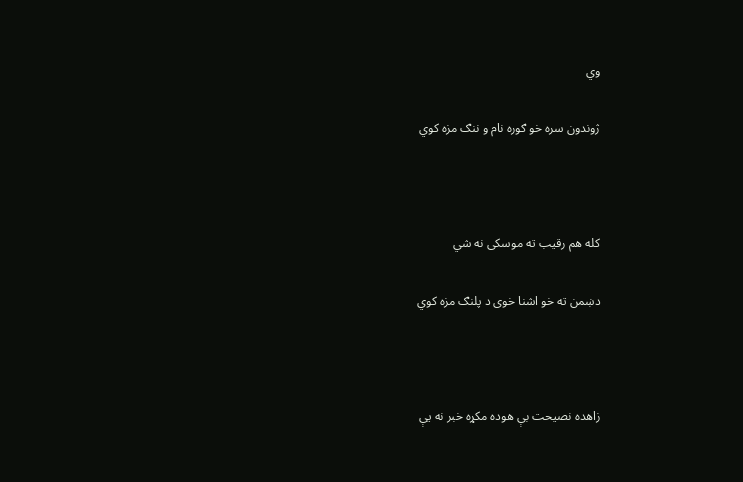وي

ژوندون سره خو ګوره نام و ننګ مزه کوي



کله هم رقیب ته موسکی نه شي

دښمن ته خو اشنا خوی د پلنګ مزه کوي



زاهده نصیحت بې هوده مکړه خبر نه یې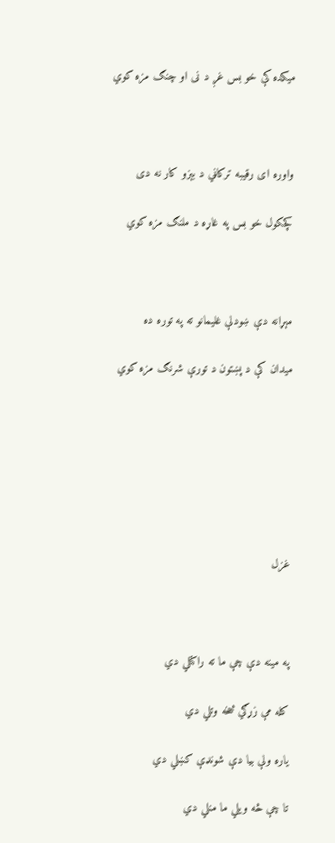میکده کې خو بس غږ د نی او چنګ مزه کوي



واوره ای رقیبه ترکاڼي د بېزو کار نه دی

کچکول خو بس په غاړه د ملنګ مزه کوي



مېړانه دې ښودلې غلیمانو ته په توره ده

میدان کې د پښتون د تورې شرنګ مزه کوي







غزل



په مینه دې چې ما ته راکتلي دي

کله مې زړګي څخه وتلي دي

یاره ولې بیا دې شونډې کښلي دي

تا چې څه ویلي ما منلي دي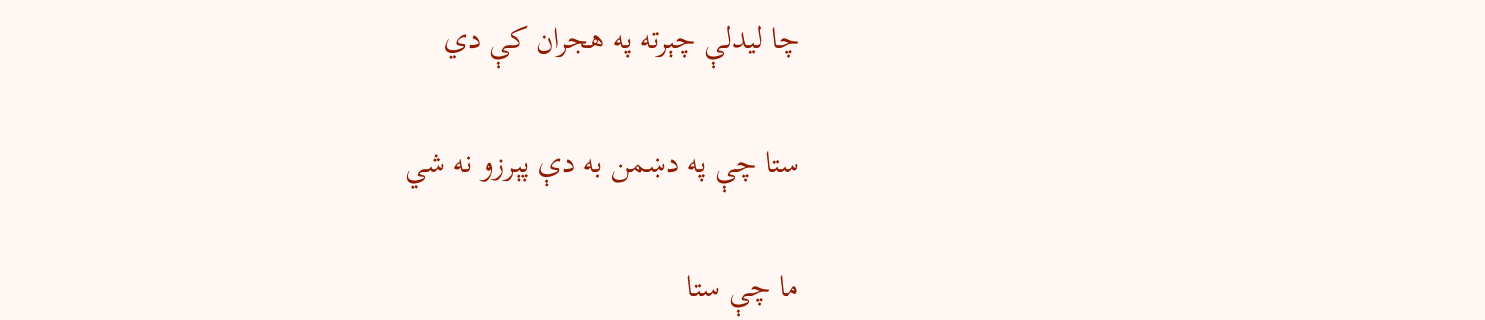چا لیدلې چېرته په هجران کې دي

ستا چې په دښمن به دې پېرزو نه شي

ما چې ستا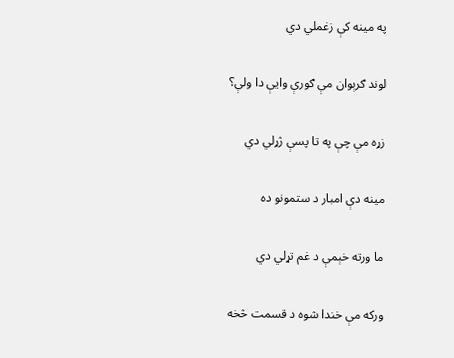په مینه کې زغملي دي

لوند ګرېوان مې ګورې وایې دا ولې؟

زړه مې چې په تا پسې ژړلي دي

مینه دې امبار د ستمونو ده

ما ورته خېمې د غم تړلي دي

ورکه مې خندا شوه د قسمت څخه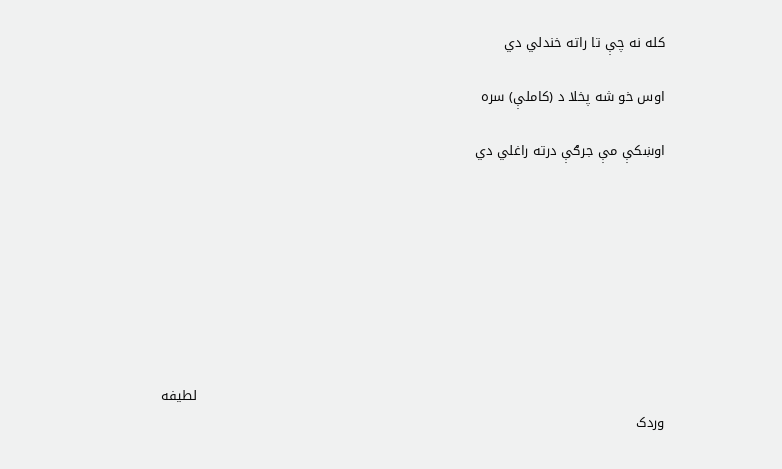کله نه چې تا راته خندلي دي

اوس خو شه پخلا د (کاملې) سره

اوښکې مې جرګې درته راغلي دي








                                                                                                          لطیفه وردک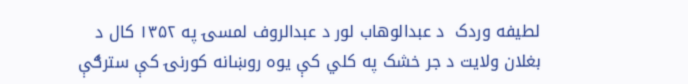لطیفه وردک  د عبدالوهاب لور د عبدالروف لمسۍ په ۱۳۵۲ کال د بغلان ولایت د جر خشک په کلي کې یوه روښانه کورنۍ کې سترګې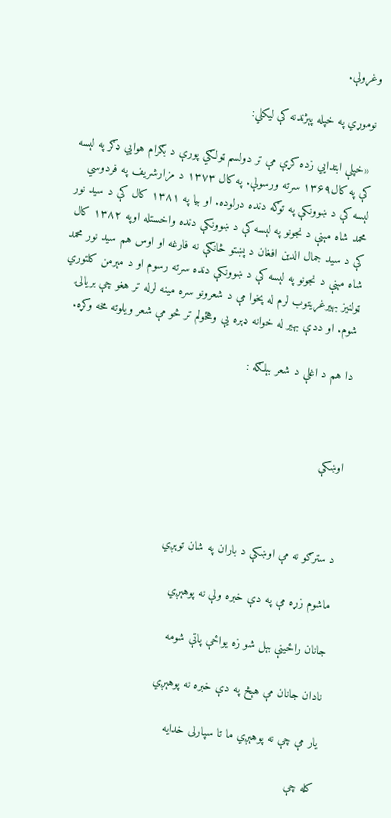وغړولې.

نوموړي په خپله پېژندنه کې لیکلي:

 «خپلې ابتدایي زده کړې مې تر دولسم ټولګي پورې د بګرام هوایي ډګر په لېسه کې په کال۱۳۶۹ سرته ورسولې. په کال ۱۳۷۳ د مزارشریف په فردوسي لېسه کې د ښوونکې په توګه دنده درلوده. او بیا په ۱۳۸۱ کال کې د سید نور محمد شاه مېنې د نجونو په لېسه کې د ښوونکې دنده واخستله اوپه ۱۳۸۲ کال کې د سید جمال الدین افغان د پښتو څانګې نه فارغه او اوس هم سید نور محمد شاه مېنې د نجونو په لېسه کې د ښوونکې دنده سرته رسوم او د مېرمن کلتوري ټولنیز بهیرغړیتوب لرم له پخوا مې د شعرونو سره مینه لرله تر هغو چې بریالۍ شوم. او ددې بهیر له خوانه ډېره یې وهځولم تر څو مې شعر ویلوته مخه وکړه.

دا هم د اغلې د شعر بېلګه :



اوښکې



د سترګو نه مې اوښکې د باران په شان توېږي

ماشوم زړه مې په دې خبره ولې نه پوهېږي

جانان راځینې بېل شو زه یواځې پاتې شومه

نادان جانان مې هېڅ په دې خبره نه پوهېږي

یار مې چې نه پوهېږي ما تا سپارلی خدایه

کله چې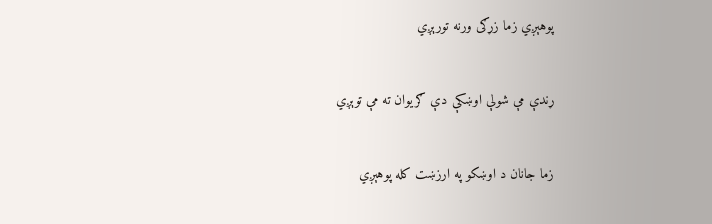پوهېږي زما زړګی ورنه تورېږي

ړندې مې شولې اوښکې دې ګریوان ته مې توېږي

زما جانان د اوښکو په ارزښت کله پوهېږي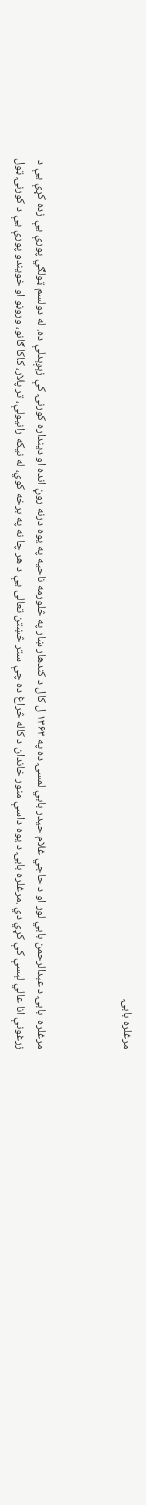مرغلره بابۍ



مرغلره  بابۍ د عبدالرحمن بابي لور او د حاجي غلام حیدر بابي لمسۍ ده په ۱۳۶۳ ل کال د کندهار ښار په څلورمه ناحیه په یوه درنه روڼ انده او دینداره کورنۍ کې زېږېدلې ده. له دولسم ټولګي پورې یې زده کړې یې د زرغونې انا عالي لېسې کې کړي دي .مرغلره بابۍ د یوه داسې منور خاندان د کاله څراغ ده چې ستر څښتن تعالی یې د هر چا نه په برخه کوي، له نیکه رانیولې، تر پلار، کاکا ګانو، وروڼو او خویندو پورې یې د کورنۍ ټول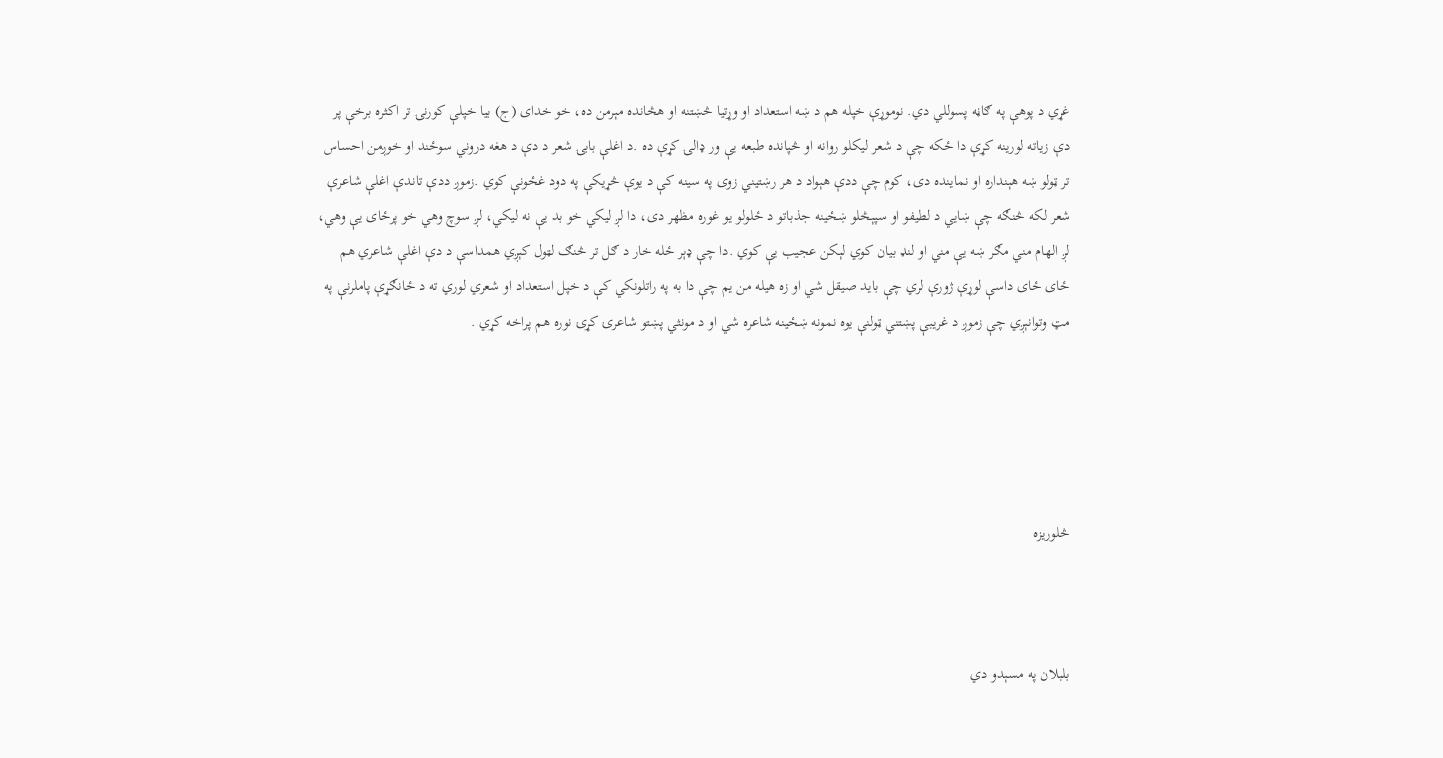غړي د پوهې په ګاڼه پسوللي دي. نوموړې خپله هم د ښه استعداد او وړتیا څښتنه او هڅانده مېرمن ده، خو خدای (ج) بیا خپلې کورنۍ تر اکثره برخې پر دې زیاته لورینه کړې دا ځکه چې د شعر لیکلو روانه او څپانده طبعه یې ور ډالۍ کړې ده .د اغلې بابۍ شعر د دې د هغه دروني سوځند او خوږمن احساس تر ټولو ښه هېنداره او نماینده دی، کوم چې ددې هېواد د هر رښتیني زوی په سینه کې د یوې څړیکې په دود غځونې کوي .زموږ ددې تاندې اغلې شاعرې شعر لکه څنګه چې ښایي د لطیفو او سپېڅلو ښځینه جذباتو د ځلولو یو غوره مظهر دی، دا لږ لیکي خو بد یې نه لیکي، لږ سوچ وهي خو پرځای یې وهي، لږ الهام مني مګر ښه یې مني او لنډ بیان کوي لېکن عجیب یې کوي .دا چې ډېر ځله خار د ګل تر څنګ لټول کېږي همداسې د دې اغلې شاعري هم ځای ځای داسې لوړې ژورې لري چې باید صیقل شي او زه هیله من یم چې دا به په راتلونکي کې د خپل استعداد او شعري لوري ته د ځانګړې پاملرنې په مټ وتوانېږي چې زموږ د غریبې پښتني ټولنې یوه نمونه ښځینه شاعره شي او د مونثي پښتو شاعرۍ کړۍ نوره هم پراخه کړي .





څلوریزه



بلبلان په مسېدو دي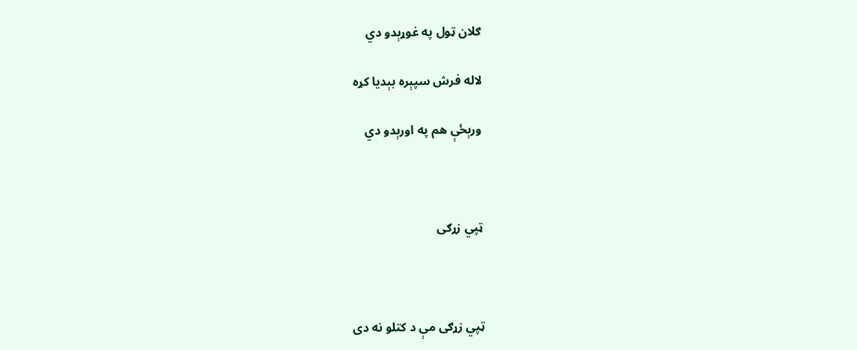ګلان ټول په غوړېدو دي

لاله فرش سپېره بېدیا کړه

ورېځې هم په اورېدو دي



ټپي زړګی



ټپي زړګی مې د کتلو نه دی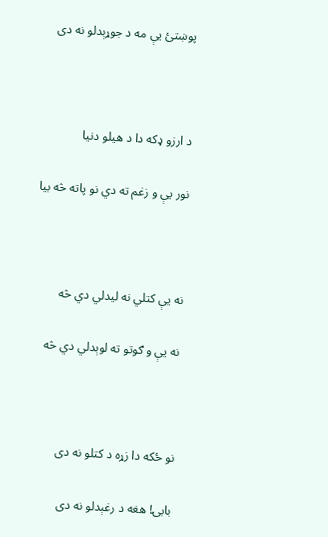پوښتئ یې مه د جوړېدلو نه دی



د ارزو ډکه دا د هیلو دنیا

نور یې و زغم ته دي نو پاته څه بیا



نه یې کتلي نه لیدلي دي څه

نه یې و ګوتو ته لوېدلي دي څه



نو ځکه دا زړه د کتلو نه دی

بابۍ! هغه د رغېدلو نه دی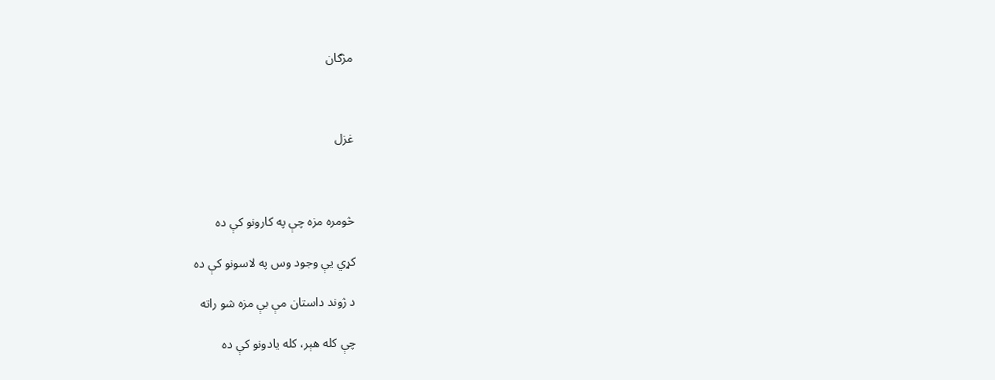مژګان



غزل



څومره مزه چې په کارونو کې ده

کړي یې وجود وس په لاسونو کې ده

د ژوند داستان مې بې مزه شو راته

چې کله هېر، کله یادونو کې ده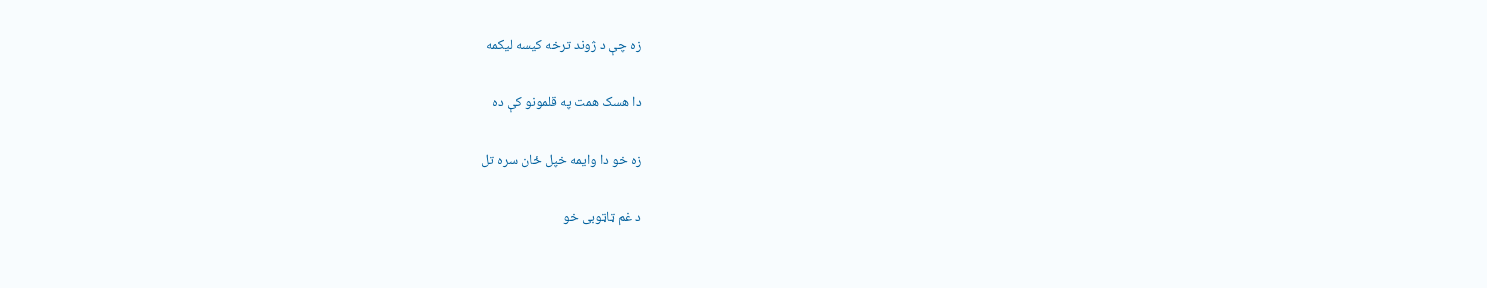زه چې د ژوند ترخه کیسه لیکمه

دا هسک همت په قلمونو کې ده

زه خو دا وایمه خپل ځان سره تل

د غم ټاټوبی خو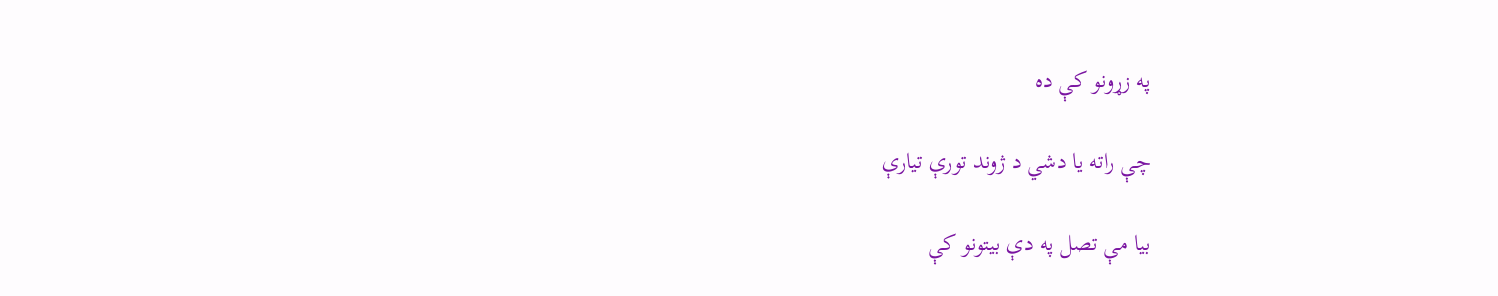په زړونو کې ده

چې راته یا دشي د ژوند تورې تیارې

بیا مې تصل په دې بیتونو کې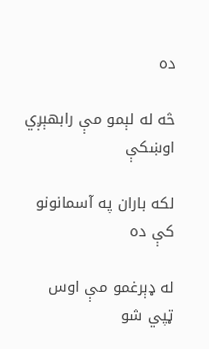ده

څه له لېمو مې رابهېږي اوښکې

لکه باران په آسمانونو کې ده

له ډېرغمو مې اوس ټپي شو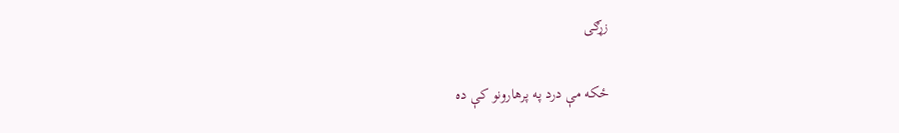زړګی

ځکه مې درد په پرهارونو کې ده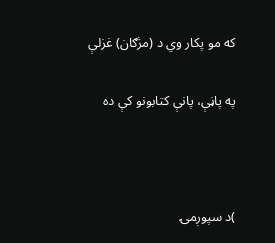که مو پکار وي د (مژګان) غزلې

په پاڼې، پانې کتابونو کې ده



)د سپوږمۍ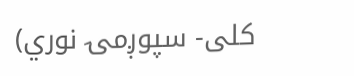کلی- سپوږمۍ نوري)